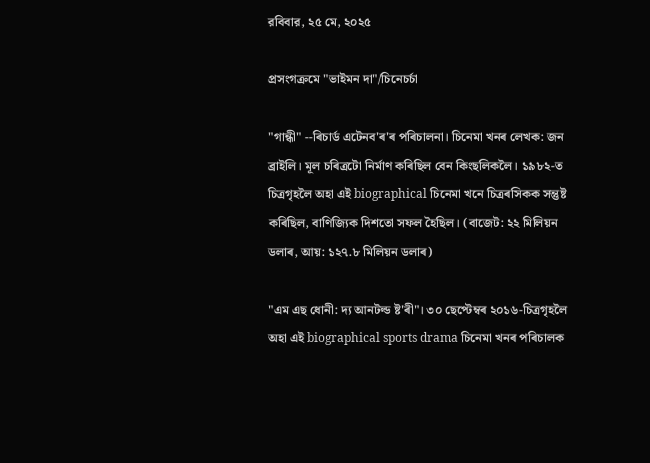রবিবার, ২৫ মে, ২০২৫

প্ৰসংগক্ৰমে "ভাইমন দা"/চিনেচৰ্চা

"গান্ধী" --ৰিচাৰ্ড এটেনব'ৰ'ৰ পৰিচালনা। চিনেমা খনৰ লেখক: জন ব্ৰাইলি। মূল চৰিত্ৰটো নিৰ্মাণ কৰিছিল বেন কিংছলিকলৈ। ১৯৮২-ত চিত্ৰগৃহলৈ অহা এই biographical চিনেমা খনে চিত্ৰৰসিকক সন্তুষ্ট কৰিছিল, বাণিজ্যিক দিশতো সফল হৈছিল। (বাজেট: ২২ মিলিয়ন ডলাৰ, আয়: ১২৭.৮ মিলিয়ন ডলাৰ)

"এম এছ ধোনী: দ্য আনটল্ড ষ্ট'ৰী"। ৩০ ছেপ্টেম্বৰ ২০১৬-চিত্ৰগৃহলৈ অহা এই biographical sports drama চিনেমা খনৰ পৰিচালক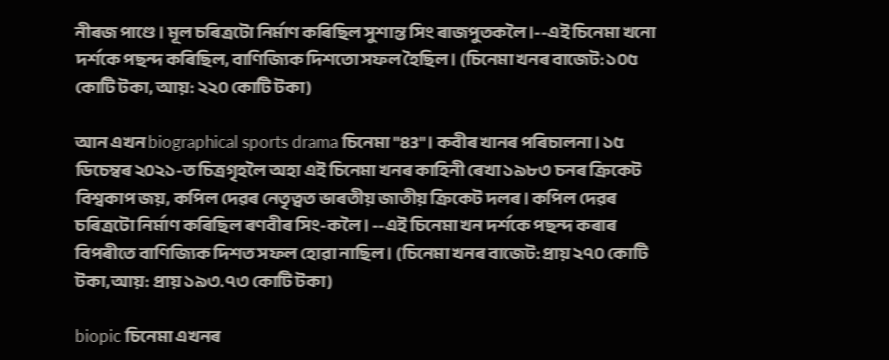নীৰজ পাণ্ডে। মূল চৰিত্ৰটো নিৰ্মাণ কৰিছিল সুশান্ত সিং ৰাজপুতকলৈ।--এই চিনেমা খনো দৰ্শকে পছন্দ কৰিছিল, বাণিজ্যিক দিশতো সফল হৈছিল। (চিনেমা খনৰ বাজেট: ১০৫ কোটি টকা, আয়: ২২০ কোটি টকা)

আন এখন biographical sports drama চিনেমা "83"। কবীৰ খানৰ পৰিচালনা। ১৫ ডিচেম্বৰ ২০২১-ত চিত্ৰগৃহলৈ অহা এই চিনেমা খনৰ কাহিনী ৰেখা ১৯৮৩ চনৰ ক্ৰিকেট বিশ্বকাপ জয়, কপিল দেৱৰ নেতৃত্বত ভাৰতীয় জাতীয় ক্ৰিকেট দলৰ। কপিল দেৱৰ চৰিত্ৰটো নিৰ্মাণ কৰিছিল ৰণবীৰ সিং-কলৈ। --এই চিনেমা খন দৰ্শকে পছন্দ কৰাৰ বিপৰীতে বাণিজ্যিক দিশত সফল হোৱা নাছিল। (চিনেমা খনৰ বাজেট: প্ৰায় ২৭০ কোটি টকা,আয়: প্ৰায় ১৯৩.৭৩ কোটি টকা)

biopic চিনেমা এখনৰ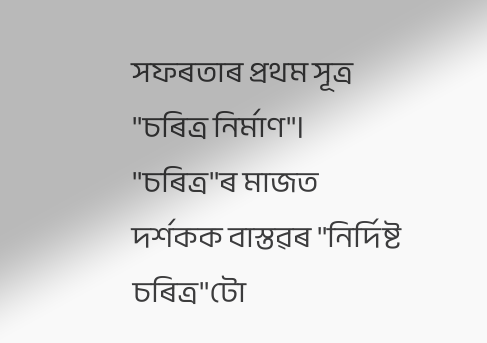সফৰতাৰ প্ৰথম সূত্ৰ "চৰিত্ৰ নিৰ্মাণ"। "চৰিত্ৰ"ৰ মাজত দৰ্শকক বাস্তৱৰ "নিৰ্দিষ্ট চৰিত্ৰ"টো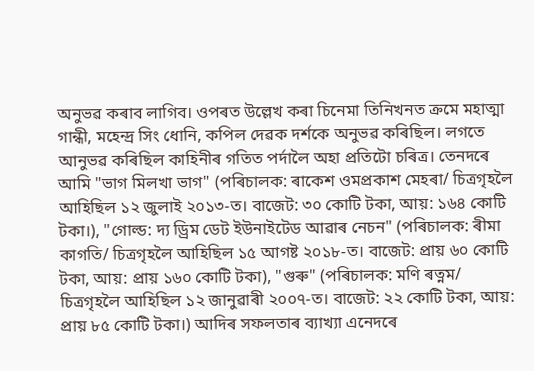অনুভৱ কৰাব লাগিব। ওপৰত উল্লেখ কৰা চিনেমা তিনিখনত ক্ৰমে মহাত্মা গান্ধী, মহেন্দ্ৰ সিং ধোনি, কপিল দেৱক দৰ্শকে অনুভৱ কৰিছিল। লগতে আনুভৱ কৰিছিল কাহিনীৰ গতিত পৰ্দালৈ অহা প্ৰতিটো চৰিত্ৰ। তেনদৰে আমি "ভাগ মিলখা ভাগ" (পৰিচালক: ৰাকেশ ওমপ্রকাশ মেহৰা/ চিত্ৰগৃহলৈ আহিছিল ১২ জুলাই ২০১৩-ত। বাজেট: ৩০ কোটি টকা, আয়: ১৬৪ কোটি টকা।), "গোল্ড: দ্য ড্ৰিম ডেট ইউনাইটেড আৱাৰ নেচন" (পৰিচালক: ৰীমা কাগতি/ চিত্ৰগৃহলৈ আহিছিল ১৫ আগষ্ট ২০১৮-ত। বাজেট: প্ৰায় ৬০ কোটি টকা, আয়: প্ৰায় ১৬০ কোটি টকা), "গুৰু" (পৰিচালক: মণি ৰত্নম/ চিত্ৰগৃহলৈ আহিছিল ১২ জানুৱাৰী ২০০৭-ত। বাজেট: ২২ কোটি টকা, আয়: প্ৰায় ৮৫ কোটি টকা।) আদিৰ সফলতাৰ ব্যাখ্যা এনেদৰে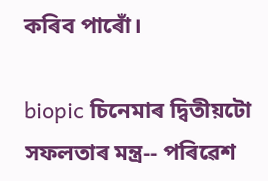কৰিব পাৰোঁ।

biopic চিনেমাৰ দ্বিতীয়টো সফলতাৰ মন্ত্ৰ-- পৰিৱেশ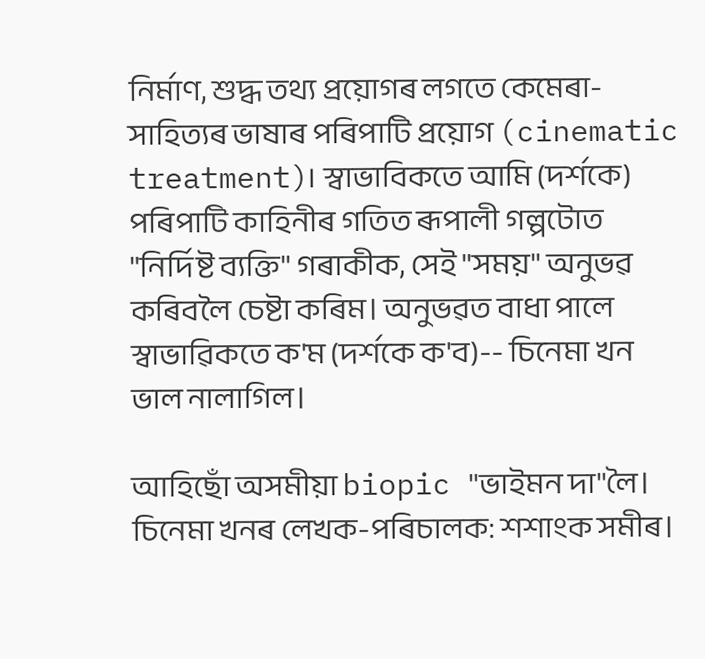নিৰ্মাণ, শুদ্ধ তথ্য প্ৰয়োগৰ লগতে কেমেৰা-সাহিত্যৰ ভাষাৰ পৰিপাটি প্ৰয়োগ (cinematic treatment)। স্বাভাবিকতে আমি (দৰ্শকে) পৰিপাটি কাহিনীৰ গতিত ৰূপালী গল্পটোত "নিৰ্দিষ্ট ব্যক্তি" গৰাকীক, সেই "সময়" অনুভৱ কৰিবলৈ চেষ্টা কৰিম। অনুভৱত বাধা পালে স্বাভাৱিকতে ক'ম (দৰ্শকে ক'ব)-- চিনেমা খন ভাল নালাগিল।

আহিছোঁ অসমীয়া biopic "ভাইমন দা"লৈ। চিনেমা খনৰ লেখক-পৰিচালক: শশাংক সমীৰ।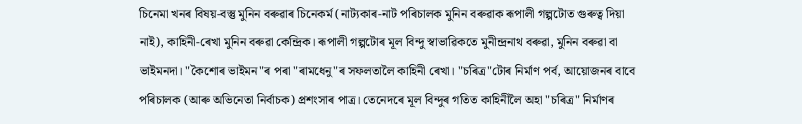চিনেমা খনৰ বিষয়-বস্তু মুনিন বৰুৱাৰ চিনেকৰ্ম (নাট্যকাৰ-নাট পৰিচালক মুনিন বৰুৱাক ৰূপালী গল্পটোত গুৰুত্ব দিয়া নাই), কাহিনী-ৰেখা মুনিন বৰুৱা কেন্দ্ৰিক। ৰূপালী গল্পটোৰ মূল বিন্দু স্বাভাৱিকতে মুনীন্দ্রনাথ বৰুৱা, মুনিন বৰুৱা বা ভাইমনদা। "কৈশোৰ ভাইমন"ৰ পৰা "ৰামধেনু"ৰ সফলতালৈ কাহিনী ৰেখা। "চৰিত্ৰ"টোৰ নিৰ্মাণ পৰ্ব, আয়োজনৰ বাবে পৰিচালক (আৰু অভিনেতা নিৰ্বাচক) প্ৰশংসাৰ পাত্ৰ। তেনেদৰে মূল বিন্দুৰ গতিত কাহিনীলৈ অহা "চৰিত্ৰ" নিৰ্মাণৰ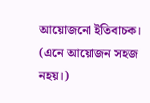আয়োজনো ইতিবাচক। (এনে আয়োজন সহজ নহয়।)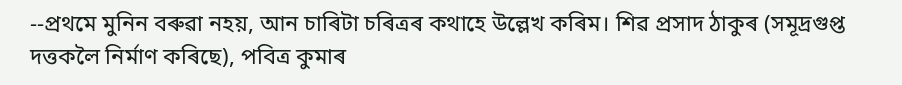--প্ৰথমে মুনিন বৰুৱা নহয়, আন চাৰিটা চৰিত্ৰৰ কথাহে উল্লেখ কৰিম। শিৱ প্ৰসাদ ঠাকুৰ (সমূদ্ৰগুপ্ত দত্তকলৈ নিৰ্মাণ কৰিছে), পবিত্ৰ কুমাৰ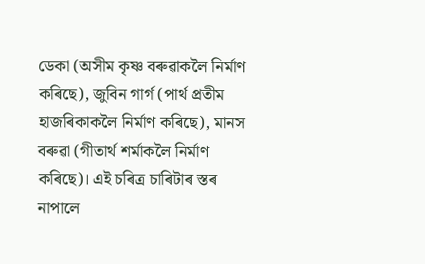ডেকা (অসীম কৃষ্ণ বৰুৱাকলৈ নিৰ্মাণ কৰিছে), জুবিন গাৰ্গ (পাৰ্থ প্ৰতীম হাজৰিকাকলৈ নিৰ্মাণ কৰিছে), মানস বৰুৱা (গীতাৰ্থ শৰ্মাকলৈ নিৰ্মাণ কৰিছে)। এই চৰিত্ৰ চাৰিটাৰ স্তৰ নাপালে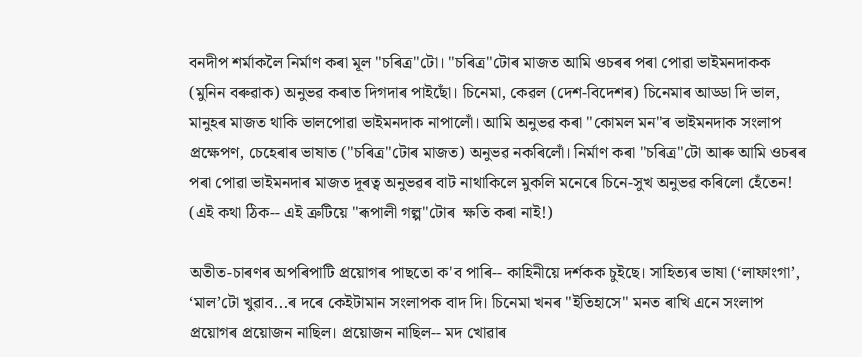বনদীপ শৰ্মাকলৈ নিৰ্মাণ কৰা মূল "চৰিত্ৰ"টো। "চৰিত্ৰ"টোৰ মাজত আমি ওচৰৰ পৰা পোৱা ভাইমনদাকক (মুনিন বৰুৱাক) অনুভৱ কৰাত দিগদাৰ পাইছোঁ। চিনেমা, কেৱল (দেশ-বিদেশৰ) চিনেমাৰ আড্ডা দি ভাল, মানুহৰ মাজত থাকি ভালপোৱা ভাইমনদাক নাপালোঁ। আমি অনুভৱ কৰা "কোমল মন"ৰ ভাইমনদাক সংলাপ প্ৰক্ষেপণ, চেহেৰাৰ ভাষাত ("চৰিত্ৰ"টোৰ মাজত) অনুভৱ নকৰিলোঁ। নিৰ্মাণ কৰা "চৰিত্ৰ"টো আৰু আমি ওচৰৰ পৰা পোৱা ভাইমনদাৰ মাজত দূৰত্ব অনুভৱৰ বাট নাথাকিলে মুকলি মনেৰে চিনে-সুখ অনুভৱ কৰিলো হেঁতেন! (এই কথা ঠিক-- এই ত্ৰুটিয়ে "ৰূপালী গল্প"টোৰ  ক্ষতি কৰা নাই!)

অতীত-চাৰণৰ অপৰিপাটি প্ৰয়োগৰ পাছতো ক'ব পাৰি-- কাহিনীয়ে দৰ্শকক চুইছে। সাহিত্যৰ ভাষা (‘লাফাংগা’, ‘মাল’টো খুৱাব...ৰ দৰে কেইটামান সংলাপক বাদ দি। চিনেমা খনৰ "ইতিহাসে" মনত ৰাখি এনে সংলাপ প্ৰয়োগৰ প্ৰয়োজন নাছিল। প্ৰয়োজন নাছিল-- মদ খোৱাৰ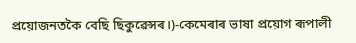প্ৰয়োজনতকৈ বেছি ছিকুৱেন্সৰ।)-কেমেৰাৰ ভাষা প্ৰয়োগ ৰূপালী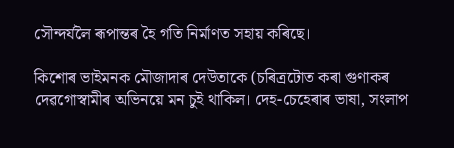সৌন্দৰ্যলৈ ৰূপান্তৰ হৈ গতি নিৰ্মাণত সহায় কৰিছে।

কিশোৰ ভাইমনক মৌজাদাৰ দেউতাকে (চৰিত্ৰটোত কৰা গুণাকৰ দেৱগোস্বামীৰ অভিনয়ে মন চুই থাকিল। দেহ-চেহেৰাৰ ভাষা, সংলাপ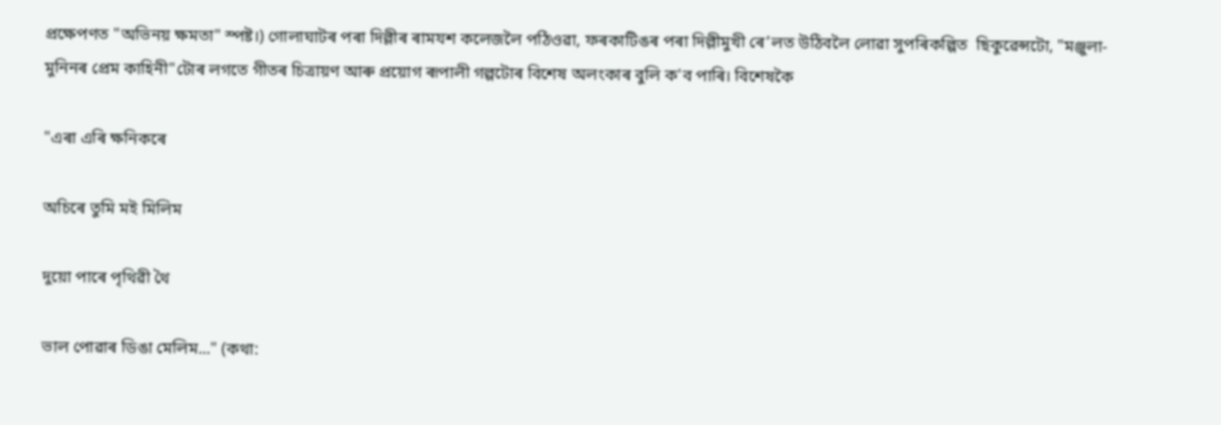প্ৰক্ষেপণত "অভিনয় ক্ষমতা" স্পষ্ট।) গোলাঘাটৰ পৰা দিল্লীৰ ৰামযশ কলেজলৈ পঠিওৱা, ফৰকাটিঙৰ পৰা দিল্লীমুখী ৰে’লত উঠিবলৈ লোৱা সুপৰিকল্পিত  ছিকুৱেন্সটো, "মঞ্জুলা-মুনিনৰ প্ৰেম কাহিনী"টোৰ লগতে গীতৰ চিত্ৰায়ণ আৰু প্ৰয়োগ ৰূপালী গল্পটোৰ বিশেষ অলংকাৰ বুলি ক'ব পাৰি। বিশেষকৈ

"এৰা এৰি ক্ষনিকৰে

অচিৰে তুমি মই মিলিম

দুয়ো পাৰে পৃথিৱী থৈ

ভাল পোৱাৰ ডিঙা মেলিম..." (কথা: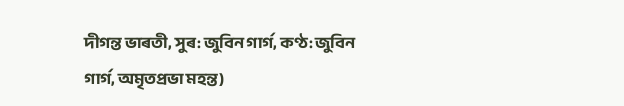দীগন্ত ভাৰতী, সুৰ: জুবিন গাৰ্গ, কণ্ঠ: জুবিন গাৰ্গ, অমৃতপ্ৰভা মহন্ত)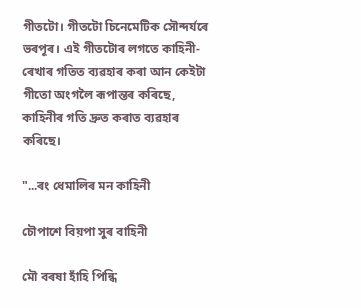গীতটো। গীতটো চিনেমেটিক সৌন্দৰ্যৰে ভৰপূৰ। এই গীতটোৰ লগতে কাহিনী-ৰেখাৰ গতিত ব্যৱহাৰ কৰা আন কেইটা গীতো অংগলৈ ৰূপান্তৰ কৰিছে, কাহিনীৰ গতি দ্ৰুত কৰাত ব্যৱহাৰ কৰিছে।

"...ৰং ধেমালিৰ মন কাহিনী

চৌপাশে বিয়পা সুৰ বাহিনী

মৌ বৰষা হাঁহি পিন্ধি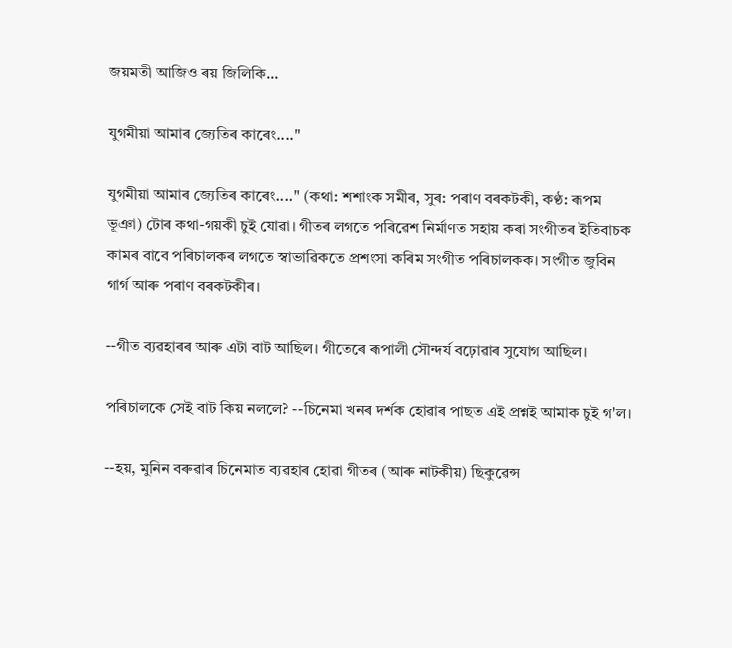জয়মতী আজিও ৰয় জিলিকি...

যুগমীয়া আমাৰ জ্যেতিৰ কাৰেং...."

যুগমীয়া আমাৰ জ্যেতিৰ কাৰেং...." (কথা: শশাংক সমীৰ, সুৰ: পৰাণ বৰকটকী, কণ্ঠ: ৰূপম ভূঞা) টোৰ কথা-গয়কী চুই যোৱা। গীতৰ লগতে পৰিৱেশ নিৰ্মাণত সহায় কৰা সংগীতৰ ইতিবাচক কামৰ বাবে পৰিচালকৰ লগতে স্বাভাৱিকতে প্ৰশংসা কৰিম সংগীত পৰিচালকক। সংগীত জুবিন গাৰ্গ আৰু পৰাণ বৰকটকীৰ।

--গীত ব্যৱহাৰৰ আৰু এটা বাট আছিল। গীতেৰে ৰূপালী সৌন্দৰ্য বঢ়োৱাৰ সুযোগ আছিল।

পৰিচালকে সেই বাট কিয় নললে? --চিনেমা খনৰ দৰ্শক হোৱাৰ পাছত এই প্ৰশ্নই আমাক চুই গ'ল।

--হয়, মুনিন বৰুৱাৰ চিনেমাত ব্যৱহাৰ হোৱা গীতৰ (আৰু নাটকীয়) ছিকুৱেন্স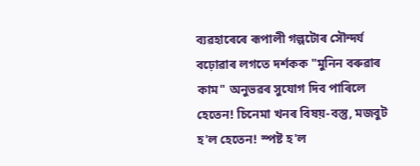ব্যৱহাৰেৰে ৰূপালী গল্পটোৰ সৌন্দৰ্য বঢ়োৱাৰ লগতে দৰ্শকক "মুনিন বৰুৱাৰ কাম" অনুভৱৰ সুযোগ দিব পাৰিলে হেতেন! চিনেমা খনৰ বিষয়-বস্তু, মজবুট হ'ল হেতেন! স্পষ্ট হ'ল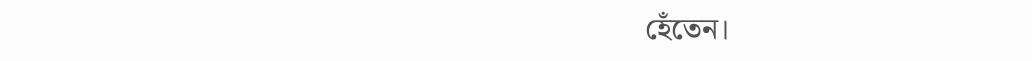হেঁতেন।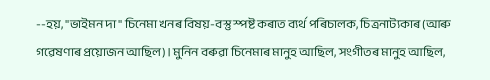--হয়, "ভাইমন দা" চিনেমা খনৰ বিষয়-বস্তু স্পষ্ট কৰাত ব্যৰ্থ পৰিচালক, চিত্ৰনাট্যকাৰ (আৰু গৱেষণাৰ প্ৰয়োজন আছিল)। মুনিন বৰুৱা চিনেমাৰ মানুহ আছিল, সংগীতৰ মানুহ আছিল,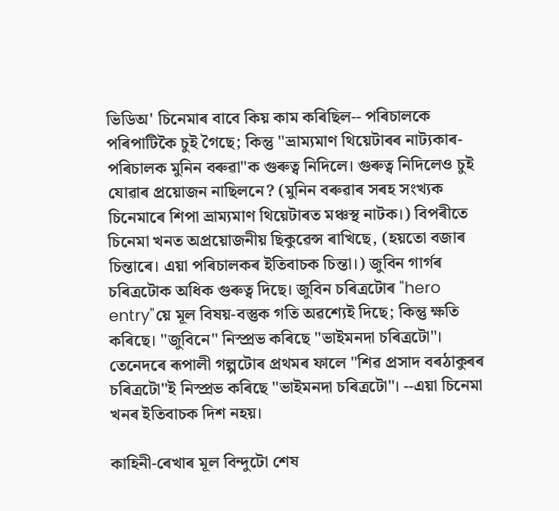ভিডিঅ' চিনেমাৰ বাবে কিয় কাম কৰিছিল-- পৰিচালকে পৰিপাটিকৈ চুই গৈছে; কিন্তু "ভ্ৰাম্যমাণ থিয়েটাৰৰ নাট্যকাৰ-পৰিচালক মুনিন বৰুৱা"ক গুৰুত্ব নিদিলে। গুৰুত্ব নিদিলেও চুই যোৱাৰ প্ৰয়োজন নাছিলনে? (মুনিন বৰুৱাৰ সৰহ সংখ্যক চিনেমাৰে শিপা ভ্ৰাম্যমাণ থিয়েটাৰত মঞ্চস্থ নাটক।) বিপৰীতে চিনেমা খনত অপ্ৰয়োজনীয় ছিকুৱেন্স ৰাখিছে, (হয়তো বজাৰ চিন্তাৰে। এয়া পৰিচালকৰ ইতিবাচক চিন্তা।) জুবিন গাৰ্গৰ চৰিত্ৰটোক অধিক গুৰুত্ব দিছে। জুবিন চৰিত্ৰটোৰ "hero entry"য়ে মূল বিষয়-বস্তুক গতি অৱশ্যেই দিছে; কিন্তু ক্ষতি কৰিছে। "জুবিনে" নিস্প্ৰভ কৰিছে "ভাইমনদা চৰিত্ৰটো"। তেনেদৰে ৰূপালী গল্পটোৰ প্ৰথমৰ ফালে "শিৱ প্ৰসাদ বৰঠাকুৰৰ চৰিত্ৰটো"ই নিস্প্ৰভ কৰিছে "ভাইমনদা চৰিত্ৰটো"। --এয়া চিনেমা খনৰ ইতিবাচক দিশ নহয়।

কাহিনী-ৰেখাৰ মূল বিন্দুটো শেষ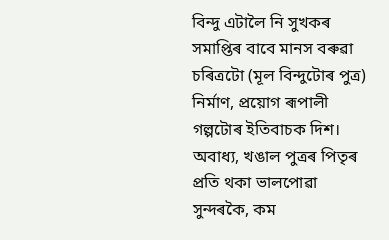বিন্দু এটালৈ নি সুখকৰ সমাপ্তিৰ বাবে মানস বৰুৱা চৰিত্ৰটো (মূল বিন্দুটোৰ পুত্ৰ) নিৰ্মাণ, প্ৰয়োগ ৰূপালী গল্পটোৰ ইতিবাচক দিশ। অবাধ্য, খঙাল পুত্ৰৰ পিতৃৰ প্ৰতি থকা ভালপোৱা সুন্দৰকৈ, কম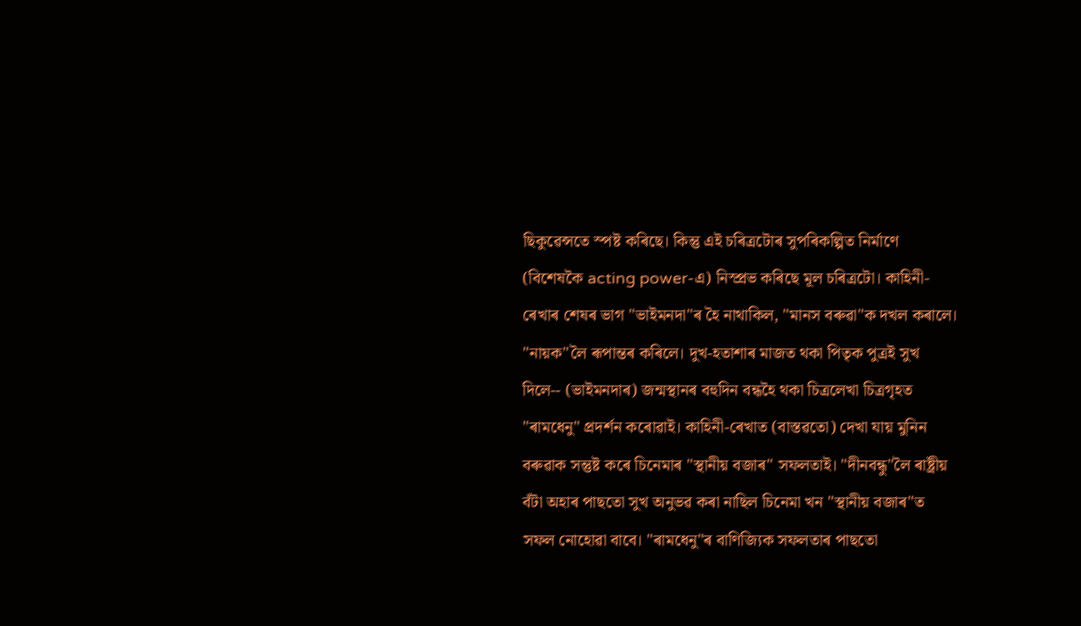ছিকুৱেন্সতে স্পষ্ট কৰিছে। কিন্তু এই চৰিত্ৰটোৰ সুপৰিকল্পিত নিৰ্মাণে (বিশেষকৈ acting power-এ) নিস্প্ৰভ কৰিছে মূল চৰিত্ৰটো। কাহিনী-ৰেখাৰ শেষৰ ভাগ "ভাইমনদা"ৰ হৈ নাথাকিল, "মানস বৰুৱা"ক দখল কৰালে। "নায়ক"লৈ ৰূপান্তৰ কৰিলে। দুখ-হতাশাৰ মাজত থকা পিতৃক পুত্ৰই সুখ দিলে-- (ভাইমনদাৰ) জন্মস্থানৰ বহুদিন বন্ধহৈ থকা চিত্ৰলেখা চিত্ৰগৃহত "ৰামধেনু" প্ৰদৰ্শন কৰোৱাই। কাহিনী-ৰেখাত (বাস্তৱতো) দেখা যায় মুনিন বৰুৱাক সন্তুষ্ট কৰে চিনেমাৰ "স্থানীয় বজাৰ" সফলতাই। "দীনবন্ধু"লৈ ৰাষ্ট্ৰীয় বঁটা অহাৰ পাছতো সুখ অনুভৱ কৰা নাছিল চিনেমা খন "স্থানীয় বজাৰ"ত সফল নোহোৱা বাবে। "ৰামধেনু"ৰ বাণিজ্যিক সফলতাৰ পাছতো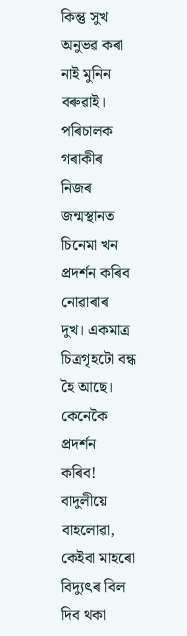কিন্তু সুখ অনুভৱ কৰা নাই মুনিন বৰুৱাই। পৰিচালক গৰাকীৰ নিজৰ জন্মস্থানত চিনেমা খন প্ৰদৰ্শন কৰিব নোৱাৰাৰ দুখ। একমাত্ৰ চিত্ৰগৃহটো বন্ধ হৈ আছে। কেনেকৈ প্ৰদৰ্শন কৰিব! বাদুলীয়ে বাহলোৱা, কেইবা মাহৰো বিদ্যুৎৰ বিল দিব থকা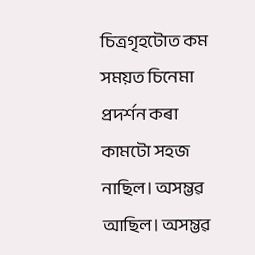চিত্ৰগৃহটোত কম সময়ত চিনেমা প্ৰদৰ্শন কৰা কামটো সহজ নাছিল। অসম্ভৱ আছিল। অসম্ভৱ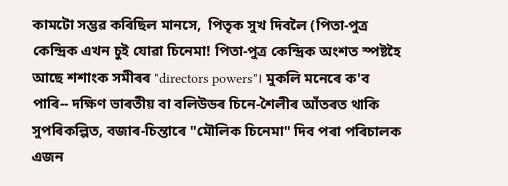কামটো সম্ভৱ কৰিছিল মানসে,  পিতৃক সুখ দিবলৈ (পিতা-পুত্ৰ কেন্দ্ৰিক এখন চুই যোৱা চিনেমা! পিতা-পুত্ৰ কেন্দ্ৰিক অংশত স্পষ্টহৈ আছে শশাংক সমীৰৰ "directors powers"। মুকলি মনেৰে ক'ব পাৰি-- দক্ষিণ ভাৰতীয় বা বলিউডৰ চিনে-শৈলীৰ আঁতৰত থাকি সুপৰিকল্পিত, বজাৰ-চিন্তাৰে "মৌলিক চিনেমা" দিব পৰা পৰিচালক এজন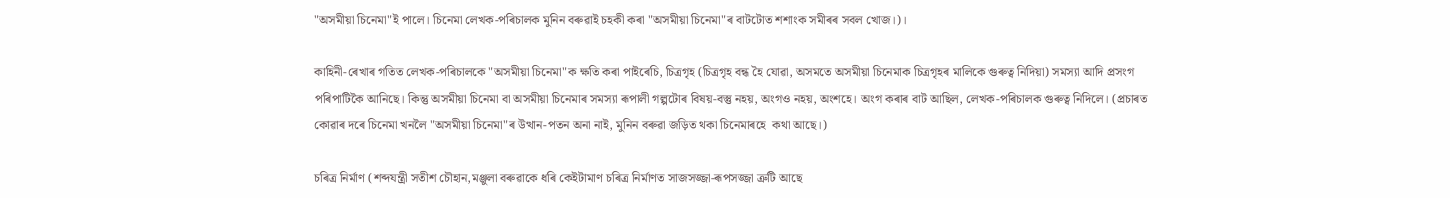"অসমীয়া চিনেমা"ই পালে। চিনেমা লেখক-পৰিচালক মুনিন বৰুৱাই চহকী কৰা "অসমীয়া চিনেমা"ৰ বাটটোত শশাংক সমীৰৰ সবল খোজ।)।

কাহিনী-ৰেখাৰ গতিত লেখক-পৰিচালকে "অসমীয়া চিনেমা"ক ক্ষতি কৰা পাইৰেচি, চিত্ৰগৃহ (চিত্ৰগৃহ বন্ধ হৈ যোৱা, অসমতে অসমীয়া চিনেমাক চিত্ৰগৃহৰ মালিকে গুৰুত্ব নিদিয়া) সমস্যা আদি প্ৰসংগ পৰিপাটিকৈ আনিছে। কিন্তু অসমীয়া চিনেমা বা অসমীয়া চিনেমাৰ সমস্যা ৰূপালী গল্পটোৰ বিষয়-বস্তু নহয়, অংগও নহয়, অংশহে। অংগ কৰাৰ বাট আছিল, লেখক-পৰিচালক গুৰুত্ব নিদিলে। (প্ৰচাৰত কোৱাৰ দৰে চিনেমা খনলৈ "অসমীয়া চিনেমা"ৰ উত্থান-পতন অনা নাই, মুনিন বৰুৱা জড়িত থকা চিনেমাৰহে  কথা আছে।)

চৰিত্ৰ নিৰ্মাণ (শব্দযন্ত্ৰী সতীশ চৌহান,মঞ্জুলা বৰুৱাকে ধৰি কেইটামাণ চৰিত্ৰ নিৰ্মাণত সাজসজ্জা-ৰূপসজ্জা ত্ৰুটি আছে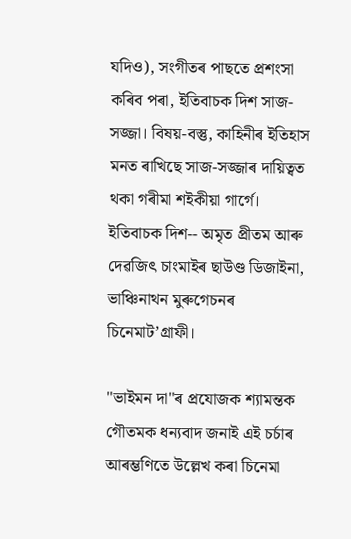যদিও), সংগীতৰ পাছতে প্ৰশংসা কৰিব পৰা, ইতিবাচক দিশ সাজ-সজ্জা। বিষয়-বস্তু, কাহিনীৰ ইতিহাস মনত ৰাখিছে সাজ-সজ্জাৰ দায়িত্বত থকা গৰীমা শইকীয়া গাৰ্গে। ইতিবাচক দিশ-- অমৃত প্ৰীতম আৰু দেৱজিৎ চাংমাইৰ ছাউণ্ড ডিজাইনা, ভাঞ্চিনাথন মুৰুগেচনৰ চিনেমাট’গ্ৰাফী।

"ভাইমন দা"ৰ প্ৰযোজক শ্যামন্তক গৌতমক ধন্যবাদ জনাই এই চৰ্চাৰ আৰম্ভণিতে উল্লেখ কৰা চিনেমা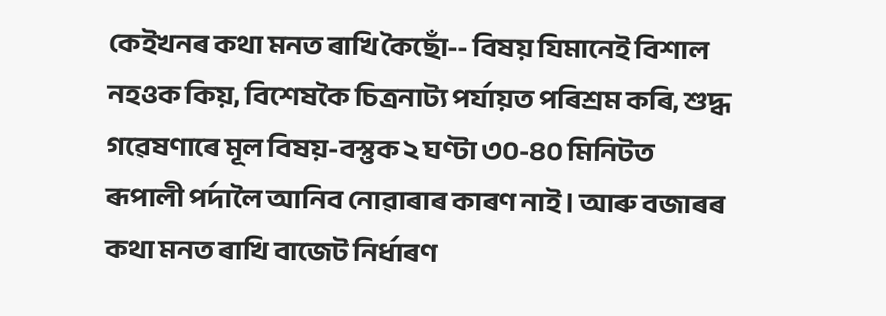কেইখনৰ কথা মনত ৰাখি কৈছোঁ-- বিষয় যিমানেই বিশাল নহওক কিয়, বিশেষকৈ চিত্ৰনাট্য পৰ্যায়ত পৰিশ্ৰম কৰি, শুদ্ধ গৱেষণাৰে মূল বিষয়-বস্তুক ২ ঘণ্টা ৩০-৪০ মিনিটত ৰূপালী পৰ্দালৈ আনিব নোৱাৰাৰ কাৰণ নাই। আৰু বজাৰৰ কথা মনত ৰাখি বাজেট নিৰ্ধাৰণ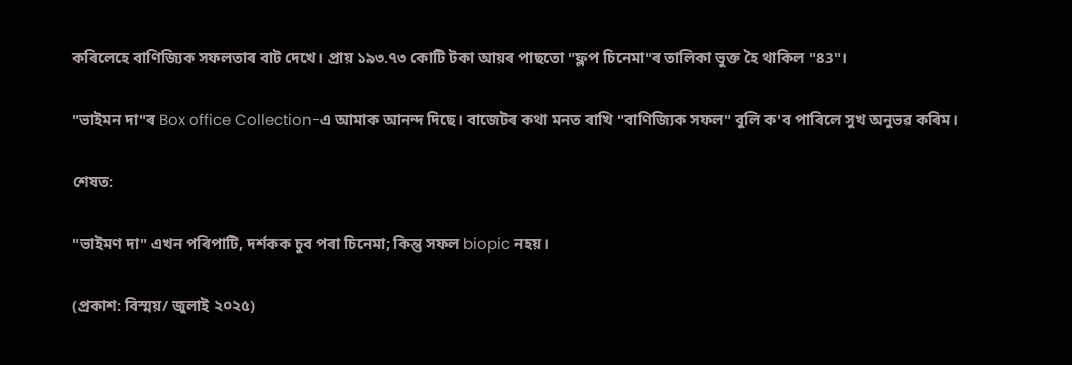কৰিলেহে বাণিজ্যিক সফলতাৰ বাট দেখে। প্ৰায় ১৯৩.৭৩ কোটি টকা আয়ৰ পাছতো "ফ্লপ চিনেমা"ৰ তালিকা ভুক্ত হৈ থাকিল "83"।

"ভাইমন দা"ৰ Box office Collection-এ আমাক আনন্দ দিছে। বাজেটৰ কথা মনত ৰাখি "বাণিজ্যিক সফল" বুলি ক'ব পাৰিলে সুখ অনুভৱ কৰিম।

শেষত:

"ভাইমণ দা" এখন পৰিপাটি, দৰ্শকক চুব পৰা চিনেমা; কিন্তু সফল biopic নহয়।

(প্ৰকাশ: বিস্ময়/ জুলাই ২০২৫)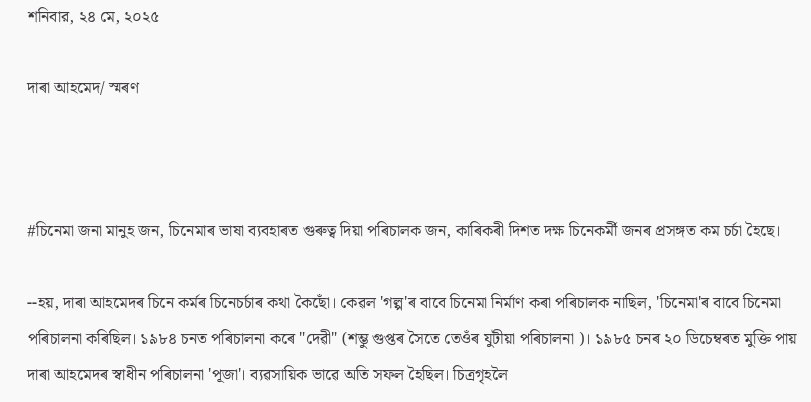শনিবার, ২৪ মে, ২০২৫

দাৰা আহমেদ/ স্মৰণ



#চিনেমা জনা মানুহ জন, চিনেমাৰ ভাষা ব্যবহাৰত গুৰুত্ব দিয়া পৰিচালক জন, কাৰিকৰী দিশত দক্ষ চিনেকৰ্মী জনৰ প্ৰসঙ্গত কম চৰ্চা হৈছে।

--হয়, দাৰা আহমেদৰ চিনে কৰ্মৰ চিনেচৰ্চাৰ কথা কৈছোঁ। কেৱল 'গল্প'ৰ বাবে চিনেমা নিৰ্মাণ কৰা পৰিচালক নাছিল, 'চিনেমা'ৰ বাবে চিনেমা পৰিচালনা কৰিছিল। ১৯৮৪ চনত পৰিচালনা কৰে "দেৱী" (শম্ভু গুপ্তৰ সৈতে তেওঁৰ যুটীয়া পৰিচালনা )। ১৯৮৫ চনৰ ২০ ডিচেম্বৰত মুক্তি পায় দাৰা আহমেদৰ স্বাধীন পৰিচালনা 'পূজা'। ব্যৱসায়িক ভাৱে অতি সফল হৈছিল। চিত্ৰগৃহলৈ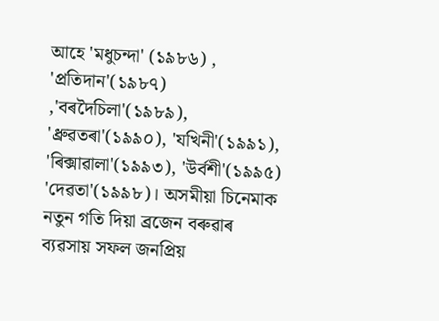আহে 'মধুচন্দা' (১৯৮৬) , 'প্ৰতিদান'(১৯৮৭) ,'বৰদৈচিলা'(১৯৮৯), 'ধ্ৰুৱতৰা'(১৯৯০), 'যখিনী'(১৯৯১), 'ৰিক্সাৱালা'(১৯৯৩), 'উৰ্বশী'(১৯৯৫) 'দেৱতা'(১৯৯৮)। অসমীয়া চিনেমাক নতুন গতি দিয়া ব্ৰজেন বৰুৱাৰ ব্যৱসায় সফল জনপ্ৰিয়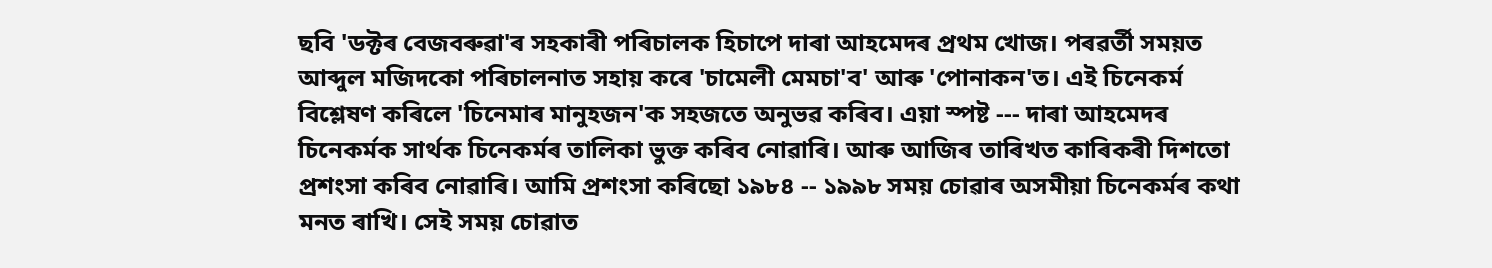ছবি 'ডক্টৰ বেজবৰুৱা'ৰ সহকাৰী পৰিচালক হিচাপে দাৰা আহমেদৰ প্ৰথম খোজ। পৰৱৰ্তী সময়ত আব্দুল মজিদকো পৰিচালনাত সহায় কৰে 'চামেলী মেমচা'ব' আৰু 'পোনাকন'ত। এই চিনেকৰ্ম বিশ্লেষণ কৰিলে 'চিনেমাৰ মানুহজন'ক সহজতে অনুভৱ কৰিব। এয়া স্পষ্ট --- দাৰা আহমেদৰ চিনেকৰ্মক সাৰ্থক চিনেকৰ্মৰ তালিকা ভুক্ত কৰিব নোৱাৰি। আৰু আজিৰ তাৰিখত কাৰিকৰী দিশতো প্ৰশংসা কৰিব নোৱাৰি। আমি প্ৰশংসা কৰিছো ১৯৮৪ -- ১৯৯৮ সময় চোৱাৰ অসমীয়া চিনেকৰ্মৰ কথা মনত ৰাখি। সেই সময় চোৱাত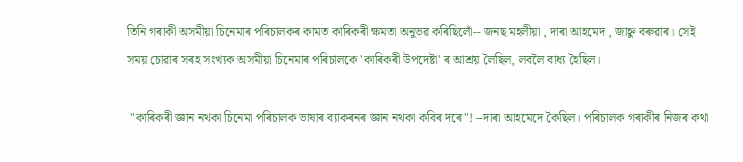তিনি গৰাকী অসমীয়া চিনেমাৰ পৰিচালকৰ কামত কাৰিকৰী ক্ষমতা অনুভৱ কৰিছিলোঁ-- জনছ মহলীয়া , দাৰা আহমেদ , জাহ্নু বৰুৱাৰ। সেই সময় চোৱাৰ সৰহ সংখ্যক অসমীয়া চিনেমাৰ পৰিচালকে 'কাৰিকৰী উপদেষ্টা' ৰ আশ্ৰয় লৈছিল, লবলৈ বাধ্য হৈছিল।

 "কাৰিকৰী জ্ঞান নথকা চিনেমা পৰিচালক ভাষাৰ ব্যাকৰনৰ জ্ঞান নথকা কবিৰ দৰে"! --দাৰা আহমেদে কৈছিল। পৰিচালক গৰাকীৰ নিজৰ কথা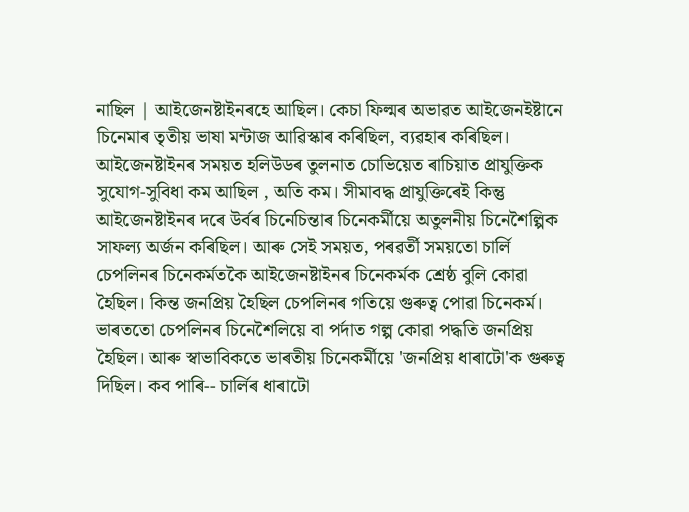নাছিল | আইজেনষ্টাইনৰহে আছিল। কেচা ফিল্মৰ অভাৱত আইজেনইষ্টানে চিনেমাৰ তৃতীয় ভাষা মন্টাজ আৱিস্কাৰ কৰিছিল, ব্যৱহাৰ কৰিছিল। আইজেনষ্টাইনৰ সময়ত হলিউডৰ তুলনাত চোভিয়েত ৰাচিয়াত প্ৰাযুক্তিক সুযোগ-সুবিধা কম আছিল , অতি কম। সীমাবদ্ধ প্ৰাযুক্তিৰেই কিন্তু আইজেনষ্টাইনৰ দৰে উৰ্বৰ চিনেচিন্তাৰ চিনেকৰ্মীয়ে অতুলনীয় চিনেশৈল্পিক সাফল্য অৰ্জন কৰিছিল। আৰু সেই সময়ত, পৰৱৰ্তী সময়তো চাৰ্লি চেপলিনৰ চিনেকৰ্মতকৈ আইজেনষ্টাইনৰ চিনেকৰ্মক শ্ৰেষ্ঠ বুলি কোৱা হৈছিল। কিন্ত জনপ্ৰিয় হৈছিল চেপলিনৰ গতিয়ে গুৰুত্ব পোৱা চিনেকৰ্ম। ভাৰততো চেপলিনৰ চিনেশৈলিয়ে বা পৰ্দাত গল্প কোৱা পদ্ধতি জনপ্ৰিয় হৈছিল। আৰু স্বাভাবিকতে ভাৰতীয় চিনেকৰ্মীয়ে 'জনপ্ৰিয় ধাৰাটো'ক গুৰুত্ব দিছিল। কব পাৰি-- চাৰ্লিৰ ধাৰাটো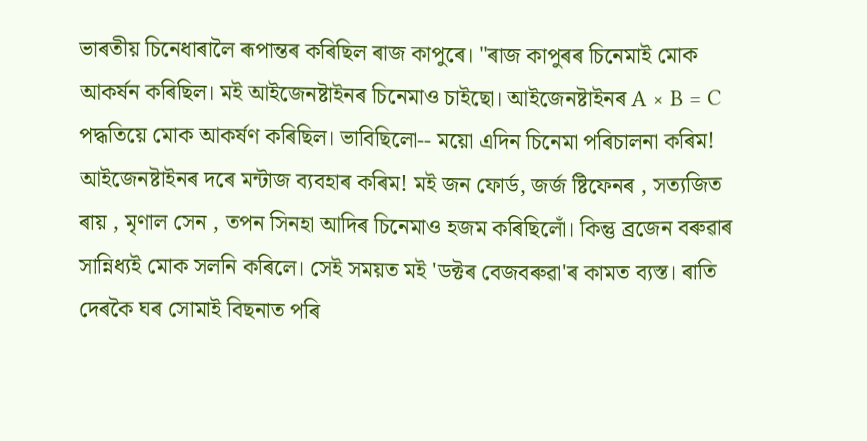ভাৰতীয় চিনেধাৰালৈ ৰূপান্তৰ কৰিছিল ৰাজ কাপুৰে। "ৰাজ কাপুৰৰ চিনেমাই মোক আকৰ্ষন কৰিছিল। মই আইজেনষ্টাইনৰ চিনেমাও চাইছো। আইজেনষ্টাইনৰ A × B = C পদ্ধতিয়ে মোক আকৰ্ষণ কৰিছিল। ভাবিছিলো-- ময়ো এদিন চিনেমা পৰিচালনা কৰিম! আইজেনষ্টাইনৰ দৰে মন্টাজ ব্যবহাৰ কৰিম! মই জন ফোৰ্ড, জৰ্জ ষ্টিফেনৰ , সত্যজিত ৰায় , মৃণাল সেন , তপন সিনহা আদিৰ চিনেমাও হজম কৰিছিলোঁ। কিন্তু ব্ৰজেন বৰুৱাৰ সান্নিধ্যই মোক সলনি কৰিলে। সেই সময়ত মই 'ডক্টৰ বেজবৰুৱা'ৰ কামত ব্যস্ত। ৰাতি দেৰকৈ ঘৰ সোমাই বিছনাত পৰি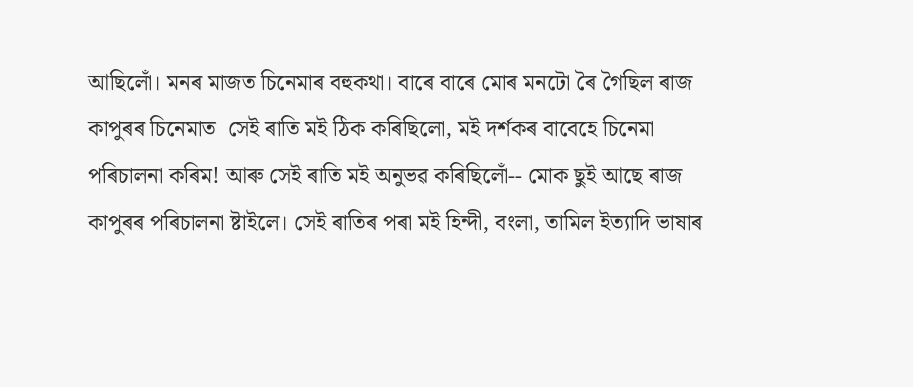আছিলোঁ। মনৰ মাজত চিনেমাৰ বহুকথা। বাৰে বাৰে মোৰ মনটো ৰৈ গৈছিল ৰাজ কাপুৰৰ চিনেমাত  সেই ৰাতি মই ঠিক কৰিছিলো, মই দৰ্শকৰ বাবেহে চিনেমা পৰিচালনা কৰিম! আৰু সেই ৰাতি মই অনুভৱ কৰিছিলোঁ-- মোক ছুই আছে ৰাজ কাপুৰৰ পৰিচালনা ষ্টাইলে। সেই ৰাতিৰ পৰা মই হিন্দী, বংলা, তামিল ইত্যাদি ভাষাৰ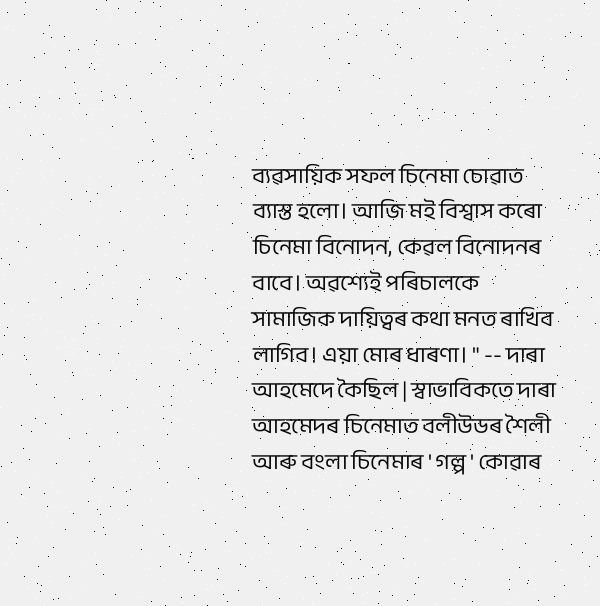ব্যৱসায়িক সফল চিনেমা চোৱাত ব্যাস্ত হলো। আজি মই বিশ্বাস কৰো চিনেমা বিনোদন, কেৱল বিনোদনৰ বাবে। অৱশ্যেই পৰিচালকে সামাজিক দায়িত্বৰ কথা মনত ৰাখিব লাগিব। এয়া মোৰ ধাৰণা। " -- দাৰা আহমেদে কৈছিল | স্বাভাবিকতে দাৰা আহমেদৰ চিনেমাত বলীউডৰ শৈলী আৰু বংলা চিনেমাৰ ' গল্প ' কোৱাৰ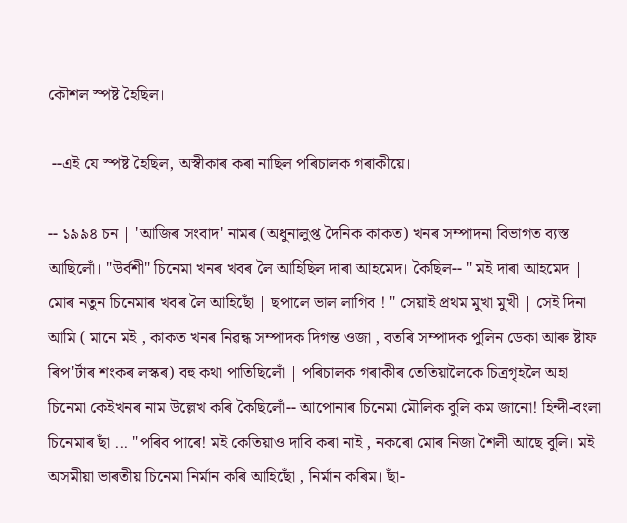কৌশল স্পষ্ট হৈছিল।

 --এই যে স্পষ্ট হৈছিল, অস্বীকাৰ কৰা নাছিল পৰিচালক গৰাকীয়ে।

-- ১৯৯৪ চন | 'আজিৰ সংবাদ' নামৰ (অধুনালুপ্ত দৈনিক কাকত) খনৰ সম্পাদনা বিভাগত ব্যস্ত আছিলোঁ। "উৰ্বশী" চিনেমা খনৰ খবৰ লৈ আহিছিল দাৰা আহমেদ। কৈছিল-- " মই দাৰা আহমেদ | মোৰ নতুন চিনেমাৰ খবৰ লৈ আহিছোঁ | ছপালে ভাল লাগিব ! " সেয়াই প্ৰথম মুখা মুখী | সেই দিনা আমি ( মানে মই , কাকত খনৰ নিৱন্ধ সম্পাদক দিগন্ত ওজা , বতৰি সম্পাদক পুলিন ডেকা আৰু ষ্টাফ ৰিপ'ৰ্টাৰ শংকৰ লস্কৰ) বহু কথা পাতিছিলোঁ | পৰিচালক গৰাকীৰ তেতিয়ালৈকে চিত্ৰগৃহলৈ অহা চিনেমা কেইখনৰ নাম উল্লেখ কৰি কৈছিলোঁ-- আপোনাৰ চিনেমা মৌলিক বুলি কম জানো! হিন্দী-বংলা চিনেমাৰ ছাঁ ... "পৰিব পাৰে! মই কেতিয়াও দাবি কৰা নাই , নকৰো মোৰ নিজা শৈলী আছে বুলি। মই অসমীয়া ভাৰতীয় চিনেমা নিৰ্মান কৰি আহিছোঁ , নিৰ্মান কৰিম। ছাঁ-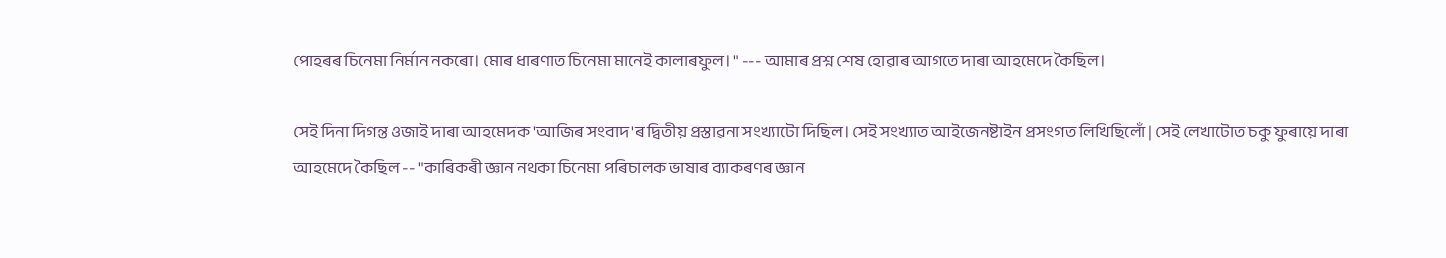পোহৰৰ চিনেমা নিৰ্মান নকৰো। মোৰ ধাৰণাত চিনেমা মানেই কালাৰফুল। " --- আমাৰ প্ৰশ্ন শেষ হোৱাৰ আগতে দাৰা আহমেদে কৈছিল।

সেই দিনা দিগন্ত ওজাই দাৰা আহমেদক 'আজিৰ সংবাদ'ৰ দ্বিতীয় প্ৰস্তাৱনা সংখ্যাটো দিছিল। সেই সংখ্যাত আইজেনষ্টাইন প্ৰসংগত লিখিছিলোঁ | সেই লেখাটোত চকু ফুৰায়ে দাৰা আহমেদে কৈছিল -- "কাৰিকৰী জ্ঞান নথকা চিনেমা পৰিচালক ভাষাৰ ব্যাকৰণৰ জ্ঞান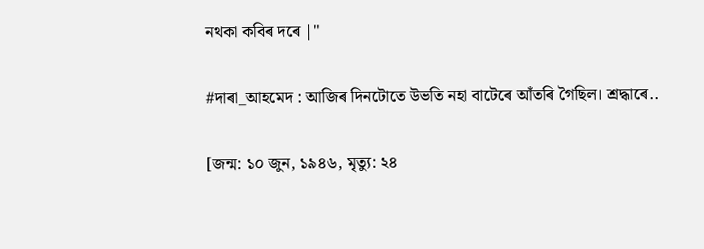নথকা কবিৰ দৰে |"

#দাৰা_আহমেদ : আজিৰ দিনটোতে উভতি নহা বাটেৰে আঁতৰি গৈছিল। শ্ৰদ্ধাৰে..

[জন্ম: ১০ জুন, ১৯৪৬, মৃত্যু: ২৪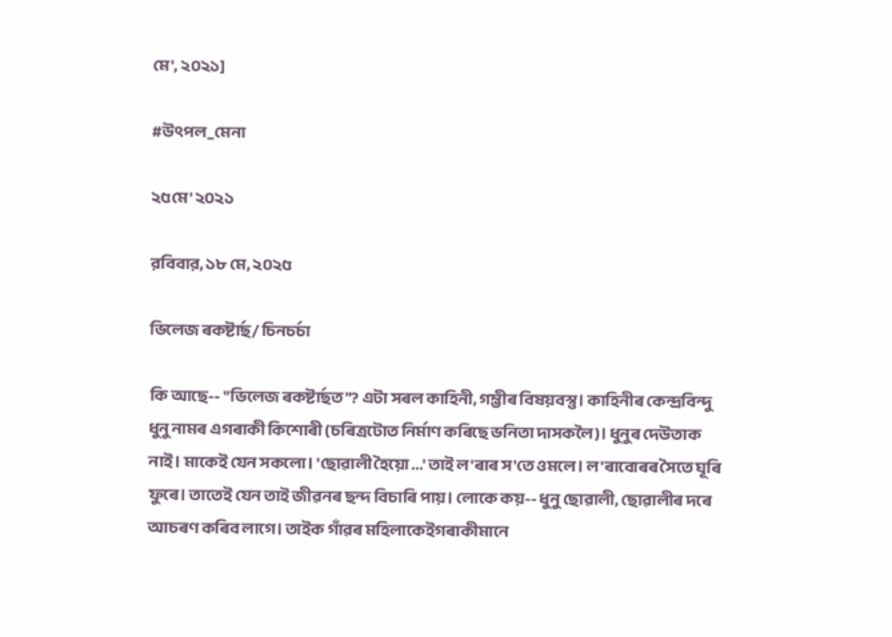মে', ২০২১]

#উৎপল_মেনা

২৫মে' ২০২১

রবিবার, ১৮ মে, ২০২৫

ভিলেজ ৰকষ্টাৰ্ছ/ চিনচৰ্চা

কি আছে-- "ভিলেজ ৰকষ্টাৰ্ছত"? এটা সৰল কাহিনী, গম্ভীৰ বিষয়বস্তু। কাহিনীৰ কেন্দ্রবিন্দু ধুনু নামৰ এগৰাকী কিশোৰী (চৰিত্ৰটোত নিৰ্মাণ কৰিছে ভনিতা দাসকলৈ)। ধুনুৰ দেউতাক নাই। মাকেই যেন সকলো। 'ছোৱালী হৈয়ো ...' তাই ল'ৰাৰ স'তে ওমলে। ল'ৰাবোৰৰ সৈতে ঘূৰি ফুৰে। তাতেই যেন তাই জীৱনৰ ছন্দ বিচাৰি পায়। লোকে কয়-- ধুনু ছোৱালী, ছোৱালীৰ দৰে আচৰণ কৰিব লাগে। তাইক গাঁৱৰ মহিলাকেইগৰাকীমানে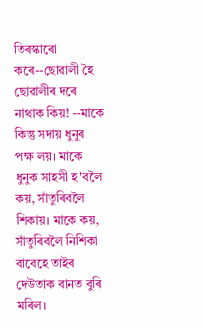তিৰস্কাৰো কৰে--ছোৱালী হৈ ছোৱালীৰ দৰে নাথাক কিয়! --মাকে কিন্তু সদায় ধুনুৰ পক্ষ লয়। মাকে ধুনুক সাহসী হ'বলৈ কয়, সাঁতুৰিবলৈ শিকায়। মাকে কয়, সাঁতুৰিবলৈ নিশিকা বাবেহে তাইৰ দেউতাক বানত বুৰি মৰিল।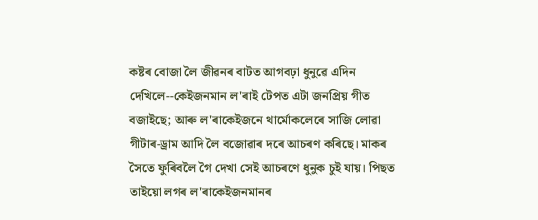কষ্টৰ বোজা লৈ জীৱনৰ বাটত আগবঢ়া ধুনুৱে এদিন দেখিলে--কেইজনমান ল'ৰাই টেপত এটা জনপ্রিয় গীত বজাইছে; আৰু ল'ৰাকেইজনে থার্মোকলেৰে সাজি লোৱা গীটাৰ-ড্রাম আদি লৈ বজোৱাৰ দৰে আচৰণ কৰিছে। মাকৰ সৈতে ফুৰিবলৈ গৈ দেখা সেই আচৰণে ধুনুক চুই যায়। পিছত তাইয়ো লগৰ ল'ৰাকেইজনমানৰ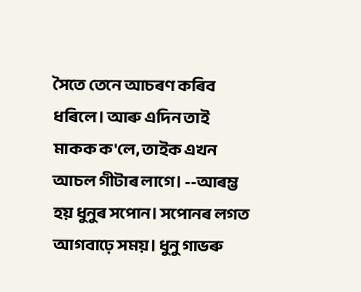সৈতে তেনে আচৰণ কৰিব ধৰিলে। আৰু এদিন তাই মাকক ক'লে, তাইক এখন আচল গীটাৰ লাগে। --আৰম্ভ হয় ধুনুৰ সপোন। সপোনৰ লগত আগবাঢ়ে সময়। ধুনু গাভৰু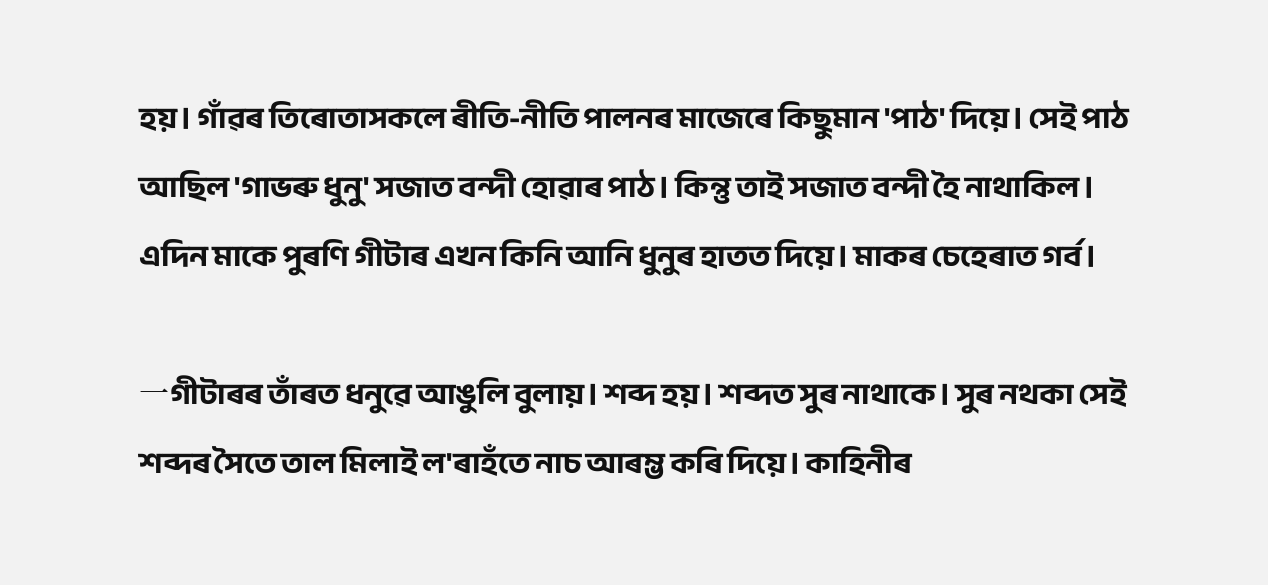হয়। গাঁৱৰ তিৰোতাসকলে ৰীতি-নীতি পালনৰ মাজেৰে কিছুমান 'পাঠ' দিয়ে। সেই পাঠ আছিল 'গাভৰু ধুনু' সজাত বন্দী হোৱাৰ পাঠ। কিন্তু তাই সজাত বন্দী হৈ নাথাকিল। এদিন মাকে পুৰণি গীটাৰ এখন কিনি আনি ধুনুৰ হাতত দিয়ে। মাকৰ চেহেৰাত গর্ব।

一গীটাৰৰ তাঁৰত ধনুৱে আঙুলি বুলায়। শব্দ হয়। শব্দত সুৰ নাথাকে। সুৰ নথকা সেই শব্দৰ সৈতে তাল মিলাই ল'ৰাহঁতে নাচ আৰম্ভ কৰি দিয়ে। কাহিনীৰ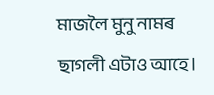মাজলৈ মুনু নামৰ ছাগলী এটাও আহে।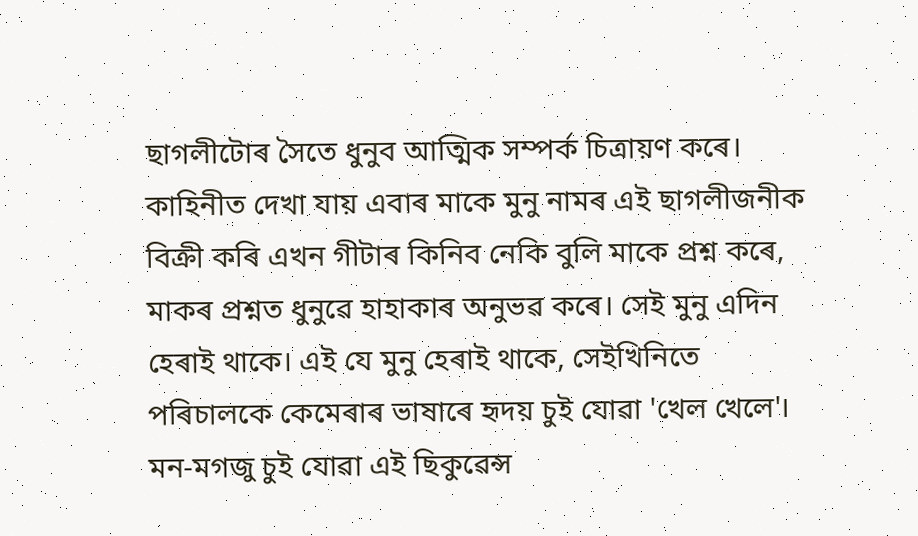ছাগলীটোৰ সৈতে ধুনুব আত্মিক সম্পৰ্ক চিত্রায়ণ কৰে। কাহিনীত দেখা যায় এবাৰ মাকে মুনু নামৰ এই ছাগলীজনীক বিক্ৰী কৰি এখন গীটাৰ কিনিব নেকি বুলি মাকে প্রশ্ন কৰে, মাকৰ প্রশ্নত ধুনুৱে হাহাকাৰ অনুভৱ কৰে। সেই মুনু এদিন হেৰাই থাকে। এই যে মুনু হেৰাই থাকে, সেইখিনিতে পৰিচালকে কেমেৰাৰ ভাষাৰে হৃদয় চুই যোৱা 'খেল খেলে'। মন-মগজু চুই যোৱা এই ছিকুৱেন্স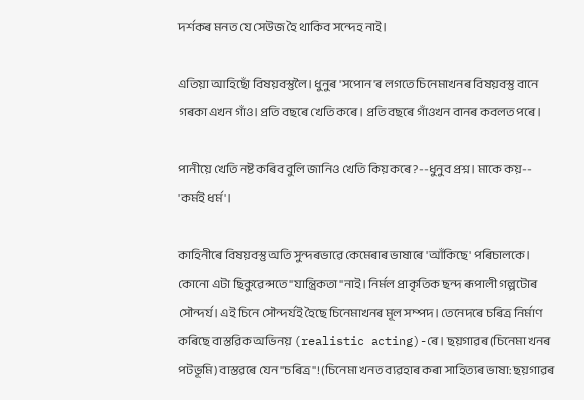দর্শকৰ মনত যে সেউজ হৈ থাকিব সন্দেহ নাই।

এতিয়া আহিছোঁ বিষয়বস্তুলৈ। ধুনুৰ 'সপোন'ৰ লগতে চিনেমাখনৰ বিষয়বস্তু বানে গৰকা এখন গাঁও। প্রতি বছৰে খেতি কৰে। প্ৰতি বছৰে গাঁওখন বানৰ কবলত পৰে।

পানীয়ে খেতি নষ্ট কৰিব বুলি জানিও খেতি কিয় কৰে?--ধুনুব প্রশ্ন। মাকে কয়-- 'কর্মই ধর্ম'।

কাহিনীৰে বিষয়বস্তু অতি সুন্দৰভাৱে কেমেৰাৰ ভাষাৰে 'আঁকিছে' পৰিচালকে। কোনো এটা ছিকুৱেন্সতে "যান্ত্ৰিকতা"নাই। নিৰ্মল প্ৰাকৃতিক ছন্দ ৰূপালী গল্পটোৰ সৌন্দৰ্য। এই চিনে সৌন্দর্যই হৈছে চিনেমাখনৰ মূল সম্পদ। তেনেদৰে চৰিত্ৰ নিৰ্মাণ কৰিছে বাস্তৱিক অভিনয় (realistic acting)-ৰে। ছয়গাৱৰ (চিনেমা খনৰ পটভূমি) বাস্তৱৰে যেন "চৰিত্ৰ"! (চিনেমা খনত ব্যৱহাৰ কৰা সাহিত্যৰ ভাষা: ছয়গাৱৰ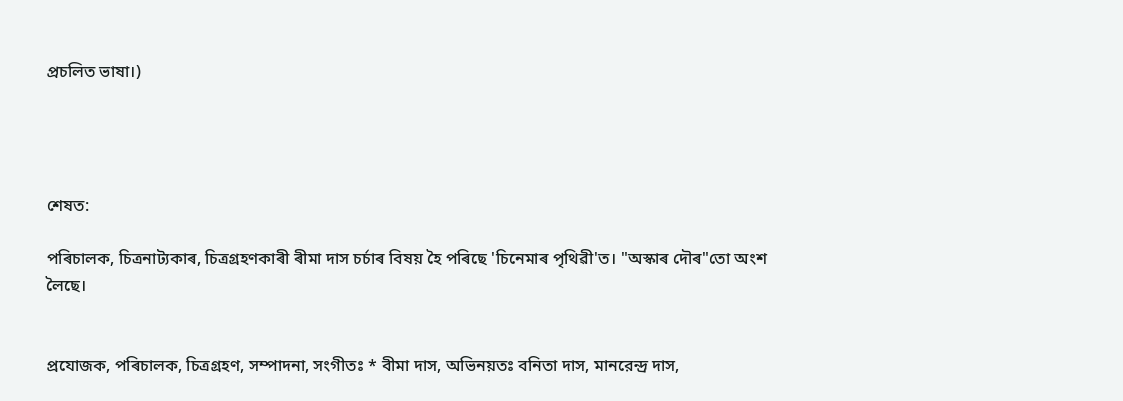প্ৰচলিত ভাষা।)




শেষত:

পৰিচালক, চিত্ৰনাট্যকাৰ, চিত্ৰগ্ৰহণকাৰী ৰীমা দাস চৰ্চাৰ বিষয় হৈ পৰিছে 'চিনেমাৰ পৃথিৱী'ত। "অস্কাৰ দৌৰ"তো অংশ লৈছে।


প্রযোজক, পৰিচালক, চিত্রগ্রহণ, সম্পাদনা, সংগীতঃ * বীমা দাস, অভিনয়তঃ বনিতা দাস, মানরেন্দ্র দাস,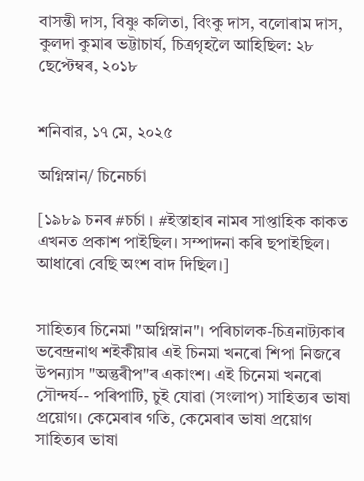বাসন্তী দাস, বিষ্ণু কলিতা, বিংকু দাস, বলোৰাম দাস, কুলদা কুমাৰ ভট্টাচার্য, চিত্রগৃহলৈ আহিছিল: ২৮ ছেপ্টেম্বৰ, ২০১৮


শনিবার, ১৭ মে, ২০২৫

অগ্নিস্নান/ চিনেচৰ্চা

[১৯৮৯ চনৰ #চৰ্চা । #ইস্তাহাৰ নামৰ সাপ্তাহিক কাকত এখনত প্ৰকাশ পাইছিল। সম্পাদনা কৰি ছপাইছিল। আধাৰো বেছি অংশ বাদ দিছিল।]


সাহিত্যৰ চিনেমা "অগ্নিস্নান"। পৰিচালক-চিত্ৰনাট্যকাৰ ভবেন্দ্রনাথ শইকীয়াৰ এই চিনমা খনৰো শিপা নিজৰে উপন্যাস "অন্তুৰীপ"ৰ একাংশ। এই চিনেমা খনৰো সৌন্দৰ্য-- পৰিপাটি, চুই যোৱা (সংলাপ) সাহিত্যৰ ভাষা প্ৰয়োগ। কেমেৰাৰ গতি, কেমেৰাৰ ভাষা প্ৰয়োগ সাহিত্যৰ ভাষা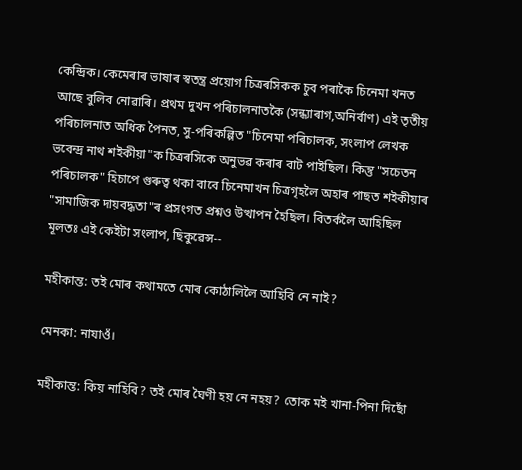কেন্দ্ৰিক। কেমেৰাৰ ভাষাৰ স্বতন্ত্ৰ প্ৰয়োগ চিত্ৰৰসিকক চুব পৰাকৈ চিনেমা খনত আছে বুলিব নোৱাৰি। প্ৰথম দুখন পৰিচালনাতকৈ (সন্ধ্যাৰাগ,অনিৰ্বাণ) এই তৃতীয় পৰিচালনাত অধিক পৈনত, সু-পৰিকল্পিত "চিনেমা পৰিচালক, সংলাপ লেখক ভবেন্দ্ৰ নাথ শইকীয়া"ক চিত্ৰৰসিকে অনুভৱ কৰাৰ বাট পাইছিল। কিন্তু "সচেতন পৰিচালক" হিচাপে গুৰুত্ব থকা বাবে চিনেমাখন চিত্রগৃহলৈ অহাৰ পাছত শইকীয়াৰ "সামাজিক দায়বদ্ধতা"ৰ প্রসংগত প্রশ্নও উত্থাপন হৈছিল। বিতৰ্কলৈ আহিছিল মূলতঃ এই কেইটা সংলাপ, ছিকুৱেন্স--

মহীকান্ত: তই মোৰ কথামতে মোৰ কোঠালিলৈ আহিবি নে নাই?

মেনকা: নাযাওঁ।

মহীকান্ত: কিয় নাহিবি? তই মোৰ ঘৈণী হয় নে নহয়? তোক মই খানা-পিনা দিছোঁ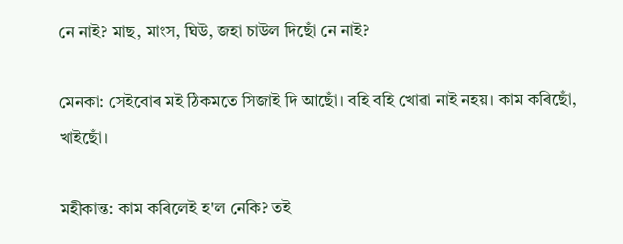নে নাই? মাছ, মাংস, ঘিউ, জহা চাউল দিছোঁ নে নাই?

মেনকা: সেইবোৰ মই ঠিকমতে সিজাই দি আছোঁ। বহি বহি খোৱা নাই নহয়। কাম কৰিছোঁ, খাইছোঁ।

মহীকান্ত: কাম কৰিলেই হ'ল নেকি? তই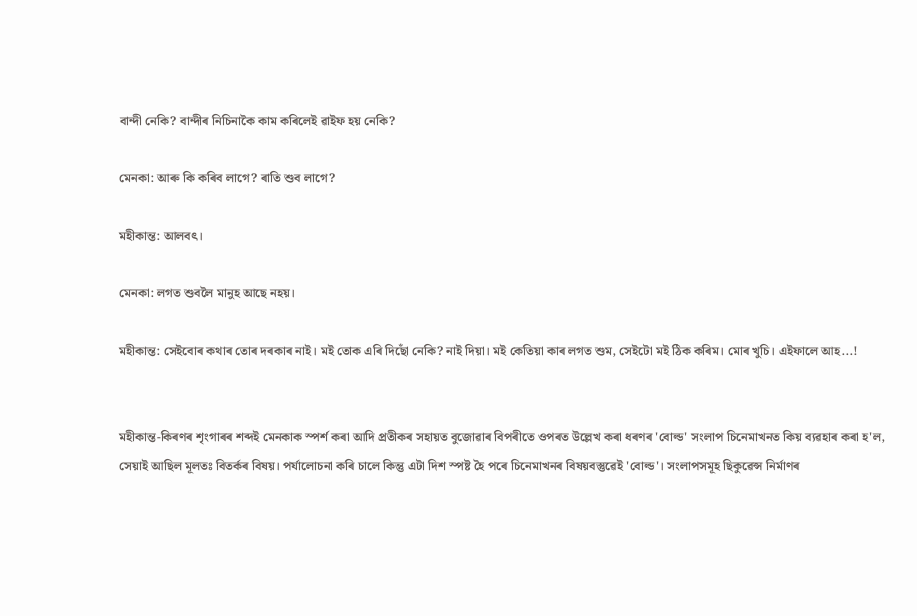বান্দী নেকি? বান্দীৰ নিচিনাকৈ কাম কৰিলেই ৱাইফ হয় নেকি?

মেনকা: আৰু কি কৰিব লাগে? ৰাতি শুব লাগে?

মহীকান্ত: আলবৎ।

মেনকা: লগত শুবলৈ মানুহ আছে নহয়।

মহীকান্ত: সেইবোৰ কথাৰ তোৰ দৰকাৰ নাই। মই তোক এৰি দিছোঁ নেকি? নাই দিয়া। মই কেতিয়া কাৰ লগত শুম, সেইটো মই ঠিক কৰিম। মোৰ খুচি। এইফালে আহ...!


মহীকান্ত-কিৰণৰ শৃংগাৰৰ শব্দই মেনকাক স্পৰ্শ কৰা আদি প্রতীকৰ সহায়ত বুজোৱাৰ বিপৰীতে ওপৰত উল্লেখ কৰা ধৰণৰ 'বোল্ড' সংলাপ চিনেমাখনত কিয় ব্যৱহাৰ কৰা হ'ল, সেয়াই আছিল মূলতঃ বিতৰ্কৰ বিষয়। পৰ্যালোচনা কৰি চালে কিন্তু এটা দিশ স্পষ্ট হৈ পৰে চিনেমাখনৰ বিষয়বস্তুৱেই 'বোল্ড'। সংলাপসমূহ ছিকুৱেন্স নিৰ্মাণৰ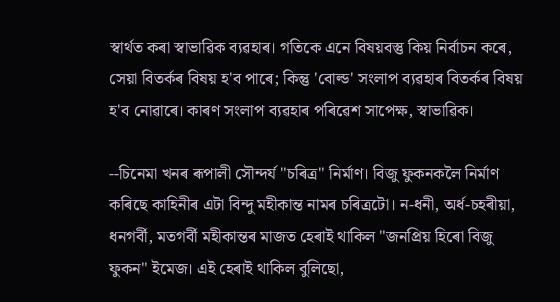স্বাৰ্থত কৰা স্বাভাৱিক ব্যৱহাৰ। গতিকে এনে বিষয়বস্তু কিয় নির্বাচন কৰে, সেয়া বিতৰ্কৰ বিষয় হ'ব পাৰে; কিন্তু 'বোল্ড' সংলাপ ব্যৱহাৰ বিতৰ্কৰ বিষয় হ'ব নোৱাৰে। কাৰণ সংলাপ ব্যৱহাৰ পৰিৱেশ সাপেক্ষ, স্বাভাৱিক।

--চিনেমা খনৰ ৰূপালী সৌন্দৰ্য "চৰিত্ৰ" নিৰ্মাণ। বিজু ফুকনকলৈ নিৰ্মাণ কৰিছে কাহিনীৰ এটা বিন্দু মহীকান্ত নামৰ চৰিত্ৰটো। ন-ধনী, অর্ধ-চহৰীয়া, ধনগৰ্বী, মতগৰ্বী মহীকান্তৰ মাজত হেৰাই থাকিল "জনপ্ৰিয় হিৰো বিজু ফুকন" ইমেজ। এই হেৰাই থাকিল বুলিছো,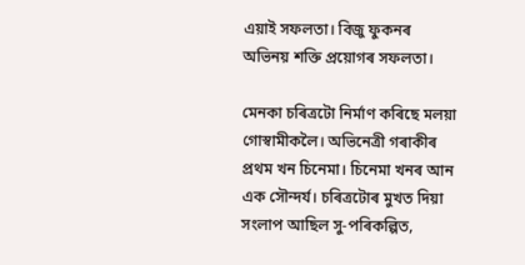এয়াই সফলতা। বিজু ফুকনৰ অভিনয় শক্তি প্ৰয়োগৰ সফলতা।

মেনকা চৰিত্ৰটো নিৰ্মাণ কৰিছে মলয়া গোস্বামীকলৈ। অভিনেত্ৰী গৰাকীৰ প্ৰথম খন চিনেমা। চিনেমা খনৰ আন এক সৌন্দৰ্য। চৰিত্ৰটোৰ মুখত দিয়া সংলাপ আছিল সু-পৰিকল্পিত,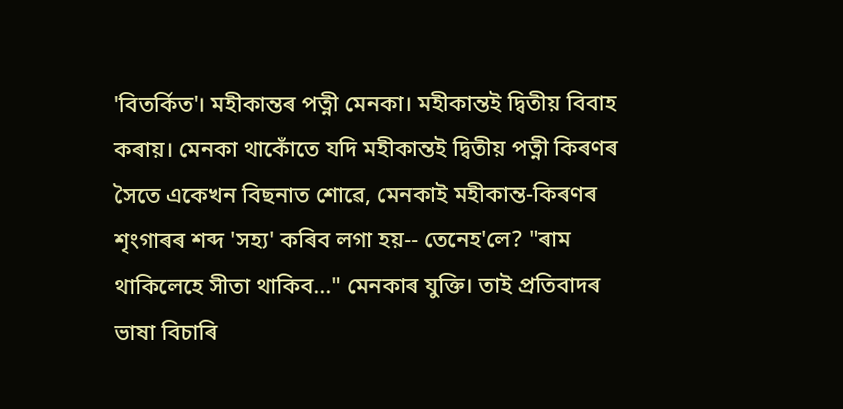'বিতর্কিত'। মহীকান্তৰ পত্নী মেনকা। মহীকান্তই দ্বিতীয় বিবাহ কৰায়। মেনকা থাকোঁতে যদি মহীকান্তই দ্বিতীয় পত্নী কিৰণৰ সৈতে একেখন বিছনাত শোৱে, মেনকাই মহীকান্ত-কিৰণৰ শৃংগাৰৰ শব্দ 'সহ্য' কৰিব লগা হয়-- তেনেহ'লে? "ৰাম থাকিলেহে সীতা থাকিব..." মেনকাৰ যুক্তি। তাই প্রতিবাদৰ ভাষা বিচাৰি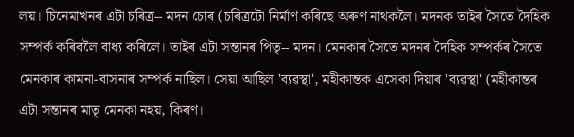লয়। চিনেমাখনৰ এটা চৰিত্ৰ-- মদন চোৰ (চৰিত্ৰটো নিৰ্মাণ কৰিছে অৰুণ নাথকলৈ। মদনক তাইৰ সৈতে দৈহিক সম্পর্ক কৰিবলৈ বাধ্য কৰিলে। তাইৰ এটা সন্তানৰ পিতৃ-- মদন। মেনকাৰ সৈতে মদনৰ দৈহিক সম্পৰ্কৰ সৈতে মেনকাৰ কামনা-বাসনাৰ সম্পৰ্ক নাছিল। সেয়া আছিল 'ব্যৱস্থা', মহীকান্তক এসেকা দিয়াৰ 'ব্যৱস্থা' (মহীকান্তৰ এটা সন্তানৰ মাতৃ মেনকা নহয়, কিৰণ।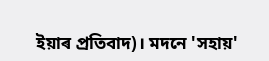ইয়াৰ প্ৰতিবাদ)। মদনে 'সহায়'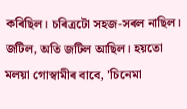কৰিছিল। চৰিত্ৰটো সহজ-সৰল নাছিল। জটিল, অতি জটিল আছিল। হয়তো মলয়া গোস্বামীৰ বাবে, 'চিনেমা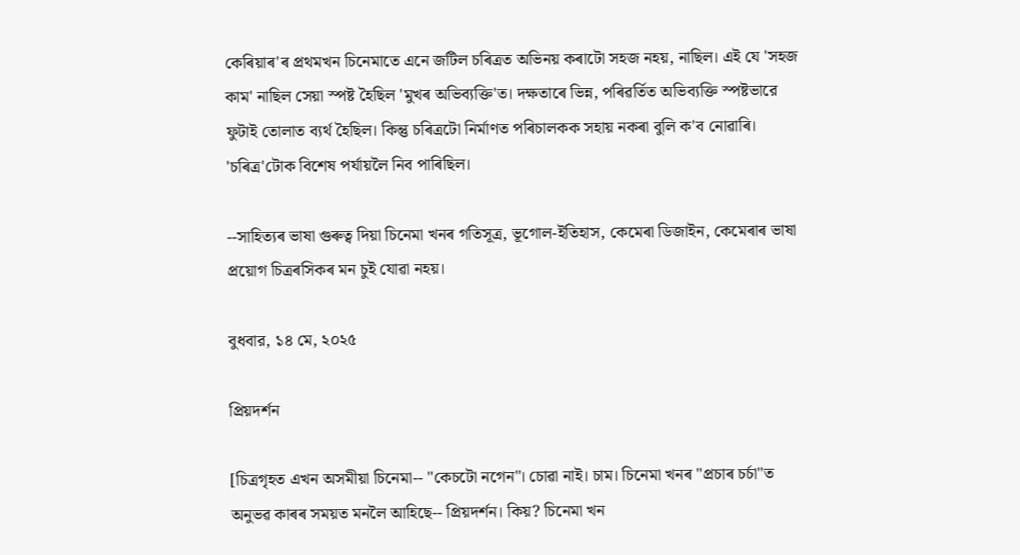কেৰিয়াৰ'ৰ প্ৰথমখন চিনেমাতে এনে জটিল চৰিত্ৰত অভিনয় কৰাটো সহজ নহয়, নাছিল। এই যে 'সহজ কাম' নাছিল সেয়া স্পষ্ট হৈছিল 'মুখৰ অভিব্যক্তি'ত। দক্ষতাৰে ভিন্ন, পৰিৱৰ্তিত অভিব্যক্তি স্পষ্টভারে ফুটাই তোলাত ব্যর্থ হৈছিল। কিন্তু চৰিত্ৰটো নিৰ্মাণত পৰিচালকক সহায় নকৰা বুলি ক'ব নোৱাৰি। 'চৰিত্ৰ'টোক বিশেষ পর্যায়লৈ নিব পাৰিছিল।

--সাহিত্যৰ ভাষা গুৰুত্ব দিয়া চিনেমা খনৰ গতিসূত্ৰ, ভূগোল-ইতিহাস, কেমেৰা ডিজাইন, কেমেৰাৰ ভাষা প্ৰয়োগ চিত্ৰৰসিকৰ মন চুই যোৱা নহয়।

বুধবার, ১৪ মে, ২০২৫

প্ৰিয়দৰ্শন

[চিত্ৰগৃহত এখন অসমীয়া চিনেমা-- "কেচটো নগেন"। চোৱা নাই। চাম। চিনেমা খনৰ "প্ৰচাৰ চৰ্চা"ত অনুভৱ কাৰৰ সময়ত মনলৈ আহিছে-- প্ৰিয়দৰ্শন। কিয়? চিনেমা খন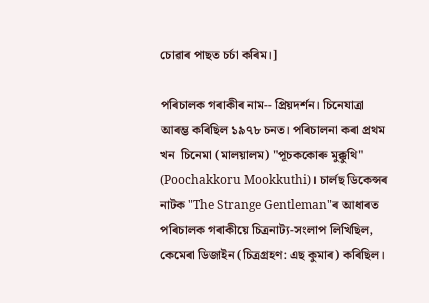চোৱাৰ পাছত চৰ্চা কৰিম।]

পৰিচালক গৰাকীৰ নাম-- প্ৰিয়দৰ্শন। চিনেযাত্ৰা আৰম্ভ কৰিছিল ১৯৭৮ চনত। পৰিচালনা কৰা প্ৰথম খন  চিনেমা (মালয়ালম) "পূচককোৰু মুক্কুথি" (Poochakkoru Mookkuthi)। চাৰ্লছ ডিকেন্সৰ নাটক "The Strange Gentleman"ৰ আধাৰত পৰিচালক গৰাকীয়ে চিত্ৰনাট্য-সংলাপ লিখিছিল, কেমেৰা ডিজাইন (চিত্ৰগ্ৰহণ: এছ কুমাৰ) কৰিছিল।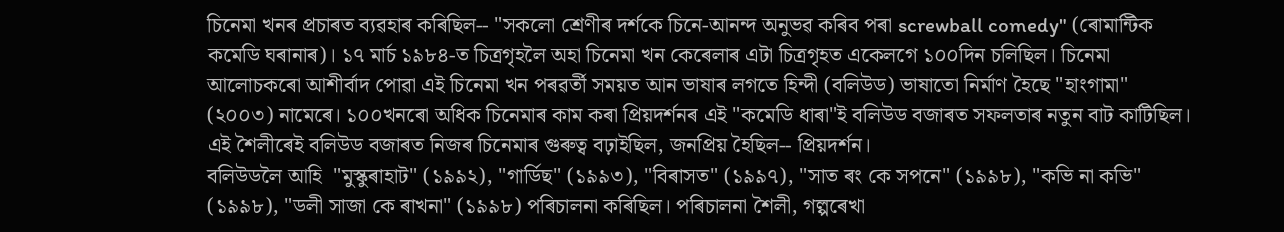চিনেমা খনৰ প্ৰচাৰত ব্যৱহাৰ কৰিছিল-- "সকলো শ্ৰেণীৰ দৰ্শকে চিনে-আনন্দ অনুভৱ কৰিব পৰা screwball comedy" (ৰোমান্টিক কমেডি ঘৰানাৰ)। ১৭ মাৰ্চ ১৯৮৪-ত চিত্ৰগৃহলৈ অহা চিনেমা খন কেৰেলাৰ এটা চিত্ৰগৃহত একেলগে ১০০দিন চলিছিল। চিনেমা আলোচকৰো আশীৰ্বাদ পোৱা এই চিনেমা খন পৰৱৰ্তী সময়ত আন ভাষাৰ লগতে হিন্দী (বলিউড) ভাষাতো নিৰ্মাণ হৈছে "হাংগামা" (২০০৩) নামেৰে। ১০০খনৰো অধিক চিনেমাৰ কাম কৰা প্ৰিয়দৰ্শনৰ এই "কমেডি ধাৰা"ই বলিউড বজাৰত সফলতাৰ নতুন বাট কাটিছিল। এই শৈলীৰেই বলিউড বজাৰত নিজৰ চিনেমাৰ গুৰুত্ব বঢ়াইছিল, জনপ্ৰিয় হৈছিল-- প্ৰিয়দৰ্শন।
বলিউডলৈ আহি  "মুস্কুৰাহাট" (১৯৯২), "গাৰ্ডিছ" (১৯৯৩), "বিৰাসত" (১৯৯৭), "সাত ৰং কে সপনে" (১৯৯৮), "কভি না কভি" (১৯৯৮), "ডলী সাজা কে ৰাখনা" (১৯৯৮) পৰিচালনা কৰিছিল। পৰিচালনা শৈলী, গল্পৰেখা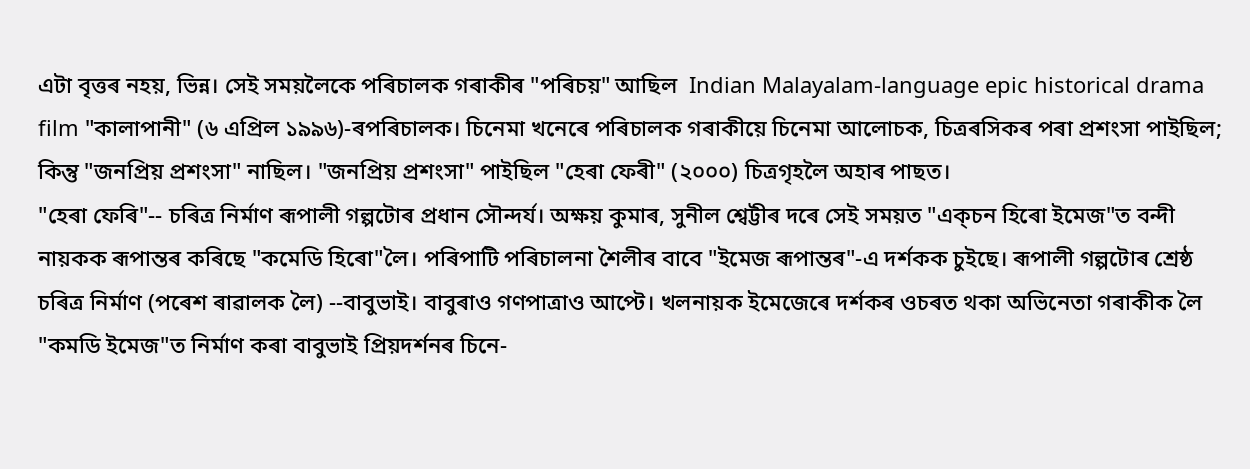এটা বৃত্তৰ নহয়, ভিন্ন। সেই সময়লৈকে পৰিচালক গৰাকীৰ "পৰিচয়" আছিল  Indian Malayalam-language epic historical drama film "কালাপানী" (৬ এপ্ৰিল ১৯৯৬)-ৰপৰিচালক। চিনেমা খনেৰে পৰিচালক গৰাকীয়ে চিনেমা আলোচক, চিত্ৰৰসিকৰ পৰা প্ৰশংসা পাইছিল; কিন্তু "জনপ্ৰিয় প্ৰশংসা" নাছিল। "জনপ্ৰিয় প্ৰশংসা" পাইছিল "হেৰা ফেৰী" (২০০০) চিত্ৰগৃহলৈ অহাৰ পাছত।
"হেৰা ফেৰি"-- চৰিত্ৰ নিৰ্মাণ ৰূপালী গল্পটোৰ প্ৰধান সৌন্দৰ্য। অক্ষয় কুমাৰ, সুনীল শ্বেট্টীৰ দৰে সেই সময়ত "এক্‌চন হিৰো ইমেজ"ত বন্দী নায়কক ৰূপান্তৰ কৰিছে "কমেডি হিৰো"লৈ। পৰিপাটি পৰিচালনা শৈলীৰ বাবে "ইমেজ ৰূপান্তৰ"-এ দৰ্শকক চুইছে। ৰূপালী গল্পটোৰ শ্ৰেষ্ঠ চৰিত্ৰ নিৰ্মাণ (পৰেশ ৰাৱালক লৈ) --বাবুভাই। বাবুৰাও গণপাত্ৰাও আপ্টে। খলনায়ক ইমেজেৰে দৰ্শকৰ ওচৰত থকা অভিনেতা গৰাকীক লৈ "কমডি ইমেজ"ত নিৰ্মাণ কৰা বাবুভাই প্ৰিয়দৰ্শনৰ চিনে-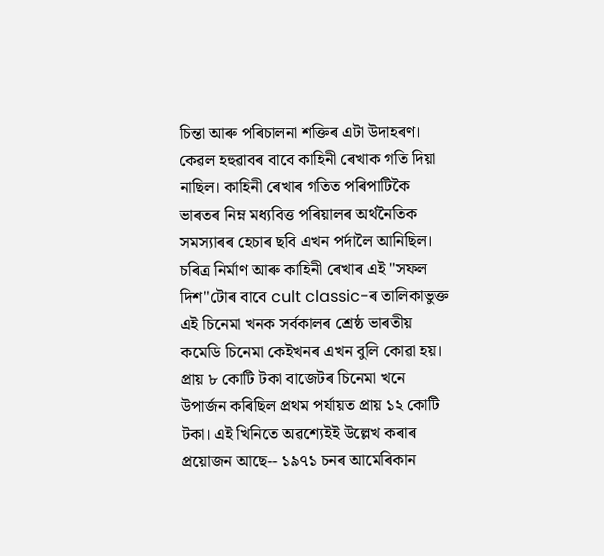চিন্তা আৰু পৰিচালনা শক্তিৰ এটা উদাহৰণ। কেৱল হহুৱাবৰ বাবে কাহিনী ৰেখাক গতি দিয়া নাছিল। কাহিনী ৰেখাৰ গতিত পৰিপাটিকৈ ভাৰতৰ নিম্ন মধ্যবিত্ত পৰিয়ালৰ অৰ্থনৈতিক সমস্যাৰৰ হেচাৰ ছবি এখন পৰ্দালৈ আনিছিল। চৰিত্ৰ নিৰ্মাণ আৰু কাহিনী ৰেখাৰ এই "সফল দিশ"টোৰ বাবে cult classic-ৰ তালিকাভুক্ত এই চিনেমা খনক সৰ্বকালৰ শ্ৰেষ্ঠ ভাৰতীয় কমেডি চিনেমা কেইখনৰ এখন বুলি কোৱা হয়। প্ৰায় ৮ কোটি টকা বাজেটৰ চিনেমা খনে উপাৰ্জন কৰিছিল প্ৰথম পৰ্যায়ত প্ৰায় ১২ কোটি টকা। এই খিনিতে অৱশ্যেইই উল্লেখ কৰাৰ প্ৰয়োজন আছে-- ১৯৭১ চনৰ আমেৰিকান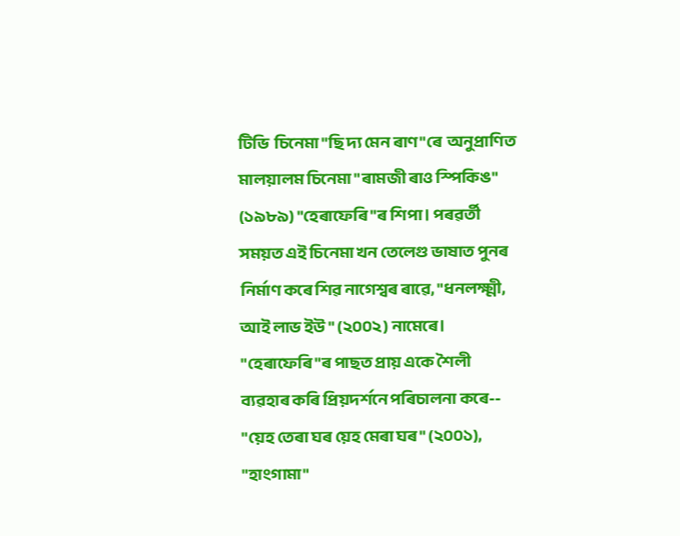টিভি  চিনেমা "ছি দ্য মেন ৰাণ"ৰে  অনুপ্ৰাণিত মালয়ালম চিনেমা "ৰামজী ৰাও স্পিকিঙ" (১৯৮৯) "হেৰাফেৰি"ৰ শিপা। পৰৱৰ্তী সময়ত এই চিনেমা খন তেলেগু ভাষাত পুনৰ নিৰ্মাণ কৰে শিৱ নাগেশ্বৰ ৰাৱে, "ধনলক্ষ্মী, আই লাভ ইউ " (২০০২) নামেৰে।
"হেৰাফেৰি"ৰ পাছত প্ৰায় একে শৈলী ব্যৱহাৰ কৰি প্ৰিয়দৰ্শনে পৰিচালনা কৰে-- "য়েহ তেৰা ঘৰ য়েহ মেৰা ঘৰ" (২০০১), "হাংগামা"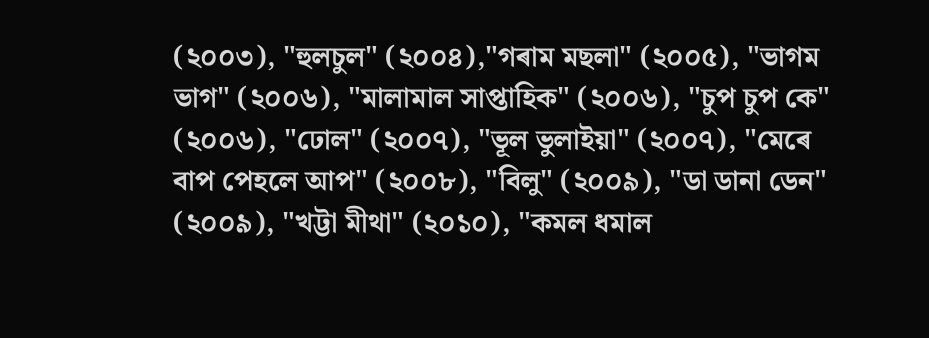(২০০৩), "হুলচুল" (২০০৪),"গৰাম মছলা" (২০০৫), "ভাগম ভাগ" (২০০৬), "মালামাল সাপ্তাহিক" (২০০৬), "চুপ চুপ কে" (২০০৬), "ঢোল" (২০০৭), "ভূল ভুলাইয়া" (২০০৭), "মেৰে বাপ পেহলে আপ" (২০০৮), "বিলু" (২০০৯), "ডা ডানা ডেন" (২০০৯), "খট্টা মীথা" (২০১০), "কমল ধমাল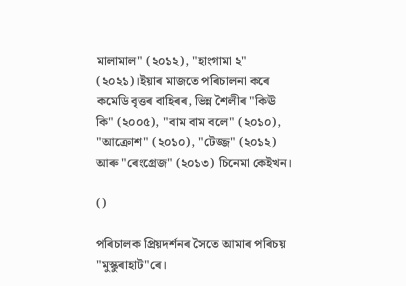মালামাল" (২০১২), "হাংগামা ২" (২০২১)।ইয়াৰ মাজতে পৰিচালনা কৰে কমেডি বৃত্তৰ বাহিৰৰ, ভিন্ন শৈলীৰ "কিঊ কি" (২০০৫), "বাম বাম বলে" (২০১০), "আক্ৰোশ" (২০১০), "টেজ্জ" (২০১২) আৰু "ৰেংগ্ৰেজ" (২০১৩) চিনেমা কেইখন।

()

পৰিচালক প্ৰিয়দৰ্শনৰ সৈতে আমাৰ পৰিচয় "মুস্কুৰাহাট"ৰে।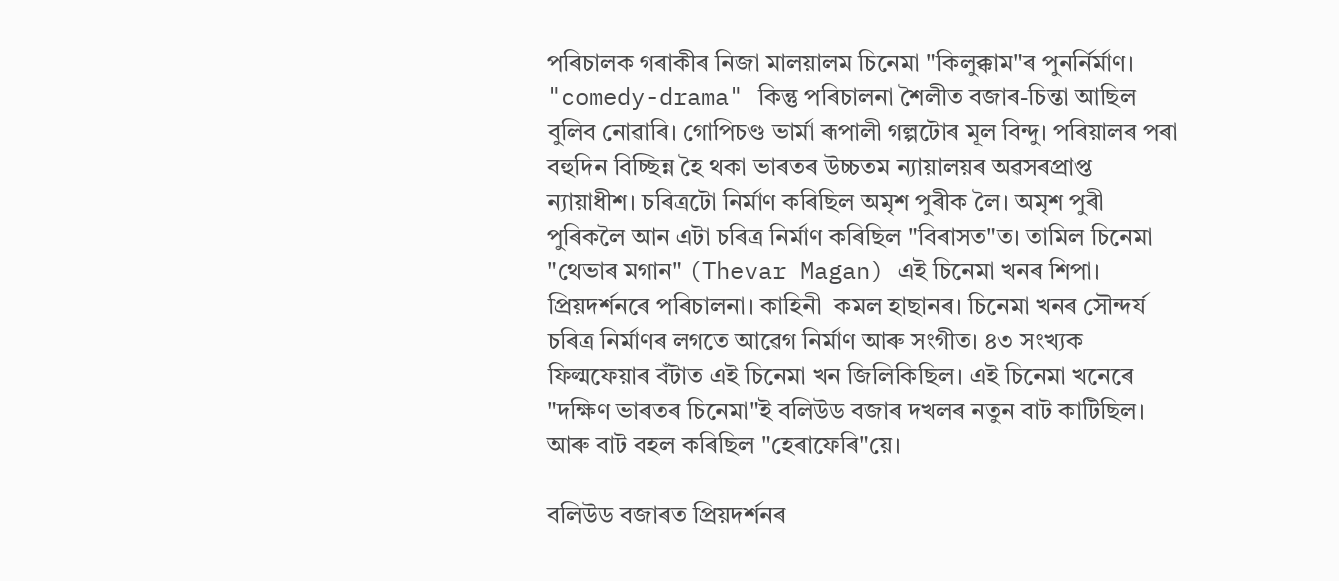পৰিচালক গৰাকীৰ নিজা মালয়ালম চিনেমা "কিলুক্কাম"ৰ পুনৰ্নিৰ্মাণ। "comedy-drama" কিন্তু পৰিচালনা শৈলীত বজাৰ-চিন্তা আছিল বুলিব নোৱাৰি। গোপিচণ্ড ভাৰ্মা ৰূপালী গল্পটোৰ মূল বিন্দু। পৰিয়ালৰ পৰা বহুদিন বিচ্ছিন্ন হৈ থকা ভাৰতৰ উচ্চতম ন্যায়ালয়ৰ অৱসৰপ্ৰাপ্ত ন্যায়াধীশ। চৰিত্ৰটো নিৰ্মাণ কৰিছিল অমৃশ পুৰীক লৈ। অমৃশ পুৰী পুৰিকলৈ আন এটা চৰিত্ৰ নিৰ্মাণ কৰিছিল "বিৰাসত"ত। তামিল চিনেমা "থেভাৰ মগান" (Thevar Magan) এই চিনেমা খনৰ শিপা। প্ৰিয়দৰ্শনৰে পৰিচালনা। কাহিনী  কমল হাছানৰ। চিনেমা খনৰ সৌন্দৰ্য চৰিত্ৰ নিৰ্মাণৰ লগতে আৱেগ নিৰ্মাণ আৰু সংগীত। ৪৩ সংখ্যক ফিল্মফেয়াৰ বঁটাত এই চিনেমা খন জিলিকিছিল। এই চিনেমা খনেৰে "দক্ষিণ ভাৰতৰ চিনেমা"ই বলিউড বজাৰ দখলৰ নতুন বাট কাটিছিল। আৰু বাট বহল কৰিছিল "হেৰাফেৰি"য়ে।

বলিউড বজাৰত প্ৰিয়দৰ্শনৰ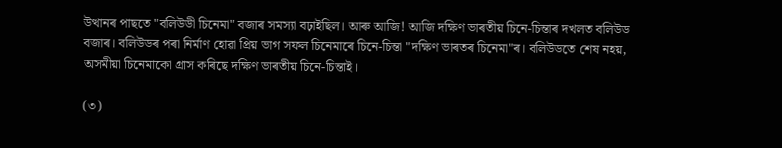উত্থানৰ পাছতে "বলিউডী চিনেমা" বজাৰ সমস্যা বঢ়াইছিল। আৰু আজি! আজি দক্ষিণ ভাৰতীয় চিনে-চিন্তাৰ দখলত বলিউড বজাৰ। বলিউডৰ পৰা নিৰ্মাণ হোৱা প্ৰিয় ভাগ সফল চিনেমাৰে চিনে-চিন্তা "দক্ষিণ ভাৰতৰ চিনেমা"ৰ। বলিউডতে শেষ নহয়, অসমীয়া চিনেমাকো গ্ৰাস কৰিছে দক্ষিণ ভাৰতীয় চিনে-চিন্তাই।

(৩)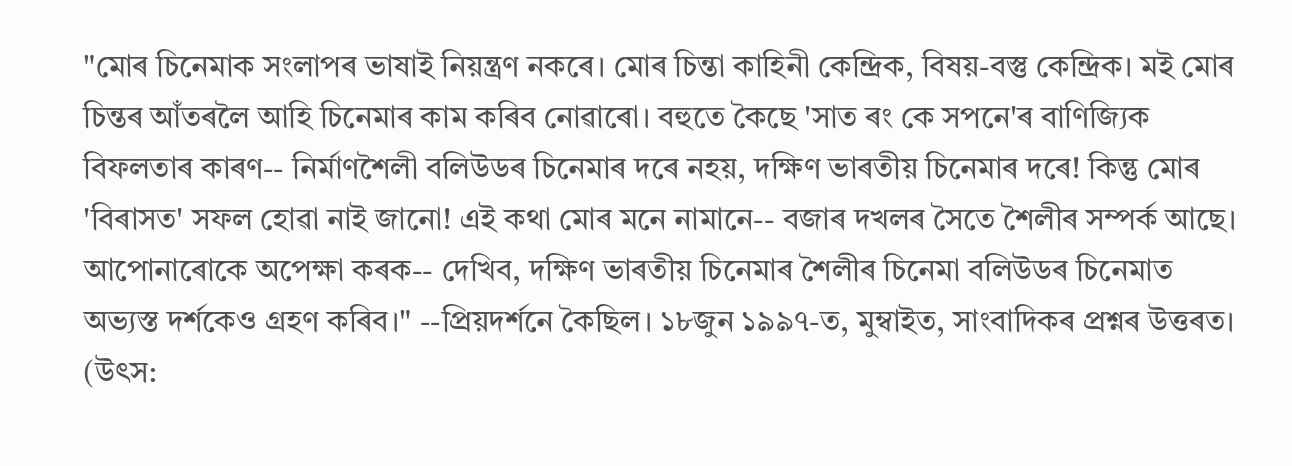"মোৰ চিনেমাক সংলাপৰ ভাষাই নিয়ন্ত্ৰণ নকৰে। মোৰ চিন্তা কাহিনী কেন্দ্ৰিক, বিষয়-বস্তু কেন্দ্ৰিক। মই মোৰ চিন্তৰ আঁতৰলৈ আহি চিনেমাৰ কাম কৰিব নোৱাৰো। বহুতে কৈছে 'সাত ৰং কে সপনে'ৰ বাণিজ্যিক বিফলতাৰ কাৰণ-- নিৰ্মাণশৈলী বলিউডৰ চিনেমাৰ দৰে নহয়, দক্ষিণ ভাৰতীয় চিনেমাৰ দৰে! কিন্তু মোৰ 'বিৰাসত' সফল হোৱা নাই জানো! এই কথা মোৰ মনে নামানে-- বজাৰ দখলৰ সৈতে শৈলীৰ সম্পৰ্ক আছে। আপোনাৰোকে অপেক্ষা কৰক-- দেখিব, দক্ষিণ ভাৰতীয় চিনেমাৰ শৈলীৰ চিনেমা বলিউডৰ চিনেমাত অভ্যস্ত দৰ্শকেও গ্ৰহণ কৰিব।" --প্ৰিয়দৰ্শনে কৈছিল। ১৮জুন ১৯৯৭-ত, মুম্বাইত, সাংবাদিকৰ প্ৰশ্নৰ উত্তৰত। (উৎস: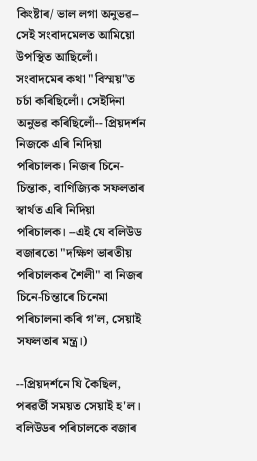কিংষ্টাৰ/ ভাল লগা অনুভৱ-- সেই সংবাদমেলত আমিয়ো উপস্থিত আছিলোঁ। সংবাদমেৰ কথা "বিস্ময়"ত চৰ্চা কৰিছিলোঁ। সেইদিনা অনুভৱ কৰিছিলোঁ-- প্ৰিয়দৰ্শন নিজকে এৰি নিদিয়া পৰিচালক। নিজৰ চিনে-চিন্তাক, বাণিজ্যিক সফলতাৰ স্বাৰ্থত এৰি নিদিয়া পৰিচালক। --এই যে বলিউড বজাৰতো "দক্ষিণ ভাৰতীয় পৰিচালকৰ শৈলী" বা নিজৰ চিনে-চিন্তাৰে চিনেমা পৰিচালনা কৰি গ'ল, সেয়াই সফলতাৰ মন্ত্ৰ।)

--প্ৰিয়দৰ্শনে যি কৈছিল, পৰৱৰ্তী সময়ত সেয়াই হ'ল। বলিউডৰ পৰিচালকে বজাৰ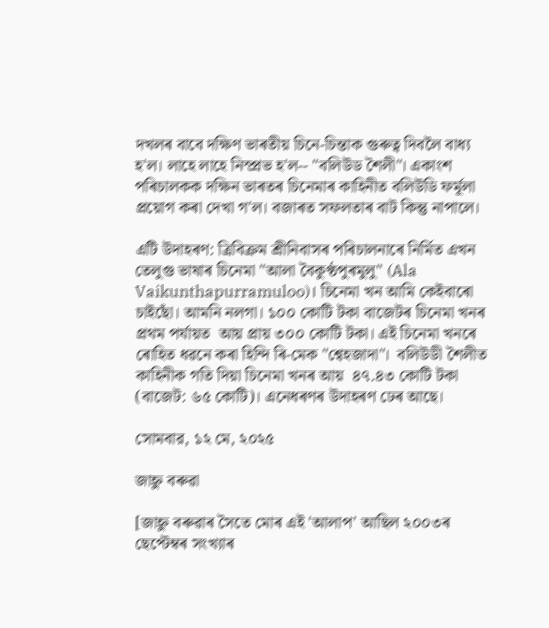দখলৰ বাবে দক্ষিণ ভাৰতীয় চিনে-চিন্তাক গুৰুত্ব দিবলৈ বাধ্য হ'ল। লাহে লাহে নিস্প্ৰভ হ'ল-- "বলিউড শৈলী"। একাংশ পৰিচালকক দক্ষিন ভাৰতৰ চিনেমাৰ কাহিনীত বলিউডি ফৰ্মূলা প্ৰয়োগ কৰা দেখা গ'ল। বজাৰত সফলতাৰ বাট কিন্তু নাপালে।

এটি উদাহৰণ: ত্রিবিক্রম শ্রীনিবাসৰ পৰিচালনাৰে নিৰ্মিত এখন তেলুগু ভাষাৰ চিনেমা "আলা বৈকুণ্ঠপুৰমুলু" (Ala Vaikunthapurramuloo)। চিনেমা খন আমি কেইবাৰো চাইছোঁ। আমনি নলগা। ১০০ কোটি টকা বাজেটৰ চিনেমা খনৰ প্ৰথম পৰ্যায়ত  আয় প্ৰায় ৩০০ কোটি টকা। এই চিনেমা খনৰে ৰোহিত ধৱনে কৰা হিন্দি ৰি-মেক "শ্বেহজাদা"।  বলিউডী শৈলীত কাহিনীক গতি দিয়া চিনেমা খনৰ আয়  ৪৭.৪৩ কোটি টকা (বাজেট: ৬৫ কোটি)। এনেধৰণৰ উদাহৰণ ঢেৰ আছে।

সোমবার, ১২ মে, ২০২৫

জাহ্নু বৰুৱা

[জাহ্নু বৰুৱাৰ সৈতে মোৰ এই 'আলাপ' আছিল ২০০৩ৰ ছেপ্টেম্বৰ সংখ্যাৰ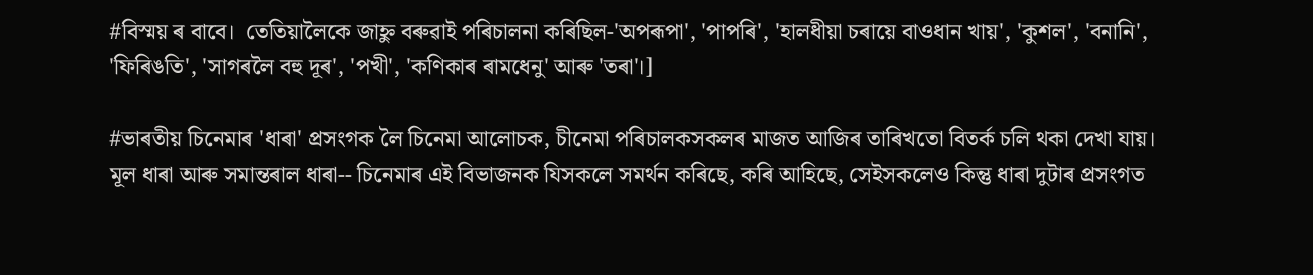#বিস্ময় ৰ বাবে।  তেতিয়ালৈকে জাহ্নু বৰুৱাই পৰিচালনা কৰিছিল-'অপৰূপা', 'পাপৰি', 'হালধীয়া চৰায়ে বাওধান খায়', 'কুশল', 'বনানি', 'ফিৰিঙতি', 'সাগৰলৈ বহু দূৰ', 'পখী', 'কণিকাৰ ৰামধেনু' আৰু 'তৰা'।]

#ভাৰতীয় চিনেমাৰ 'ধাৰা' প্ৰসংগক লৈ চিনেমা আলোচক, চীনেমা পৰিচালকসকলৰ মাজত আজিৰ তাৰিখতো বিতর্ক চলি থকা দেখা যায়।
মূল ধাৰা আৰু সমান্তৰাল ধাৰা-- চিনেমাৰ এই বিভাজনক যিসকলে সমর্থন কৰিছে, কৰি আহিছে, সেইসকলেও কিন্তু ধাৰা দুটাৰ প্ৰসংগত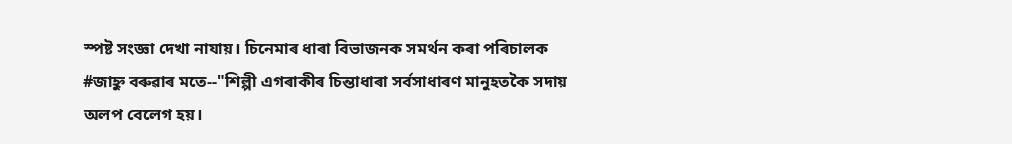স্পষ্ট সংজ্ঞা দেখা নাযায়। চিনেমাৰ ধাৰা বিভাজনক সমর্থন কৰা পৰিচালক #জাহ্নু বৰুৱাৰ মতে--"শিল্পী এগৰাকীৰ চিন্তাধাৰা সৰ্বসাধাৰণ মানুহতকৈ সদায় অলপ বেলেগ হয়।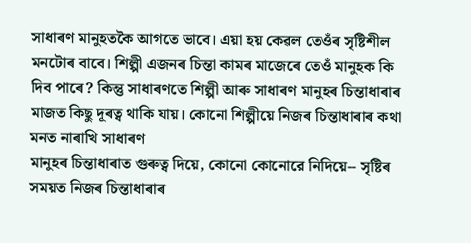সাধাৰণ মানুহতকৈ আগতে ভাবে। এয়া হয় কেৱল তেওঁৰ সৃষ্টিশীল মনটোৰ বাবে। শিল্পী এজনৰ চিন্তা কামৰ মাজেৰে তেওঁ মানুহক কি দিব পাৰে? কিন্তু সাধাৰণতে শিল্পী আৰু সাধাৰণ মানুহৰ চিন্তাধাৰাৰ মাজত কিছু দূৰত্ব থাকি যায়। কোনো শিল্পীয়ে নিজৰ চিন্তাধাৰাৰ কথা মনত নাৰাখি সাধাৰণ
মানুহৰ চিন্তাধাৰাত গুৰুত্ব দিয়ে, কোনো কোনোরে নিদিয়ে-- সৃষ্টিৰ সময়ত নিজৰ চিন্তাধাৰাৰ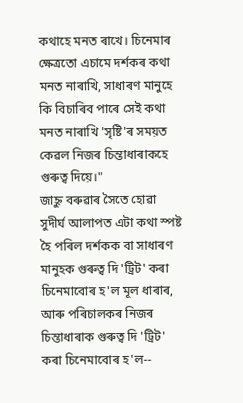কথাহে মনত ৰাখে। চিনেমাৰ ক্ষেত্ৰতো এচামে দৰ্শকৰ কথা মনত নাৰাখি, সাধাৰণ মানুহে কি বিচাৰিব পাৰে সেই কথা মনত নাৰাখি 'সৃষ্টি'ৰ সময়ত কেৱল নিজৰ চিন্তাধাৰাকহে গুৰুত্ব দিয়ে।"
জাহ্নু বৰুৱাৰ সৈতে হোৱা সুদীর্ঘ আলাপত এটা কথা স্পষ্ট হৈ পৰিল দর্শকক বা সাধাৰণ মানুহক গুৰুত্ব দি 'ট্রিট' কৰা চিনেমাবোৰ হ'ল মূল ধাৰাৰ, আৰু পৰিচালকৰ নিজৰ চিন্তাধাৰাক গুৰুত্ব দি 'ট্রিট' কৰা চিনেমাবোৰ হ'ল--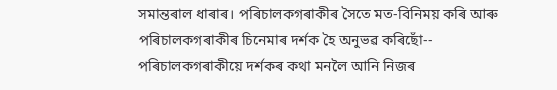সমান্তৰাল ধাৰাৰ। পৰিচালকগৰাকীৰ সৈতে মত-বিনিময় কৰি আৰু পৰিচালকগৰাকীৰ চিনেমাৰ দৰ্শক হৈ অনুভৱ কৰিছোঁ-- পৰিচালকগৰাকীয়ে দৰ্শকৰ কথা মনলৈ আনি নিজৰ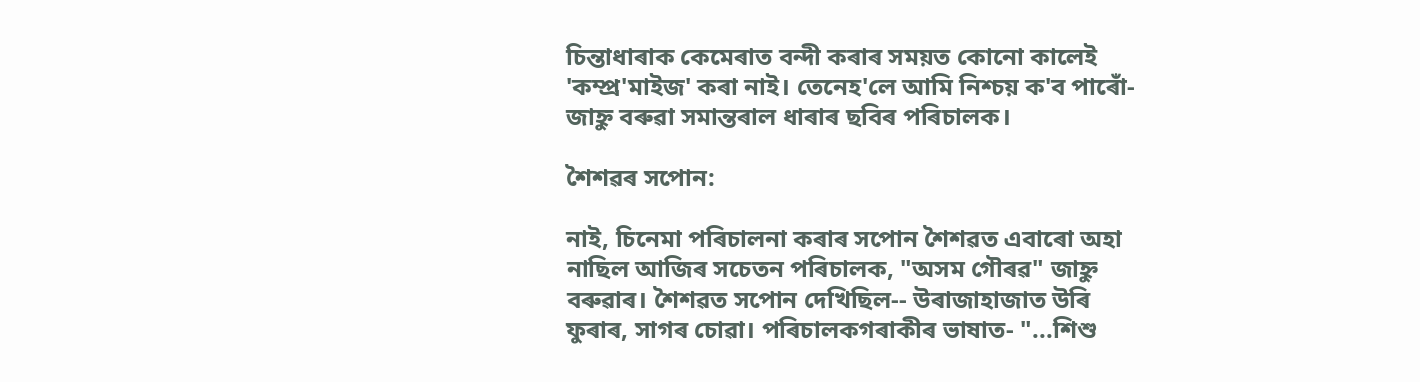চিন্তাধাৰাক কেমেৰাত বন্দী কৰাৰ সময়ত কোনো কালেই 'কম্প্র'মাইজ' কৰা নাই। তেনেহ'লে আমি নিশ্চয় ক'ব পাৰোঁ- জাহ্নু বৰুৱা সমান্তৰাল ধাৰাৰ ছবিৰ পৰিচালক।

শৈশৱৰ সপোন:

নাই, চিনেমা পৰিচালনা কৰাৰ সপোন শৈশৱত এবাৰো অহা নাছিল আজিৰ সচেতন পৰিচালক, "অসম গৌৰৱ" জাহ্নু বৰুৱাৰ। শৈশৱত সপোন দেখিছিল-- উৰাজাহাজাত উৰি ফুৰাৰ, সাগৰ চোৱা। পৰিচালকগৰাকীৰ ভাষাত- "...শিশু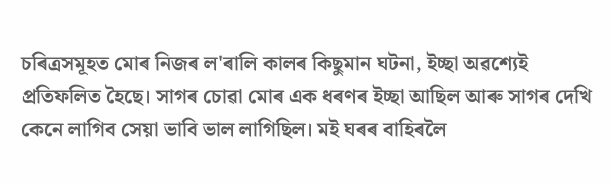চৰিত্ৰসমূহত মোৰ নিজৰ ল'ৰালি কালৰ কিছুমান ঘটনা, ইচ্ছা অৱশ্যেই প্রতিফলিত হৈছে। সাগৰ চোৱা মোৰ এক ধৰণৰ ইচ্ছা আছিল আৰু সাগৰ দেখি কেনে লাগিব সেয়া ভাবি ভাল লাগিছিল। মই ঘৰৰ বাহিৰলৈ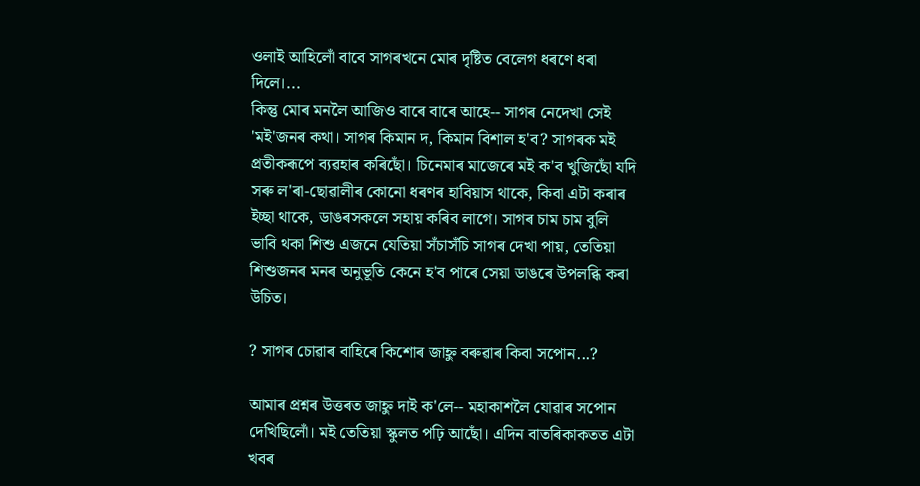ওলাই আহিলোঁ বাবে সাগৰখনে মোৰ দৃষ্টিত বেলেগ ধৰণে ধৰা দিলে।...
কিন্তু মোৰ মনলৈ আজিও বাৰে বাৰে আহে-- সাগৰ নেদেখা সেই 'মই'জনৰ কথা। সাগৰ কিমান দ, কিমান বিশাল হ'ব? সাগৰক মই প্রতীকৰূপে ব্যৱহাৰ কৰিছোঁ। চিনেমাৰ মাজেৰে মই ক'ব খুজিছোঁ যদি সৰু ল'ৰা-ছোৱালীৰ কোনো ধৰণৰ হাবিয়াস থাকে, কিবা এটা কৰাৰ ইচ্ছা থাকে, ডাঙৰসকলে সহায় কৰিব লাগে। সাগৰ চাম চাম বুলি ভাবি থকা শিশু এজনে যেতিয়া সঁচাসঁচি সাগৰ দেখা পায়, তেতিয়া শিশুজনৰ মনৰ অনুভূতি কেনে হ'ব পাৰে সেয়া ডাঙৰে উপলব্ধি কৰা উচিত।

? সাগৰ চোৱাৰ বাহিৰে কিশোৰ জাহ্নু বৰুৱাৰ কিবা সপোন...?

আমাৰ প্ৰশ্নৰ উত্তৰত জাহ্নু দাই ক'লে-- মহাকাশলৈ যোৱাৰ সপোন দেখিছিলোঁ। মই তেতিয়া স্কুলত পঢ়ি আছোঁ। এদিন বাতৰিকাকতত এটা খবৰ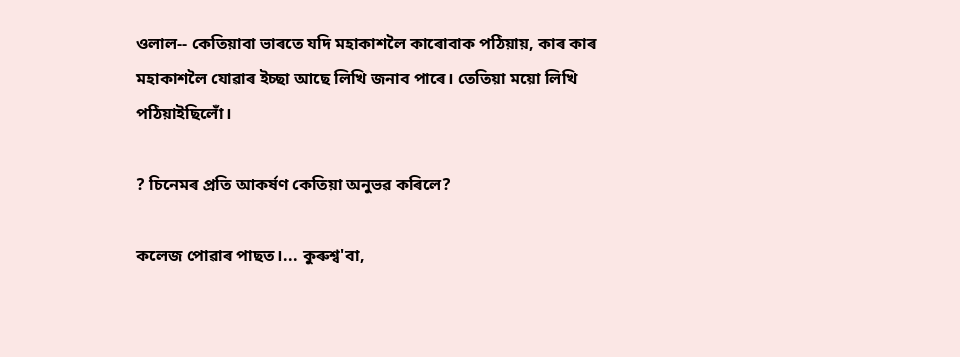ওলাল-- কেতিয়াবা ভাৰতে যদি মহাকাশলৈ কাৰোবাক পঠিয়ায়, কাৰ কাৰ মহাকাশলৈ যোৱাৰ ইচ্ছা আছে লিখি জনাব পাৰে। তেতিয়া ময়ো লিখি পঠিয়াইছিলোঁ।

? চিনেমৰ প্ৰতি আকর্ষণ কেতিয়া অনুভৱ কৰিলে?

কলেজ পোৱাৰ পাছত।... কুৰুশ্ব'বা,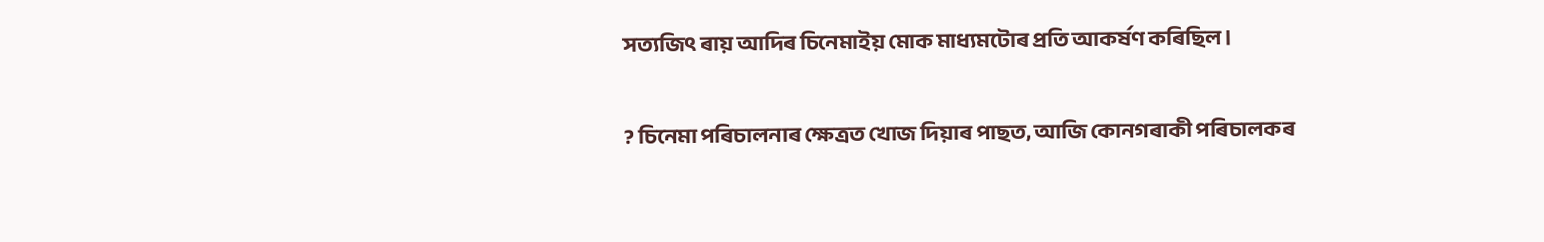সত্যজিৎ ৰায় আদিৰ চিনেমাইয় মোক মাধ্যমটোৰ প্ৰতি আকর্ষণ কৰিছিল।

? চিনেমা পৰিচালনাৰ ক্ষেত্ৰত খোজ দিয়াৰ পাছত, আজি কোনগৰাকী পৰিচালকৰ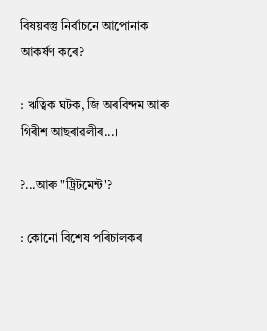বিষয়বস্তু নির্বাচনে আপোনাক আকৰ্ষণ কৰে?

: ঋত্বিক ঘটক, জি অৰবিন্দম আৰু গিৰীশ আছৰাৱলীৰ...।

?...আৰু "ট্রিটমেন্ট'?

: কোনো বিশেষ পৰিচালকৰ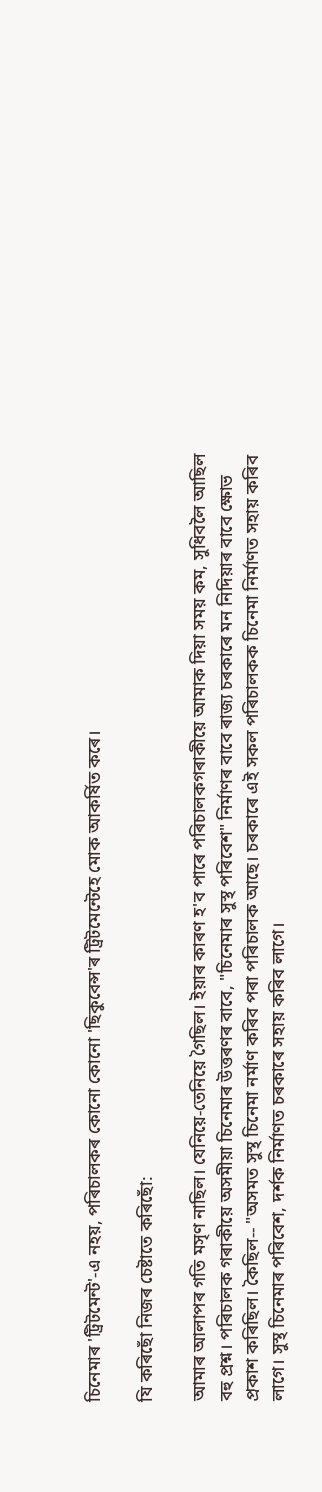চিনেমাৰ 'ট্রিটমেন্ট'-এ নহয়, পৰিচালকৰ কোনো কোনো 'ছিকুবেন্স'ৰ ট্রিটমেন্টেহে মোক আকৰ্ষিত কৰে।

যি কৰিছোঁ নিজৰ চেষ্টাতে কৰিছোঁ:

আমাৰ আলাপৰ গতি মসৃণ নাছিল। যেনিয়ে-তেনিয়ে গৈছিল। ইয়াৰ কাৰণ হ'ব পাৰে পৰিচালকগৰাকীয়ে আমাক দিয়া সময় কম, সুধিবলৈ আছিল বহু প্রশ্ন। পৰিচালক গৰাকীয়ে অসমীয়া চিনেমাৰ উত্তৰণৰ বাবে, "চিনেমাৰ সুস্থ পৰিবেশ" নিৰ্মাণৰ বাবে ৰাজ্য চৰকাৰে মন নিদিয়াৰ বাবে ক্ষোভ প্ৰকাশ কৰিছিল। কৈছিল-- "অসমত সুস্থ চিনেমা নৰ্মাণ কৰিব পৰা পৰিচালক আছে। চৰকাৰে এই সকল পৰিচালকক চিনেমা নিৰ্মাণত সহায় কৰিব লাগে। সুস্থ চিনেমাৰ পৰিবেশ, দৰ্শক নিৰ্মাণত চৰকাৰে সহায় কৰিব লাগে।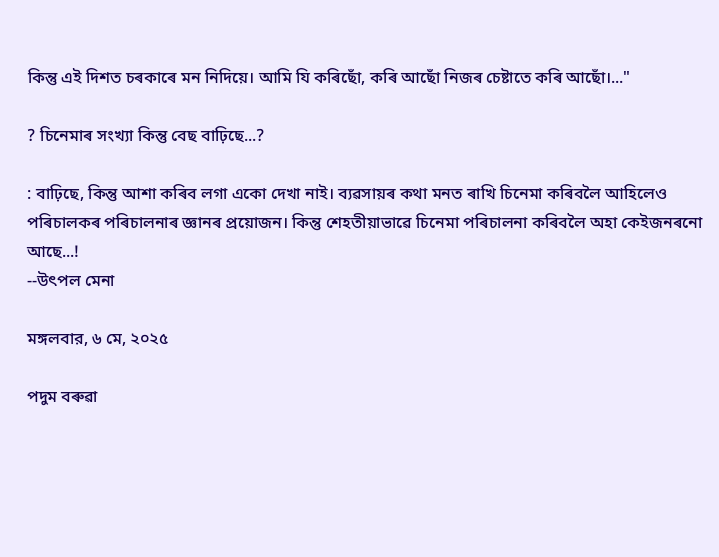কিন্তু এই দিশত চৰকাৰে মন নিদিয়ে। আমি যি কৰিছোঁ, কৰি আছোঁ নিজৰ চেষ্টাতে কৰি আছোঁ।..."

? চিনেমাৰ সংখ্যা কিন্তু বেছ বাঢ়িছে...?

: বাঢ়িছে, কিন্তু আশা কৰিব লগা একো দেখা নাই। ব্যৱসায়ৰ কথা মনত ৰাখি চিনেমা কৰিবলৈ আহিলেও পৰিচালকৰ পৰিচালনাৰ জ্ঞানৰ প্ৰয়োজন। কিন্তু শেহতীয়াভাৱে চিনেমা পৰিচালনা কৰিবলৈ অহা কেইজনৰনো আছে...!
--উৎপল মেনা

মঙ্গলবার, ৬ মে, ২০২৫

পদুম বৰুৱা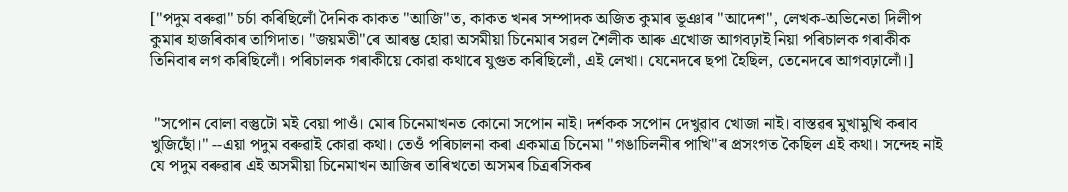["পদুম বৰুৱা" চৰ্চা কৰিছিলোঁ দৈনিক কাকত "আজি"ত, কাকত খনৰ সম্পাদক অজিত কুমাৰ ভূঞাৰ "আদেশ", লেখক-অভিনেতা দিলীপ কুমাৰ হাজৰিকাৰ তাগিদাত। "জয়মতী"ৰে আৰম্ভ হোৱা অসমীয়া চিনেমাৰ সৱল শৈলীক আৰু এখোজ আগবঢ়াই নিয়া পৰিচালক গৰাকীক তিনিবাৰ লগ কৰিছিলোঁ। পৰিচালক গৰাকীয়ে কোৱা কথাৰে যুগুত কৰিছিলোঁ, এই লেখা। যেনেদৰে ছপা হৈছিল, তেনেদৰে আগবঢ়ালোঁ।]


 "সপোন বোলা বস্তুটো মই বেয়া পাওঁ। মোৰ চিনেমাখনত কোনো সপোন নাই। দর্শকক সপোন দেখুৱাব খোজা নাই। বাস্তৱৰ মুখামুখি কৰাব খুজিছোঁ।" --এয়া পদুম বৰুৱাই কোৱা কথা। তেওঁ পৰিচালনা কৰা একমাত্র চিনেমা "গঙাচিলনীৰ পাখি"ৰ প্রসংগত কৈছিল এই কথা। সন্দেহ নাই যে পদুম বৰুৱাৰ এই অসমীয়া চিনেমাখন আজিৰ তাৰিখতো অসমৰ চিত্ৰৰসিকৰ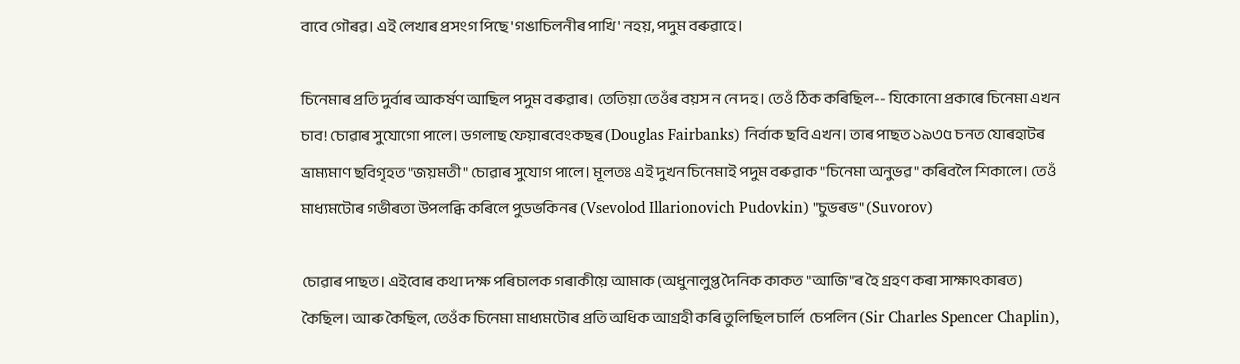বাবে গৌৰৱ। এই লেখাৰ প্ৰসংগ পিছে 'গঙাচিলনীৰ পাখি' নহয়, পদুম বৰুৱাহে।

চিনেমাৰ প্ৰতি দুৰ্বাৰ আকৰ্ষণ আছিল পদুম বৰুৱাৰ। তেতিয়া তেওঁৰ বয়স ন নে দহ। তেওঁ ঠিক কৰিছিল-- যিকোনো প্ৰকাৰে চিনেমা এখন চাব! চোৱাৰ সুযোগো পালে। ডগলাছ ফেয়াৰবেংকছৰ (Douglas Fairbanks) নিৰ্বাক ছবি এখন। তাৰ পাছত ১৯৩৫ চনত যোৰহাটৰ ভ্ৰাম্যমাণ ছবিগৃহত "জয়মতী" চোৱাৰ সুযোগ পালে। মূলতঃ এই দুখন চিনেমাই পদুম বৰুৱাক "চিনেমা অনুভৱ" কৰিবলৈ শিকালে। তেওঁ মাধ্যমটোৰ গভীৰতা উপলব্ধি কৰিলে পুডভকিনৰ (Vsevolod Illarionovich Pudovkin) "চুভৰভ" (Suvorov)

চোৱাৰ পাছত। এইবোৰ কথা দক্ষ পৰিচালক গৰাকীয়ে আমাক (অধুনালুপ্ত দৈনিক কাকত "আজি"ৰ হৈ গ্ৰহণ কৰা সাক্ষাৎকাৰত) কৈছিল। আৰু কৈছিল, তেওঁক চিনেমা মাধ্যমটোৰ প্ৰতি অধিক আগ্রহী কৰি তুলিছিল চার্লি চেপলিন (Sir Charles Spencer Chaplin),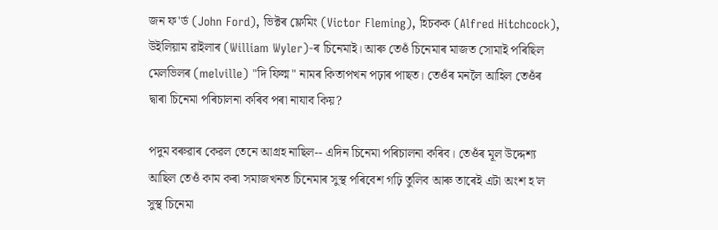জন ফ'ৰ্ড (John Ford), ভিক্টৰ ফ্লেমিং (Victor Fleming), হিচকক (Alfred Hitchcock), উইলিয়াম ৱাইলাৰ (William Wyler)-ৰ চিনেমাই। আৰু তেওঁ চিনেমাৰ মাজত সোমাই পৰিছিল মেলভিলৰ (melville) "দি ফিল্ম" নামৰ কিতাপখন পঢ়াৰ পাছত। তেওঁৰ মনলৈ আহিল তেওঁৰ দ্বাৰা চিনেমা পৰিচালনা কৰিব পৰা নাযাব কিয়?

পদুম বৰুৱাৰ কেৱল তেনে আগ্রহ নাছিল-- এদিন চিনেমা পৰিচালনা কৰিব। তেওঁৰ মূল উদ্দেশ্য আছিল তেওঁ কাম কৰা সমাজখনত চিনেমাৰ সুস্থ পৰিবেশ গঢ়ি তুলিব আৰু তাৰেই এটা অংশ হ'ল সুস্থ চিনেমা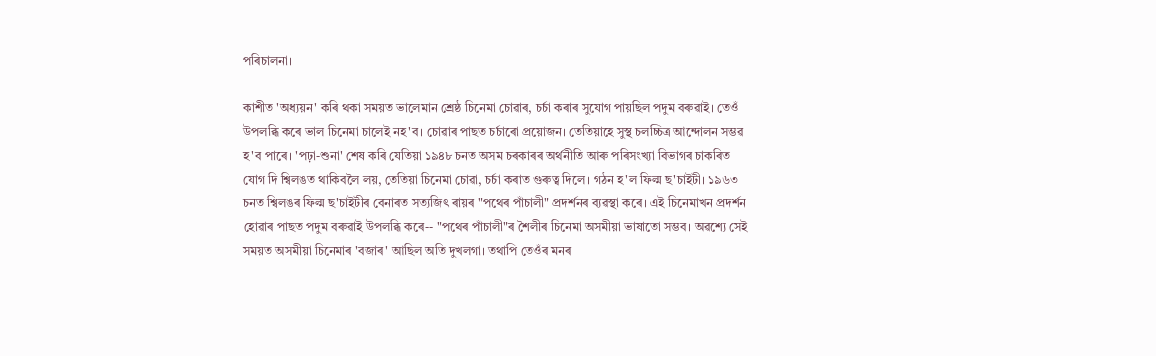পৰিচালনা।

কাশীত 'অধ্যয়ন' কৰি থকা সময়ত ভালেমান শ্রেষ্ঠ চিনেমা চোৱাৰ, চৰ্চা কৰাৰ সুযোগ পায়ছিল পদুম বৰুৱাই। তেওঁ উপলব্ধি কৰে ভাল চিনেমা চালেই নহ'ব। চোৱাৰ পাছত চৰ্চাৰো প্ৰয়োজন। তেতিয়াহে সুস্থ চলচ্চিত্র আন্দোলন সম্ভৱ হ'ব পাৰে। 'পঢ়া-শুনা' শেষ কৰি যেতিয়া ১৯৪৮ চনত অসম চৰকাৰৰ অৰ্থনীতি আৰু পৰিসংখ্যা বিভাগৰ চাকৰিত যোগ দি শ্বিলঙত থাকিবলৈ লয়, তেতিয়া চিনেমা চোৱা, চৰ্চা কৰাত গুৰুত্ব দিলে। গঠন হ'ল ফিল্ম ছ'চাইটী। ১৯৬৩ চনত শ্বিলঙৰ ফিল্ম ছ'চাইটীৰ বেনাৰত সত্যজিৎ ৰায়ৰ "পথেৰ পাঁচালী" প্ৰদৰ্শনৰ ব্যৱস্থা কৰে। এই চিনেমাখন প্রদর্শন হোৱাৰ পাছত পদুম বৰুৱাই উপলব্ধি কৰে-- "পথেৰ পাঁচালী"ৰ শৈলীৰ চিনেমা অসমীয়া ভাষাতো সম্ভব। অৱশ্যে সেই সময়ত অসমীয়া চিনেমাৰ 'বজাৰ' আছিল অতি দুখলগা। তথাপি তেওঁৰ মনৰ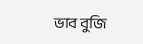ভাব বুজি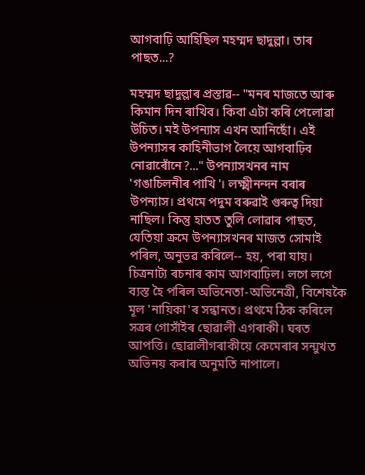আগবাঢ়ি আহিছিল মহম্মদ ছাদুল্লা। তাৰ পাছত...?

মহম্মদ ছাদুল্লাৰ প্রস্তাৱ-- "মনৰ মাজতে আৰু কিমান দিন ৰাখিব। কিবা এটা কৰি পেলোৱা উচিত। মই উপন্যাস এখন আনিছোঁ। এই উপন্যাসৰ কাহিনীভাগ লৈয়ে আগবাঢ়িব নোৱাৰোঁনে?..." উপন্যাসখনৰ নাম 'গঙাচিলনীৰ পাখি'। লক্ষ্মীনন্দন বৰাৰ উপন্যাস। প্রথমে পদুম বৰুৱাই গুৰুত্ব দিয়া নাছিল। কিন্তু হাতত তুলি লোৱাৰ পাছত, যেতিয়া ক্রমে উপন্যাসখনৰ মাজত সোমাই পৰিল, অনুভৱ কৰিলে-- হয়, পৰা যায়। চিত্রনাট্য ৰচনাৰ কাম আগবাঢ়িল। লগে লগে ব্যস্ত হৈ পৰিল অভিনেতা-অভিনেত্রী, বিশেষকৈ মূল 'নায়িকা'ৰ সন্ধানত। প্রথমে ঠিক কৰিলে সত্ৰৰ গোসাঁইৰ ছোৱালী এগৰাকী। ঘৰত আপত্তি। ছোৱালীগৰাকীয়ে কেমেৰাৰ সন্মুখত অভিনয় কৰাৰ অনুমতি নাপালে।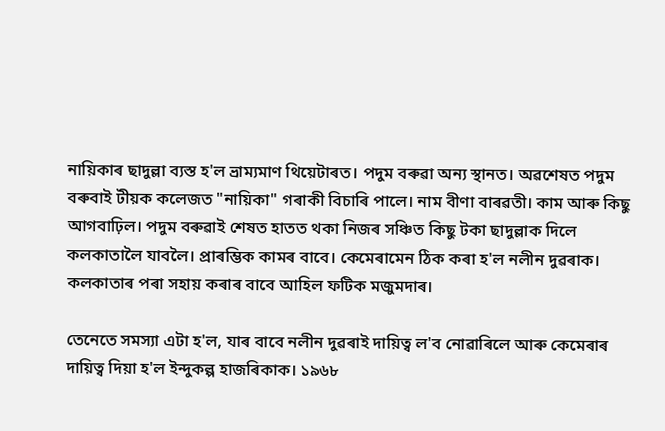নায়িকাৰ ছাদুল্লা ব্যস্ত হ'ল ভ্রাম্যমাণ থিয়েটাৰত। পদুম বৰুৱা অন্য স্থানত। অৱশেষত পদুম বৰুবাই টীয়ক কলেজত "নায়িকা" গৰাকী বিচাৰি পালে। নাম বীণা বাৰৱতী। কাম আৰু কিছু আগবাঢ়িল। পদুম বৰুৱাই শেষত হাতত থকা নিজৰ সঞ্চিত কিছু টকা ছাদুল্লাক দিলে কলকাতালৈ যাবলৈ। প্ৰাৰম্ভিক কামৰ বাবে। কেমেৰামেন ঠিক কৰা হ'ল নলীন দুৱৰাক। কলকাতাৰ পৰা সহায় কৰাৰ বাবে আহিল ফটিক মজুমদাৰ।

তেনেতে সমস্যা এটা হ'ল, যাৰ বাবে নলীন দুৱৰাই দায়িত্ব ল'ব নোৱাৰিলে আৰু কেমেৰাৰ দায়িত্ব দিয়া হ'ল ইন্দুকল্প হাজৰিকাক। ১৯৬৮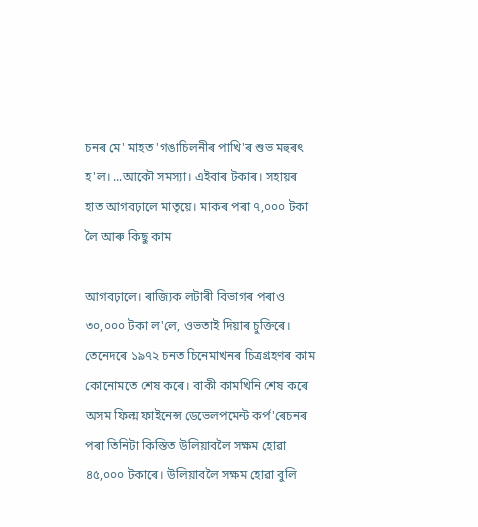চনৰ মে' মাহত 'গঙাচিলনীৰ পাখি'ৰ শুভ মহুৰৎ হ'ল। ...আকৌ সমস্যা। এইবাৰ টকাৰ। সহায়ৰ হাত আগবঢ়ালে মাতৃয়ে। মাকৰ পৰা ৭,০০০ টকা লৈ আৰু কিছু কাম

আগবঢ়ালে। ৰাজ্যিক লটাৰী বিভাগৰ পৰাও ৩০,০০০ টকা ল'লে, ওভতাই দিয়াৰ চুক্তিৰে। তেনেদৰে ১৯৭২ চনত চিনেমাখনৰ চিত্ৰগ্ৰহণৰ কাম কোনোমতে শেষ কৰে। বাকী কামখিনি শেষ কৰে অসম ফিল্ম ফাইনেন্স ডেভেলপমেন্ট কৰ্প'ৰেচনৰ পৰা তিনিটা কিস্তিত উলিয়াবলৈ সক্ষম হোৱা ৪৫,০০০ টকাৰে। উলিয়াবলৈ সক্ষম হোৱা বুলি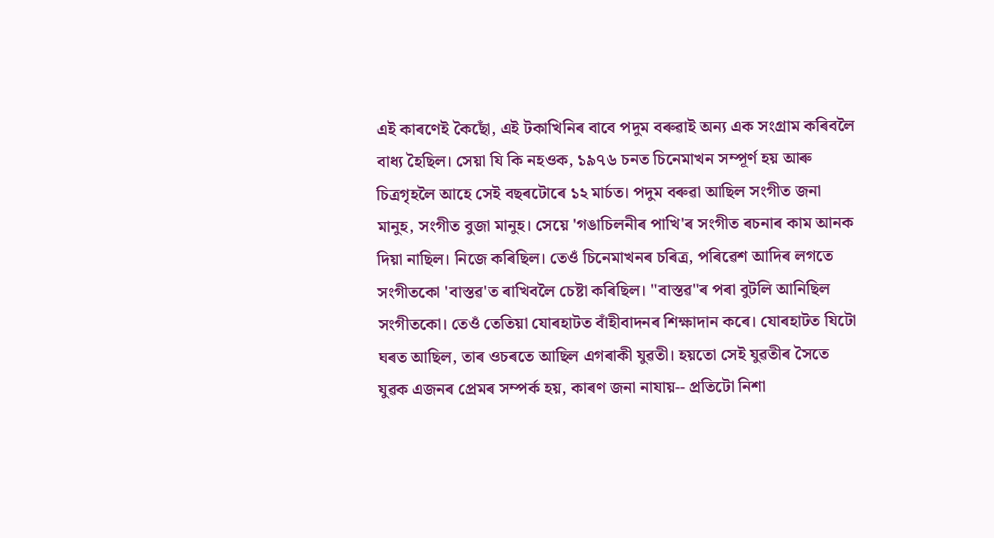এই কাৰণেই কৈছোঁ, এই টকাখিনিৰ বাবে পদুম বৰুৱাই অন্য এক সংগ্রাম কৰিবলৈ বাধ্য হৈছিল। সেয়া যি কি নহওক, ১৯৭৬ চনত চিনেমাখন সম্পূর্ণ হয় আৰু চিত্ৰগৃহলৈ আহে সেই বছৰটোৰে ১২ মাৰ্চত। পদুম বৰুৱা আছিল সংগীত জনা মানুহ, সংগীত বুজা মানুহ। সেয়ে 'গঙাচিলনীৰ পাখি'ৰ সংগীত ৰচনাৰ কাম আনক দিয়া নাছিল। নিজে কৰিছিল। তেওঁ চিনেমাখনৰ চৰিত্ৰ, পৰিৱেশ আদিৰ লগতে সংগীতকো 'বাস্তৱ'ত ৰাখিবলৈ চেষ্টা কৰিছিল। "বাস্তৱ"ৰ পৰা বুটলি আনিছিল সংগীতকো। তেওঁ তেতিয়া যোৰহাটত বাঁহীবাদনৰ শিক্ষাদান কৰে। যোৰহাটত যিটো ঘৰত আছিল, তাৰ ওচৰতে আছিল এগৰাকী যুৱতী। হয়তো সেই যুৱতীৰ সৈতে যুৱক এজনৰ প্ৰেমৰ সম্পৰ্ক হয়, কাৰণ জনা নাযায়-- প্রতিটো নিশা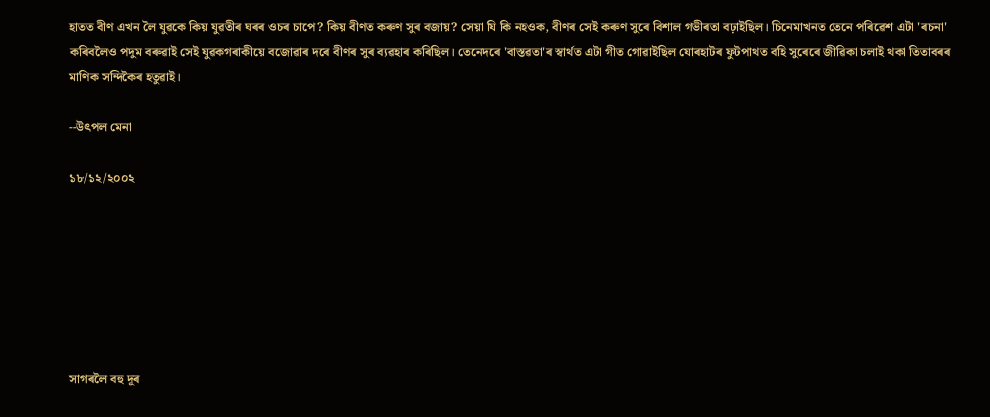হাতত বীণ এখন লৈ যুৱকে কিয় যুৱতীৰ ঘৰৰ ওচৰ চাপে? কিয় বীণত কৰুণ সুৰ বজায়? সেয়া যি কি নহওক, বীণৰ সেই কৰুণ সুৰে বিশাল গভীৰতা বঢ়াইছিল। চিনেমাখনত তেনে পৰিৱেশ এটা 'ৰচনা' কৰিবলৈও পদুম বৰুৱাই সেই যুৱকগৰাকীয়ে বজোৱাৰ দৰে বীণৰ সুৰ ব্যৱহাৰ কৰিছিল। তেনেদৰে 'বাস্তৱতা'ৰ স্বাৰ্থত এটা গীত গোৱাইছিল যোৰহাটৰ ফুটপাথত বহি সুৰেৰে জীৱিকা চলাই থকা তিতাবৰৰ মাণিক সন্দিকৈৰ হতুৱাই।

--উৎপল মেনা

১৮/১২/২০০২







সাগৰলৈ বহু দূৰ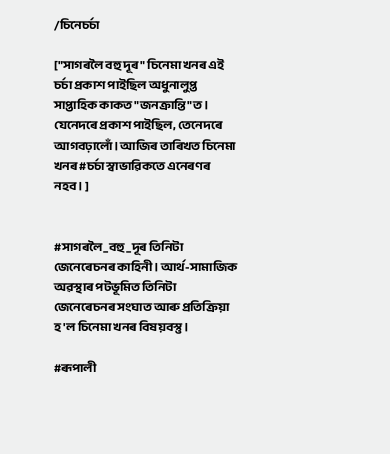/চিনেচৰ্চা

["সাগৰলৈ বহু দূৰ" চিনেমা খনৰ এই চৰ্চা প্ৰকাশ পাইছিল অধুনালুপ্ত সাপ্তাহিক কাকত "জনক্ৰান্তি"ত। যেনেদৰে প্ৰকাশ পাইছিল, তেনেদৰে আগবঢ়ালোঁ। আজিৰ তাৰিখত চিনেমা খনৰ #চৰ্চা স্বাভাৱিকতে এনেৰণৰ নহব। ]


#সাগৰলৈ_বহু_দূৰ তিনিটা জেনেৰেচনৰ কাহিনী। আর্থ-সামাজিক অৱস্থাৰ পটভূমিত তিনিটা জেনেৰেচনৰ সংঘাত আৰু প্রতিক্রিয়া হ'ল চিনেমা খনৰ বিষয়বস্তু।

#ৰূপালী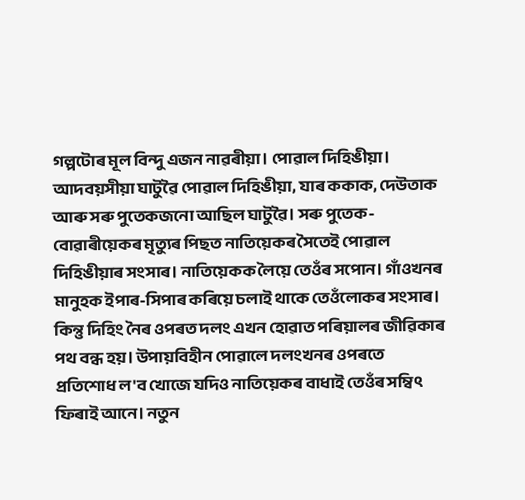গল্পটোৰ মূল বিন্দু এজন নাৱৰীয়া। পোৱাল দিহিঙীয়া। আদবয়সীয়া ঘাটুৱৈ পোৱাল দিহিঙীয়া, যাৰ ককাক, দেউতাক আৰু সৰু পুতেকজনো আছিল ঘাটুৱৈ। সৰু পুতেক-বোৱাৰীয়েকৰ মৃত্যুৰ পিছত নাতিয়েকৰ সৈতেই পোৱাল দিহিঙীয়াৰ সংসাৰ। নাতিয়েকক লৈয়ে তেওঁৰ সপোন। গাঁওখনৰ মানুহক ইপাৰ-সিপাৰ কৰিয়ে চলাই থাকে তেওঁলোকৰ সংসাৰ। কিন্তু দিহিং নৈৰ ওপৰত দলং এখন হোৱাত পৰিয়ালৰ জীৱিকাৰ পথ বন্ধ হয়। উপায়বিহীন পোৱালে দলংখনৰ ওপৰতে প্রতিশোধ ল'ব খোজে যদিও নাতিয়েকৰ বাধাই তেওঁৰ সম্বিৎ ফিৰাই আনে। নতুন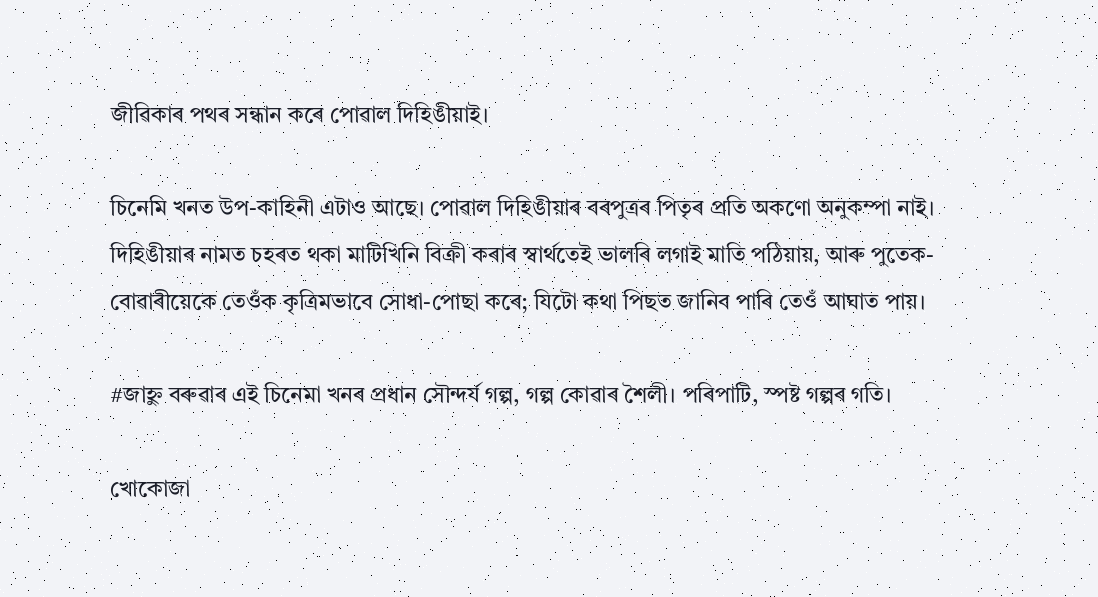জীৱিকাৰ পথৰ সন্ধান কৰে পোৱাল দিহিঙীয়াই।

চিনেমি খনত উপ-কাহিনী এটাও আছে। পোৱাল দিহিঙীয়াৰ বৰপুত্ৰৰ পিতৃৰ প্ৰতি অকণো অনুকম্পা নাই। দিহিঙীয়াৰ নামত চহৰত থকা মাটিখিনি বিক্ৰী কৰাৰ স্বাৰ্থতেই ভালৰি লগাই মাতি পঠিয়ায়, আৰু পুতেক-বোৱাৰীয়েকে তেওঁক কৃত্রিমভাবে সোধা-পোছা কৰে; যিটো কথা পিছত জানিব পাৰি তেওঁ আঘাত পায়।

#জাহ্নু বৰুৱাৰ এই চিনেমা খনৰ প্ৰধান সৌন্দৰ্য গল্প, গল্প কোৱাৰ শৈলী। পৰিপাটি, স্পষ্ট গল্পৰ গতি।

খোকোজা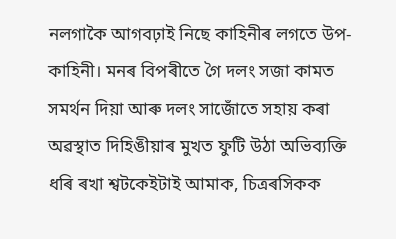নলগাকৈ আগবঢ়াই নিছে কাহিনীৰ লগতে উপ-কাহিনী। মনৰ বিপৰীতে গৈ দলং সজা কামত সমর্থন দিয়া আৰু দলং সাজোঁতে সহায় কৰা অৱস্থাত দিহিঙীয়াৰ মুখত ফুটি উঠা অভিব্যক্তি ধৰি ৰখা শ্বটকেইটাই আমাক, চিত্ৰৰসিকক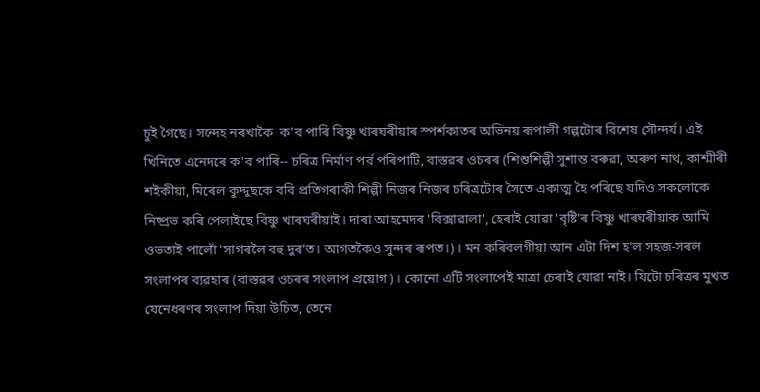চুই গৈছে। সন্দেহ নৰখাকৈ  ক'ব পাৰি বিষ্ণু খাৰঘৰীয়াৰ স্পৰ্শকাতৰ অভিনয় ৰূপালী গল্পটোৰ বিশেষ সৌন্দৰ্য। এই খিনিতে এনেদৰে ক'ব পাৰি-- চৰিত্ৰ নিৰ্মাণ পৰ্ব পৰিপাটি, বাস্তৱৰ ওচৰৰ (শিশুশিল্পী সুশান্ত বৰুৱা, অৰুণ নাথ, কাশ্মীৰী শইকীয়া, মিৰেল কুদ্দুছকে ববি প্রতিগৰাকী শিল্পী নিজৰ নিজৰ চৰিত্ৰটোৰ সৈতে একাত্ম হৈ পৰিছে যদিও সকলোকে নিষ্প্রভ কৰি পেলাইছে বিষ্ণু খাৰঘৰীয়াই। দাৰা আহমেদৰ 'বিক্সাৱালা', হেৰাই যোৱা 'বৃষ্টি'ৰ বিষ্ণু খাৰঘৰীয়াক আমি ওভতাই পালোঁ 'সাগৰলৈ বহু দুৰ'ত। আগতকৈও সুন্দৰ ৰূপত।)। মন কৰিবলগীয়া আন এটা দিশ হ'ল সহজ-সৰল সংলাপৰ ব্যৱহাৰ (বাস্তৱৰ ওচৰৰ সংলাপ প্ৰয়োগ)। কোনো এটি সংলাপেই মাত্রা চেৰাই যোৱা নাই। যিটো চৰিত্ৰৰ মুখত যেনেধৰণৰ সংলাপ দিয়া উচিত, তেনে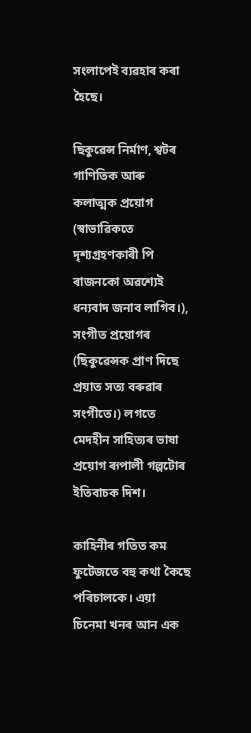সংলাপেই ব্যৱহাৰ কৰা হৈছে।

ছিকুৱেন্স নিৰ্মাণ, শ্বটৰ গাণিতিক আৰু কলাত্মক প্ৰয়োগ (স্বাভাৱিকতে দৃশ্যগ্রহণকাৰী পি ৰাজনকো অৱশ্যেই ধন্যবাদ জনাব লাগিব।), সংগীত প্ৰয়োগৰ (ছিকুৱেন্সক প্রাণ দিছে প্রয়াত সত্য বৰুৱাৰ সংগীতে।) লগতে মেদহীন সাহিত্যৰ ভাষা প্ৰয়োগ ৰূপালী গল্পটোৰ ইতিবাচক দিশ।

কাহিনীৰ গতিত কম ফুটেজতে বহু কথা কৈছে পৰিচালকে। এয়া চিনেমা খনৰ আন এক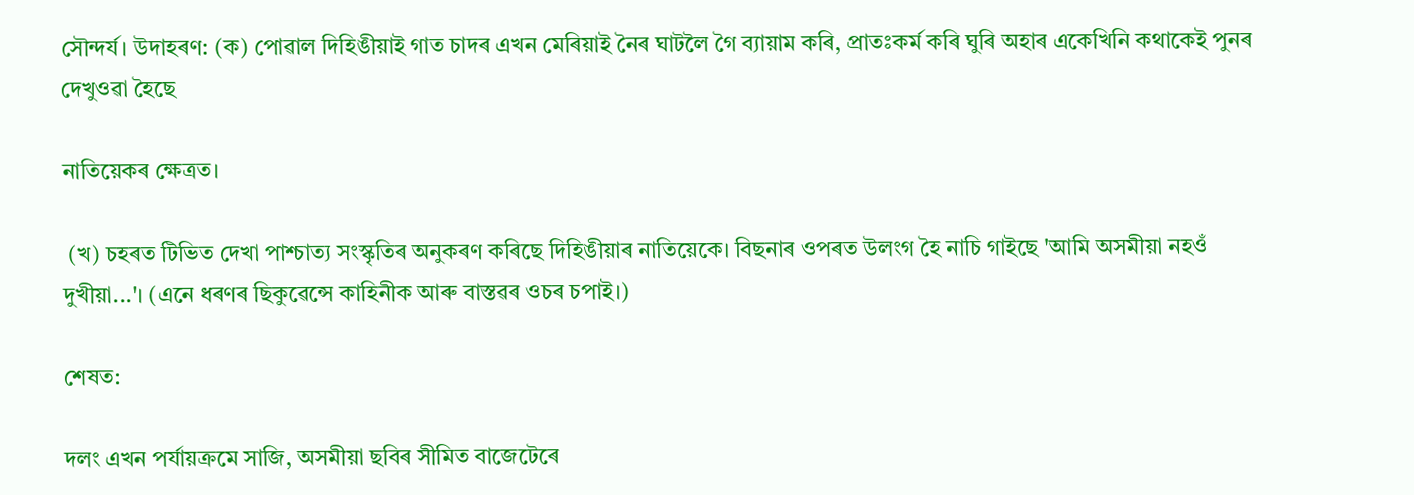সৌন্দৰ্য। উদাহৰণ: (ক) পোৱাল দিহিঙীয়াই গাত চাদৰ এখন মেৰিয়াই নৈৰ ঘাটলৈ গৈ ব্যায়াম কৰি, প্ৰাতঃকৰ্ম কৰি ঘুৰি অহাৰ একেখিনি কথাকেই পুনৰ দেখুওৱা হৈছে

নাতিয়েকৰ ক্ষেত্ৰত।

 (খ) চহৰত টিভিত দেখা পাশ্চাত্য সংস্কৃতিৰ অনুকৰণ কৰিছে দিহিঙীয়াৰ নাতিয়েকে। বিছনাৰ ওপৰত উলংগ হৈ নাচি গাইছে 'আমি অসমীয়া নহওঁ দুখীয়া...'। (এনে ধৰণৰ ছিকুৱেন্সে কাহিনীক আৰু বাস্তৱৰ ওচৰ চপাই।)

শেষত:

দলং এখন পর্যায়ক্রমে সাজি, অসমীয়া ছবিৰ সীমিত বাজেটেৰে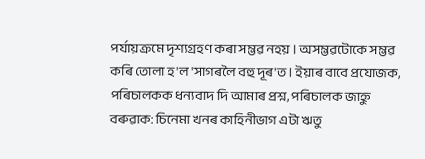পর্যায়ক্রমে দৃশ্যগ্রহণ কৰা সম্ভৱ নহয়। অসম্ভৱটোকে সম্ভৱ কৰি তোলা হ'ল 'সাগৰলৈ বহু দূৰ'ত। ইয়াৰ বাবে প্রযোজক, পৰিচালকক ধন্যবাদ দি আমাৰ প্ৰশ্ন, পৰিচালক জাহ্নু বৰুৱাক: চিনেমা খনৰ কাহিনীভাগ এটা ঋতু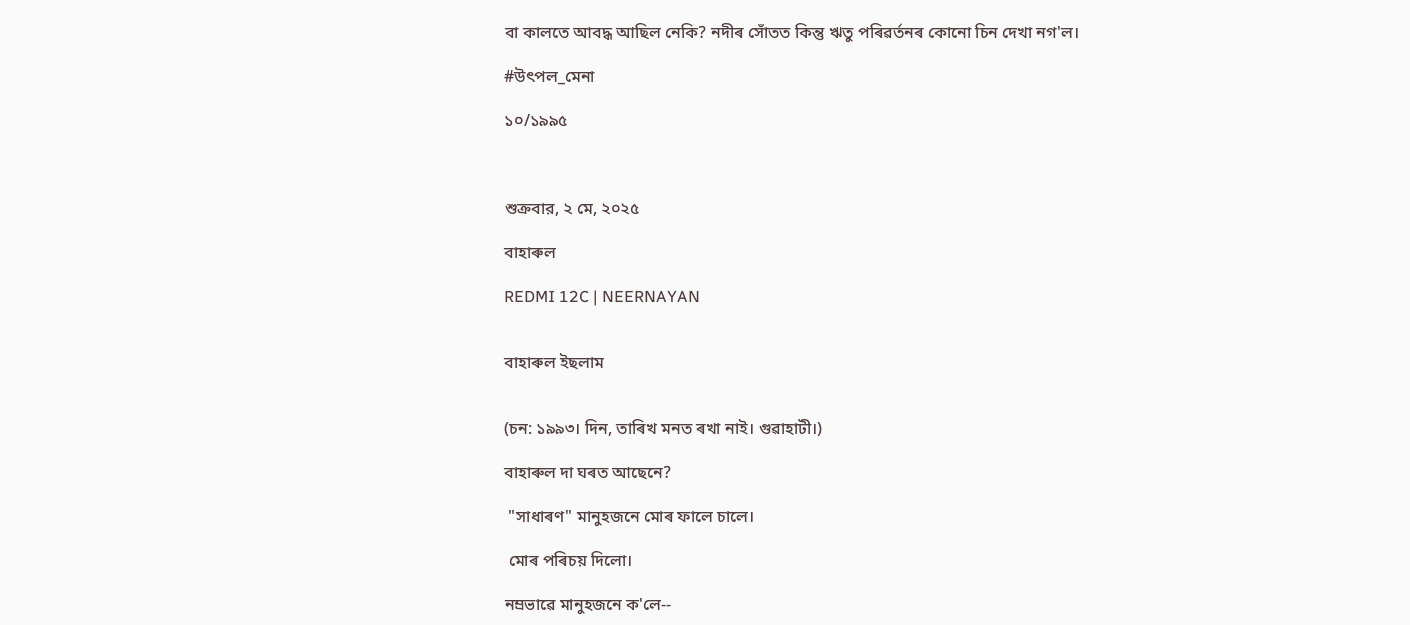বা কালতে আবদ্ধ আছিল নেকি? নদীৰ সোঁতত কিন্তু ঋতু পৰিৱৰ্তনৰ কোনো চিন দেখা নগ'ল।

#উৎপল_মেনা

১০/১৯৯৫



শুক্রবার, ২ মে, ২০২৫

বাহাৰুল

REDMI 12C | NEERNAYAN


বাহাৰুল ইছলাম


(চন: ১৯৯৩। দিন, তাৰিখ মনত ৰখা নাই। গুৱাহাটী।)

বাহাৰুল দা ঘৰত আছেনে?

 "সাধাৰণ" মানুহজনে মোৰ ফালে চালে।

 মোৰ পৰিচয় দিলো।

নম্রভাৱে মানুহজনে ক'লে--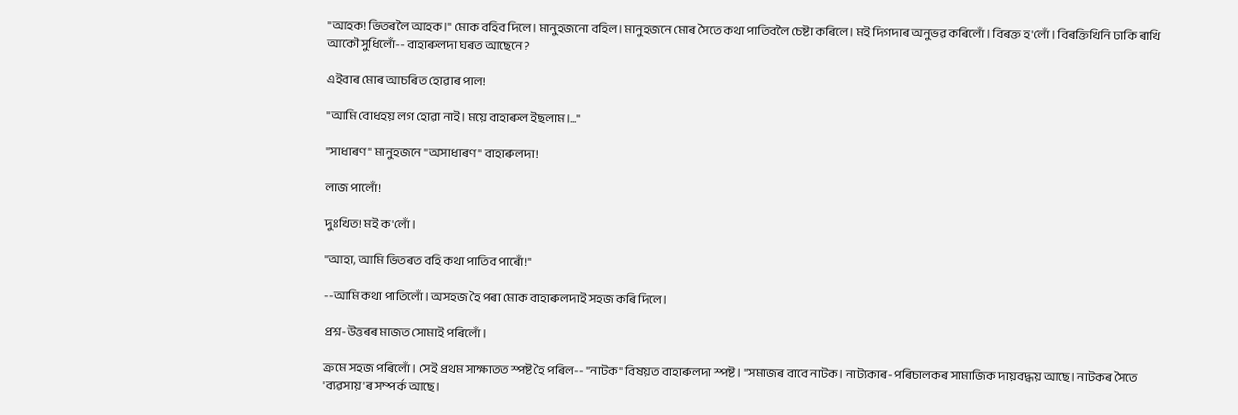"আহক! ভিতৰলৈ আহক।" মোক বহিব দিলে। মানুহজনো বহিল। মানুহজনে মোৰ সৈতে কথা পাতিবলৈ চেষ্টা কৰিলে। মই দিগদাৰ অনুভৱ কৰিলোঁ। বিৰক্ত হ'লোঁ। বিৰক্তিখিনি ঢাকি ৰাখি আকৌ সুধিলোঁ-- বাহাৰুলদা ঘৰত আছেনে?

এইবাৰ মোৰ আচৰিত হোৱাৰ পাল!

"আমি বোধহয় লগ হোৱা নাই। ময়ে বাহাৰুল ইছলাম।..."

"সাধাৰণ" মানুহজনে "অসাধাৰণ" বাহাৰুলদা!

লাজ পালোঁ!

দুঃখিত! মই ক'লোঁ।

"আহা, আমি ভিতৰত বহি কথা পাতিব পাৰোঁ!"

--আমি কথা পাতিলোঁ। অসহজ হৈ পৰা মোক বাহাৰুলদাই সহজ কৰি দিলে।

প্রশ্ন-উত্তৰৰ মাজত সোমাই পৰিলোঁ।

ক্রমে সহজ পৰিলোঁ। সেই প্রথম সাক্ষাতত স্পষ্ট হৈ পৰিল-- "নাটক" বিষয়ত বাহাৰুলদা স্পষ্ট। "সমাজৰ বাবে নাটক। নাট্যকাৰ-পৰিচালকৰ সামাজিক দায়বদ্ধয় আছে। নাটকৰ সৈতে 'ব্যৱসায়'ৰ সম্পৰ্ক আছে।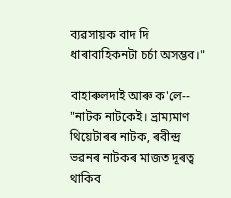ব্যৱসায়ক বাদ দি ধাৰাবাহিকনটা চর্চা অসম্ভব।"

বাহাৰুলদাই আৰু ক'লে-- "নাটক নাটকেই। ভ্রাম্যমাণ থিয়েটাৰৰ নাটক, ৰবীন্দ্ৰ ভৱনৰ নাটকৰ মাজত দূৰত্ব থাকিব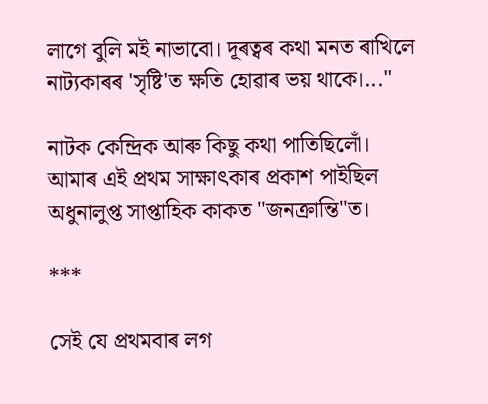লাগে বুলি মই নাভাবো। দূৰত্বৰ কথা মনত ৰাখিলে নাট্যকাৰৰ 'সৃষ্টি'ত ক্ষতি হোৱাৰ ভয় থাকে।..."

নাটক কেন্দ্ৰিক আৰু কিছু কথা পাতিছিলোঁ। আমাৰ এই প্ৰথম সাক্ষাৎকাৰ প্ৰকাশ পাইছিল অধুনালুপ্ত সাপ্তাহিক কাকত "জনক্ৰান্তি"ত।

***

সেই যে প্রথমবাৰ লগ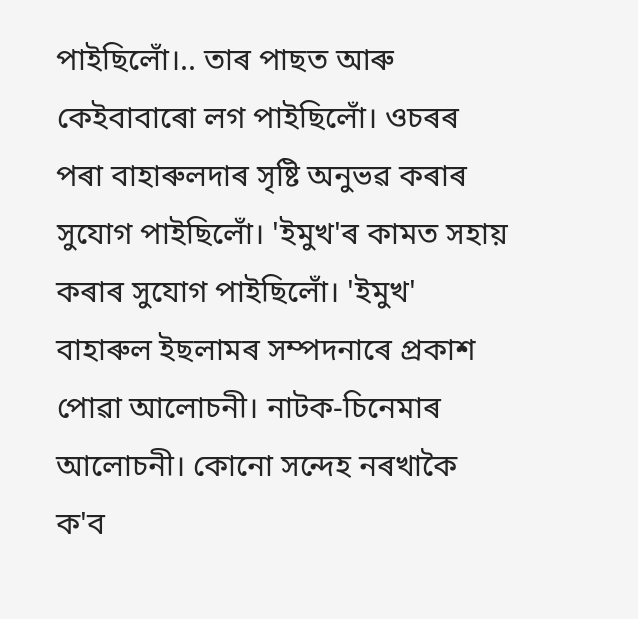পাইছিলোঁ।.. তাৰ পাছত আৰু কেইবাবাৰো লগ পাইছিলোঁ। ওচৰৰ পৰা বাহাৰুলদাৰ সৃষ্টি অনুভৱ কৰাৰ সুযোগ পাইছিলোঁ। 'ইমুখ'ৰ কামত সহায় কৰাৰ সুযোগ পাইছিলোঁ। 'ইমুখ' বাহাৰুল ইছলামৰ সম্পদনাৰে প্ৰকাশ পোৱা আলোচনী। নাটক-চিনেমাৰ আলোচনী। কোনো সন্দেহ নৰখাকৈ ক'ব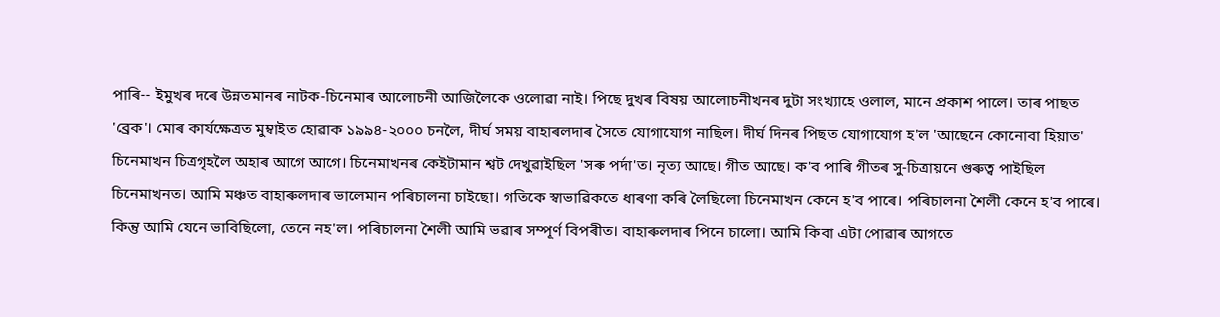পাৰি-- ইমুখৰ দৰে উন্নতমানৰ নাটক-চিনেমাৰ আলোচনী আজিলৈকে ওলোৱা নাই। পিছে দুখৰ বিষয় আলোচনীখনৰ দুটা সংখ্যাহে ওলাল, মানে প্রকাশ পালে। তাৰ পাছত 'ব্রেক'। মোৰ কাৰ্যক্ষেত্ৰত মুম্বাইত হোৱাক ১৯৯৪-২০০০ চনলৈ, দীর্ঘ সময় বাহাৰলদাৰ সৈতে যোগাযোগ নাছিল। দীর্ঘ দিনৰ পিছত যোগাযোগ হ'ল 'আছেনে কোনোবা হিয়াত' চিনেমাখন চিত্রগৃহলৈ অহাৰ আগে আগে। চিনেমাখনৰ কেইটামান শ্বট দেখুৱাইছিল 'সৰু পর্দা'ত। নৃত্য আছে। গীত আছে। ক'ব পাৰি গীতৰ সু-চিত্রায়নে গুৰুত্ব পাইছিল চিনেমাখনত। আমি মঞ্চত বাহাৰুলদাৰ ভালেমান পৰিচালনা চাইছো। গতিকে স্বাভাৱিকতে ধাৰণা কৰি লৈছিলো চিনেমাখন কেনে হ'ব পাৰে। পৰিচালনা শৈলী কেনে হ'ব পাৰে। কিন্তু আমি যেনে ভাবিছিলো, তেনে নহ'ল। পৰিচালনা শৈলী আমি ভৱাৰ সম্পূৰ্ণ বিপৰীত। বাহাৰুলদাৰ পিনে চালো। আমি কিবা এটা পোৱাৰ আগতে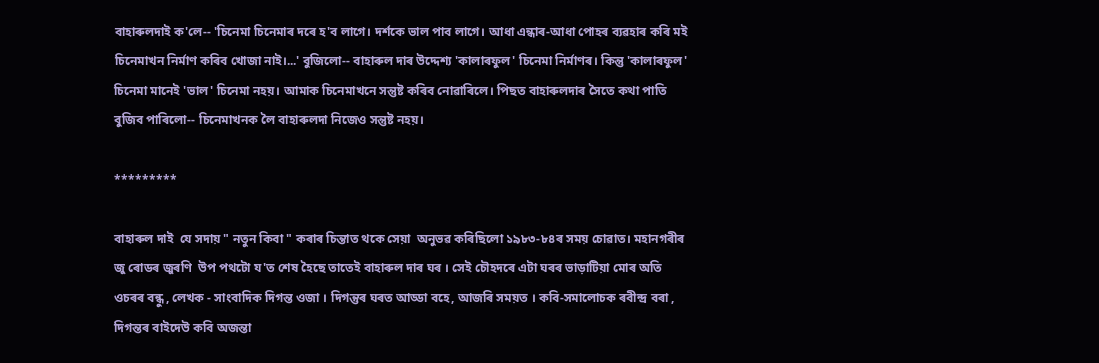বাহাৰুলদাই ক'লে-- 'চিনেমা চিনেমাৰ দৰে হ'ব লাগে। দর্শকে ভাল পাব লাগে। আধা এন্ধাৰ-আধা পোহৰ ব্যৱহাৰ কৰি মই চিনেমাখন নিৰ্মাণ কৰিব খোজা নাই।...' বুজিলো-- বাহাৰুল দাৰ উদ্দেশ্য 'কালাৰফুল' চিনেমা নিৰ্মাণৰ। কিন্তু 'কালাৰফুল' চিনেমা মানেই 'ভাল' চিনেমা নহয়। আমাক চিনেমাখনে সন্তুষ্ট কৰিব নোৱাৰিলে। পিছত বাহাৰুলদাৰ সৈতে কথা পাতি বুজিব পাৰিলো-- চিনেমাখনক লৈ বাহাৰুলদা নিজেও সন্তুষ্ট নহয়।

*********

বাহাৰুল দাই  যে সদায় " নতুন কিবা " কৰাৰ চিন্তাত থকে সেয়া  অনুভৱ কৰিছিলো ১৯৮৩-৮৪ৰ সময় চোৱাত। মহানগৰীৰ জু ৰোডৰ জুৰণি  উপ পথটো য'ত শেষ হৈছে তাতেই বাহাৰুল দাৰ ঘৰ । সেই চৌহদৰে এটা ঘৰৰ ভাড়াটিয়া মোৰ অতি ওচৰৰ বন্ধু , লেখক - সাংবাদিক দিগন্ত ওজা । দিগন্তুৰ ঘৰত আড্ডা বহে, আজৰি সময়ত । কবি-সমালোচক ৰবীন্দ্ৰ বৰা , দিগন্তৰ বাইদেউ কবি অজন্তা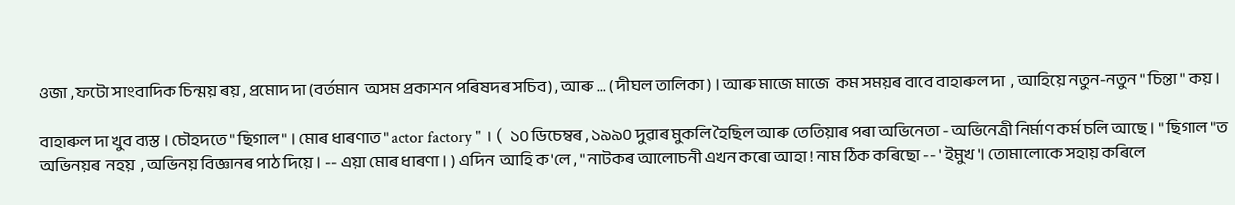ওজা , ফটো সাংবাদিক চিন্ময় ৰয় , প্ৰমোদ দা (বৰ্তমান  অসম প্ৰকাশন পৰিষদৰ সচিব) , আৰু ... ( দীঘল তালিকা ) । আৰু মাজে মাজে  কম সময়ৰ বাবে বাহাৰুল দা  , আহিয়ে নতুন-নতুন " চিন্তা " কয় ।

বাহাৰুল দা খুব ব্যস্ত । চৌহদতে " ছিগাল " । মোৰ ধাৰণাত " actor factory " । (  ১০ ডিচেম্বৰ , ১৯৯০ দুৱাৰ মুকলি হৈছিল আৰু তেতিয়াৰ পৰা অভিনেতা - অভিনেত্ৰী নিৰ্মাণ কৰ্ম চলি আছে । " ছিগাল "ত অভিনয়ৰ  নহয়  , অভিনয় বিজ্ঞানৰ পাঠ দিয়ে । -- এয়া মোৰ ধাৰণা । ) এদিন  আহি ক'লে , " নাটকৰ আলোচনী এখন কৰো আহা ! নাম ঠিক কৰিছো -- ' ইমুখ '। তোমালোকে সহায় কৰিলে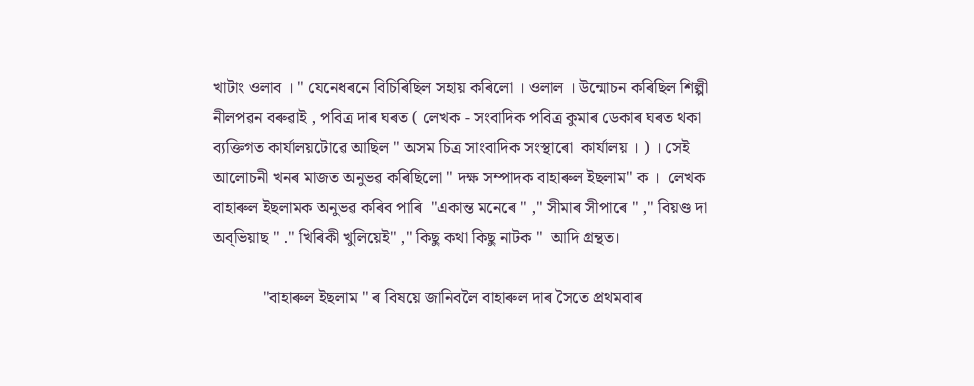খাটাং ওলাব । " যেনেধৰনে বিচিৰিছিল সহায় কৰিলো । ওলাল । উন্মোচন কৰিছিল শিল্পী নীলপৱন বৰুৱাই , পবিত্ৰ দাৰ ঘৰত ( লেখক - সংবাদিক পবিত্ৰ কুমাৰ ডেকাৰ ঘৰত থকা ব্যক্তিগত কাৰ্যালয়টোৱে আছিল " অসম চিত্ৰ সাংবাদিক সংস্থাৰো  কাৰ্যালয় । ) । সেই আলোচনী খনৰ মাজত অনুভৱ কৰিছিলো " দক্ষ সম্পাদক বাহাৰুল ইছলাম" ক ।  লেখক বাহাৰুল ইছলামক অনুভৱ কৰিব পাৰি  "একান্ত মনেৰে " ," সীমাৰ সীপাৰে " ," বিয়ণ্ড দা অব্‌ভিয়াছ " ." খিৰিকী খুলিয়েই" ," কিছু কথা কিছু নাটক "  আদি গ্ৰন্থত।

            "বাহাৰুল ইছলাম " ৰ বিষয়ে জানিবলৈ বাহাৰুল দাৰ সৈতে প্ৰথমবাৰ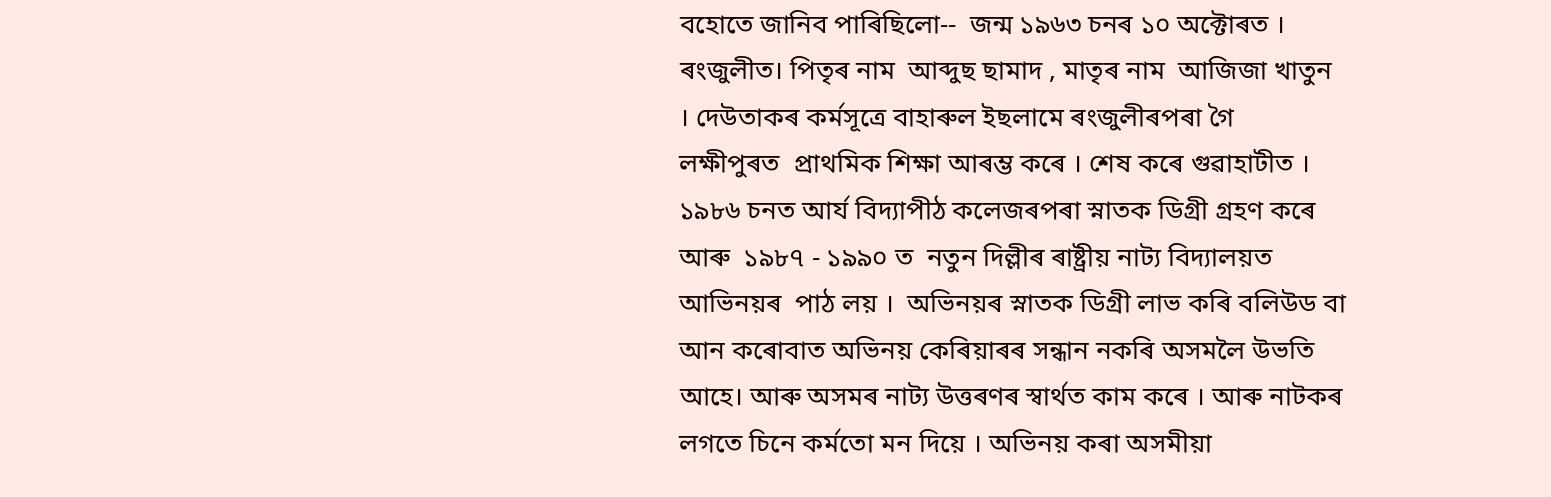বহোতে জানিব পাৰিছিলো--  জন্ম ১৯৬৩ চনৰ ১০ অক্টোৰত । ৰংজুলীত। পিতৃৰ নাম  আব্দুছ ছামাদ , মাতৃৰ নাম  আজিজা খাতুন । দেউতাকৰ কৰ্মসূত্ৰে বাহাৰুল ইছলামে ৰংজুলীৰপৰা গৈ  লক্ষীপুৰত  প্ৰাথমিক শিক্ষা আৰম্ভ কৰে । শেষ কৰে গুৱাহাটীত । ১৯৮৬ চনত আৰ্য বিদ্যাপীঠ কলেজৰপৰা স্নাতক ডিগ্ৰী গ্ৰহণ কৰে আৰু  ১৯৮৭ - ১৯৯০ ত  নতুন দিল্লীৰ ৰাষ্ট্ৰীয় নাট্য বিদ্যালয়ত আভিনয়ৰ  পাঠ লয় ।  অভিনয়ৰ স্নাতক ডিগ্ৰী লাভ কৰি বলিউড বা আন কৰোবাত অভিনয় কেৰিয়াৰৰ সন্ধান নকৰি অসমলৈ উভতি আহে। আৰু অসমৰ নাট্য উত্তৰণৰ স্বাৰ্থত কাম কৰে । আৰু নাটকৰ লগতে চিনে কৰ্মতো মন দিয়ে । অভিনয় কৰা অসমীয়া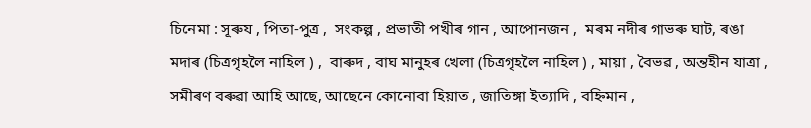চিনেমা : সূৰুয , পিতা-পুত্ৰ ,  সংকল্প , প্ৰভাতী পখীৰ গান , আপোনজন ,  মৰম নদীৰ গাভৰু ঘাট, ৰঙা মদাৰ (চিত্ৰগৃহলৈ নাহিল ) ,  বাৰুদ , বাঘ মানুহৰ খেলা (চিত্ৰগৃহলৈ নাহিল ) , মায়া , বৈভৱ , অন্তহীন যাত্ৰা ,  সমীৰণ বৰুৱা আহি আছে, আছেনে কোনোবা হিয়াত , জাতিঙ্গা ইত্যাদি , বহ্নিমান ,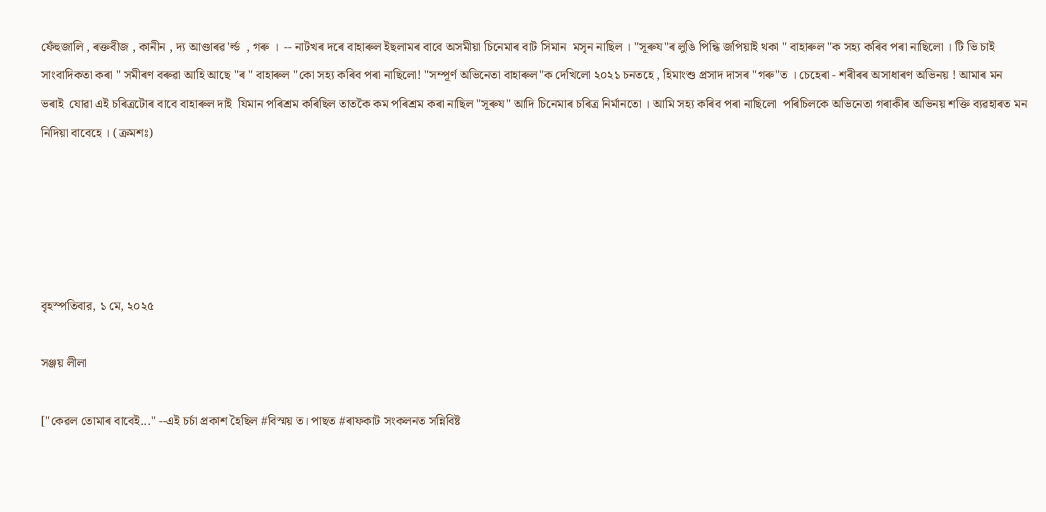ফেঁহুজালি , ৰক্তবীজ , কানীন , দ্য আণ্ডাৰৱ'ৰ্ল্ড  , গৰু ।  -- নাটখৰ দৰে বাহাৰুল ইছলামৰ বাবে অসমীয়া চিনেমাৰ বাট সিমান  মসৃন নাছিল । "সূৰুয"ৰ লুঙি পিন্ধি জপিয়াই থকা " বাহাৰুল "ক সহ্য কৰিব পৰা নাছিলো । টি ভি চাই সাংবাদিকতা কৰা " সমীৰণ বৰুৱা আহি আছে "ৰ " বাহাৰুল "কো সহ্য কৰিব পৰা নাছিলো! "সম্পূৰ্ণ অভিনেতা বাহাৰুল"ক দেখিলো ২০২১ চনতহে , হিমাংশু প্ৰসাদ দাসৰ "গৰু"ত । চেহেৰা - শৰীৰৰ অসাধাৰণ অভিনয় ! আমাৰ মন ভৰাই  যোৱা এই চৰিত্ৰটোৰ বাবে বাহাৰুল দাই  যিমান পৰিশ্ৰম কৰিছিল তাতকৈ কম পৰিশ্ৰম কৰা নাছিল "সূৰুয" আদি চিনেমাৰ চৰিত্ৰ নিৰ্মানতো । আমি সহ্য কৰিব পৰা নাছিলো  পৰিচিলকে অভিনেতা গৰাকীৰ অভিনয় শক্তি ব্যৱহাৰত মন নিদিয়া বাবেহে । (ক্ৰমশঃ)





বৃহস্পতিবার, ১ মে, ২০২৫

সঞ্জয় লীলা

["কেৱল তোমাৰ বাবেই..." --এই চৰ্চা প্ৰকাশ হৈছিল #বিস্ময় ত। পাছত #ৰাফকাট সংকলনত সন্নিবিষ্ট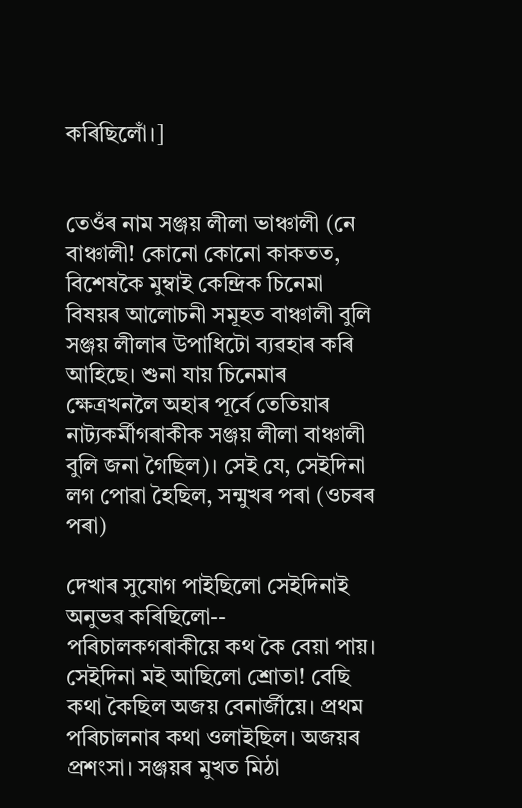কৰিছিলোঁ।]


তেওঁৰ নাম সঞ্জয় লীলা ভাঞ্চালী (নে বাঞ্চালী! কোনো কোনো কাকতত, বিশেষকৈ মুম্বাই কেন্দ্ৰিক চিনেমা বিষয়ৰ আলোচনী সমূহত বাঞ্চালী বুলি সঞ্জয় লীলাৰ উপাধিটো ব্যৱহাৰ কৰি আহিছে। শুনা যায় চিনেমাৰ ক্ষেত্ৰখনলৈ অহাৰ পূৰ্বে তেতিয়াৰ নাট্যকর্মীগৰাকীক সঞ্জয় লীলা বাঞ্চালী বুলি জনা গৈছিল)। সেই যে, সেইদিনা লগ পোৱা হৈছিল, সন্মুখৰ পৰা (ওচৰৰ পৰা)

দেখাৰ সুযোগ পাইছিলো সেইদিনাই অনুভৱ কৰিছিলো-- পৰিচালকগৰাকীয়ে কথ কৈ বেয়া পায়। সেইদিনা মই আছিলো শ্রোতা! বেছি কথা কৈছিল অজয় বেনার্জীয়ে। প্রথম পৰিচালনাৰ কথা ওলাইছিল। অজয়ৰ প্রশংসা। সঞ্জয়ৰ মুখত মিঠা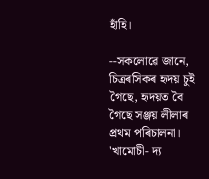হাঁহি।

--সকলোৱে জানে, চিত্ৰৰসিকৰ হৃদয় চুই গৈছে, হৃদয়ত বৈ গৈছে সঞ্জয় লীলাৰ প্ৰথম পৰিচালনা। 'খামোচী- দ্য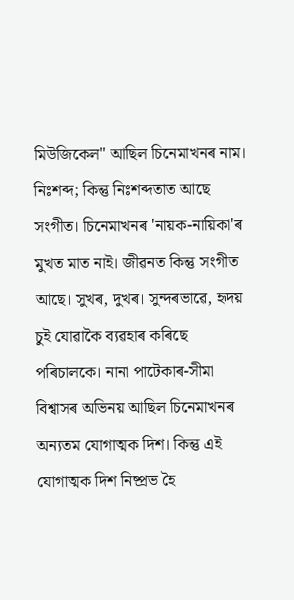মিউজিকেল" আছিল চিনেমাখনৰ নাম। নিঃশব্দ; কিন্তু নিঃশব্দতাত আছে সংগীত। চিনেমাখনৰ 'নায়ক-নায়িকা'ৰ মুখত মাত নাই। জীৱনত কিন্তু সংগীত আছে। সুখৰ, দুখৰ। সুন্দৰভাৱে, হৃদয় চুই যোৱাকৈ ব্যৱহাৰ কৰিছে পৰিচালকে। নানা পাটেকাৰ-সীমা বিশ্বাসৰ অভিনয় আছিল চিনেমাখনৰ অন্যতম যোগাত্মক দিশ। কিন্তু এই যোগাত্মক দিশ নিষ্প্রভ হৈ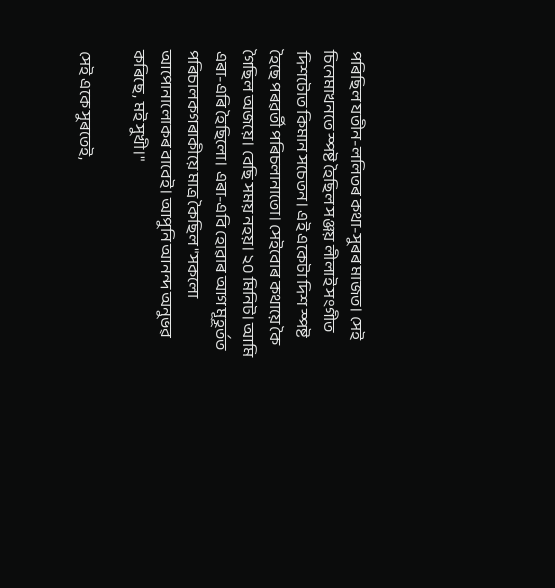পৰিছিল যতীন-ললিতৰ কথা-সুৰৰ মাজত। সেই চিনেমাখনতে স্পষ্ট হৈছিল সঞ্জয় লীলাই সংগীত দিশটোত কিমান সচেতন। এই একেটা দিশ স্পষ্ট হৈছে পৰৱৰ্তী পৰিচলানাতো। সেইবোৰ কথায়ে কৈ গৈছিল অজয়ে। বেছি সময় নহয়। ২০ মিনিট। আমি এৰা-এৰি হৈছিলো। এৰা-এবি হোৱাৰ আগ মূহূৰ্তত পৰিচালকগৰাকীয়ে মাত্র কৈছিল "সকলো আপোনালোকৰ বাবেই। আপুনি আনন্দ অনুভৱ কৰিছে, মই সুখী।"

সেই একে সুৰতেই,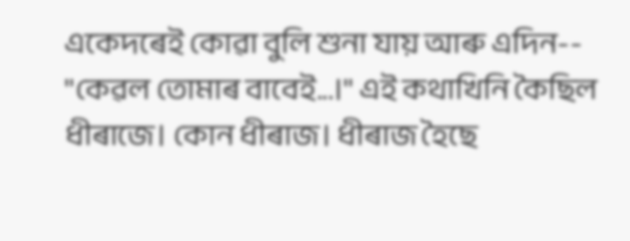একেদৰেই কোৱা বুলি শুনা যায় আৰু এদিন-- "কেৱল তোমাৰ বাবেই...।" এই কথাখিনি কৈছিল ধীৰাজে। কোন ধীৰাজ। ধীৰাজ হৈছে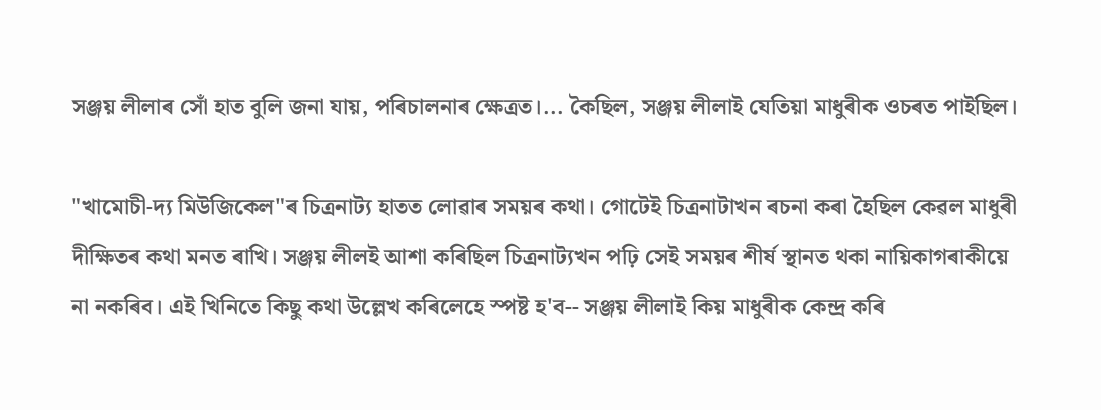সঞ্জয় লীলাৰ সোঁ হাত বুলি জনা যায়, পৰিচালনাৰ ক্ষেত্রত।... কৈছিল, সঞ্জয় লীলাই যেতিয়া মাধুৰীক ওচৰত পাইছিল।

"খামোচী-দ্য মিউজিকেল"ৰ চিত্রনাট্য হাতত লোৱাৰ সময়ৰ কথা। গোটেই চিত্রনাটাখন ৰচনা কৰা হৈছিল কেৱল মাধুৰী দীক্ষিতৰ কথা মনত ৰাখি। সঞ্জয় লীলই আশা কৰিছিল চিত্রনাট্যখন পঢ়ি সেই সময়ৰ শীর্ষ স্থানত থকা নায়িকাগৰাকীয়ে না নকৰিব। এই খিনিতে কিছু কথা উল্লেখ কৰিলেহে স্পষ্ট হ'ব-- সঞ্জয় লীলাই কিয় মাধুৰীক কেন্দ্ৰ কৰি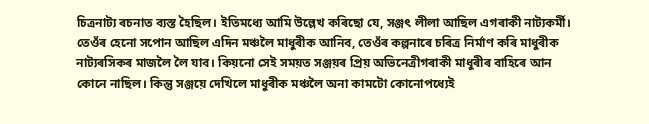চিত্ৰনাট্য ৰচনাত ব্যস্ত হৈছিল। ইতিমধ্যে আমি উল্লেখ কৰিছো যে, সঞ্জৎ লীলা আছিল এগৰাকী নাট্যকর্মী। তেওঁৰ হেনো সপোন আছিল এদিন মঞ্চলৈ মাধুৰীক আনিব, তেওঁৰ কল্পনাৰে চৰিত্ৰ নির্মাণ কৰি মাধুৰীক নাট্যৰসিকৰ মাজলৈ লৈ যাব। কিয়নো সেই সময়ত সঞ্জয়ৰ প্রিয় অভিনেত্ৰীগৰাকী মাধুৰীৰ বাহিৰে আন কোনে নাছিল। কিন্তু সঞ্জয়ে দেখিলে মাধুৰীক মঞ্চলৈ অনা কামটো কোনোপধ্যেই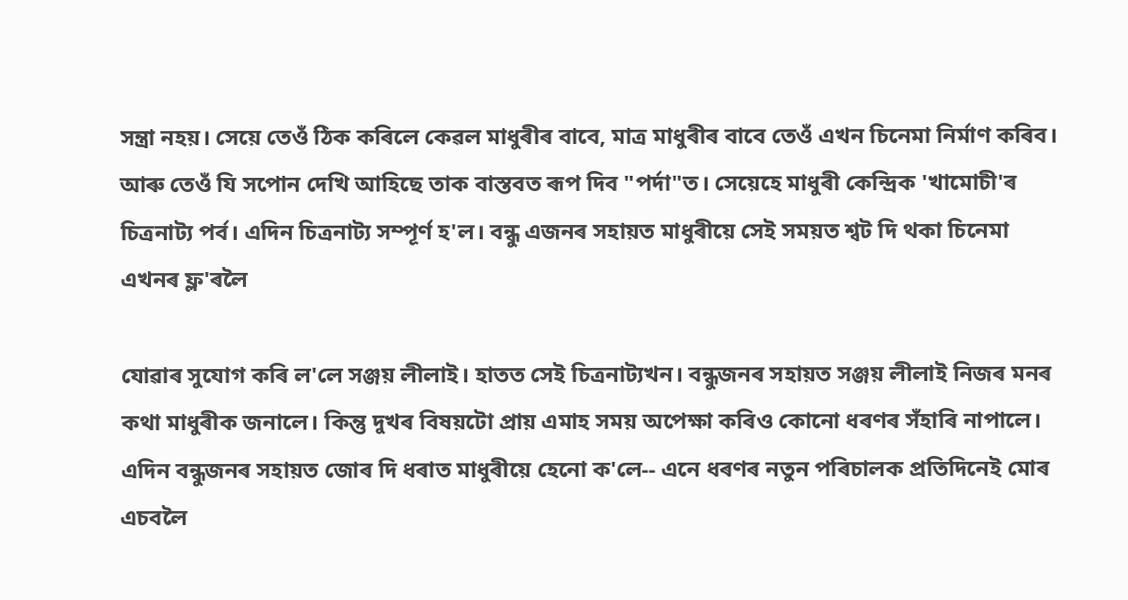সন্ত্রা নহয়। সেয়ে তেওঁ ঠিক কৰিলে কেৱল মাধুৰীৰ বাবে, মাত্র মাধুৰীৰ বাবে তেওঁ এখন চিনেমা নির্মাণ কৰিব। আৰু তেওঁ যি সপোন দেখি আহিছে তাক বাস্তবত ৰূপ দিব "পর্দা"ত। সেয়েহে মাধুৰী কেন্দ্রিক 'খামোচী'ৰ চিত্রনাট্য পর্ব। এদিন চিত্রনাট্য সম্পূর্ণ হ'ল। বন্ধু এজনৰ সহায়ত মাধুৰীয়ে সেই সময়ত শ্বট দি থকা চিনেমা এখনৰ ফ্ল'ৰলৈ

যোৱাৰ সুযোগ কৰি ল'লে সঞ্জয় লীলাই। হাতত সেই চিত্রনাট্যখন। বন্ধুজনৰ সহায়ত সঞ্জয় লীলাই নিজৰ মনৰ কথা মাধুৰীক জনালে। কিন্তু দুখৰ বিষয়টো প্রায় এমাহ সময় অপেক্ষা কৰিও কোনো ধৰণৰ সঁহাৰি নাপালে। এদিন বন্ধুজনৰ সহায়ত জোৰ দি ধৰাত মাধুৰীয়ে হেনো ক'লে-- এনে ধৰণৰ নতুন পৰিচালক প্ৰতিদিনেই মোৰ এচবলৈ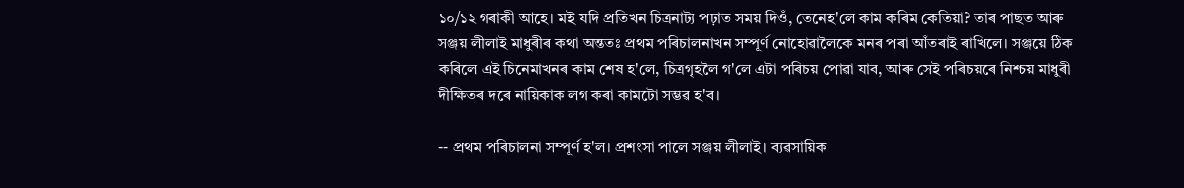১০/১২ গৰাকী আহে। মই যদি প্রতিখন চিত্রনাট্য পঢ়াত সময় দিওঁ, তেনেহ'লে কাম কৰিম কেতিয়া? তাৰ পাছত আৰু সঞ্জয় লীলাই মাধুৰীৰ কথা অন্ততঃ প্রথম পৰিচালনাখন সম্পূর্ণ নোহোৱালৈকে মনৰ পৰা আঁতৰাই ৰাখিলে। সঞ্জয়ে ঠিক কৰিলে এই চিনেমাখনৰ কাম শেষ হ'লে, চিত্রগৃহলৈ গ'লে এটা পৰিচয় পোৱা যাব, আৰু সেই পৰিচয়ৰে নিশ্চয় মাধুৰী দীক্ষিতৰ দৰে নায়িকাক লগ কৰা কামটো সম্ভৱ হ'ব।

-- প্রথম পৰিচালনা সম্পূর্ণ হ'ল। প্রশংসা পালে সঞ্জয় লীলাই। ব্যৱসায়িক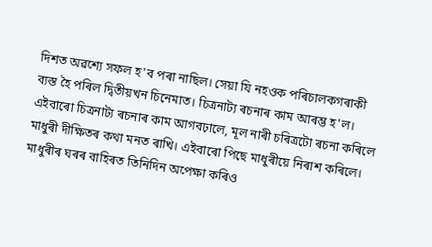দিশত অৱশ্যে সফল হ'ব পৰা নাছিল। সেয়া যি নহওক পৰিচালকগৰাকী ব্যস্ত হৈ পৰিল দ্বিতীয়খন চিনেমাত। চিত্রনাট্য ৰচনাৰ কাম আৰম্ভ হ'ল। এইবাৰো চিত্রনাট্য ৰচনাৰ কাম আগবঢ়ালে, মূল নাৰী চৰিত্ৰটো ৰচনা কৰিলে মাধুৰী দীক্ষিতৰ কথা মনত ৰাখি। এইবাৰো পিছে মাধুৰীয়ে নিৰাশ কৰিলে। মাধুৰীৰ ঘৰৰ বাহিৰত তিনিদিন অপেক্ষা কৰিও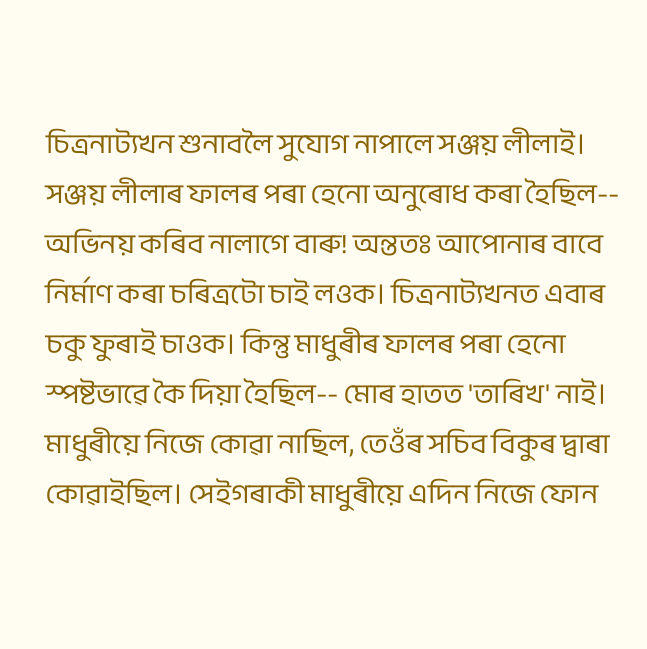চিত্রনাট্যখন শুনাবলৈ সুযোগ নাপালে সঞ্জয় লীলাই। সঞ্জয় লীলাৰ ফালৰ পৰা হেনো অনুৰোধ কৰা হৈছিল-- অভিনয় কৰিব নালাগে বাৰু! অন্ততঃ আপোনাৰ বাবে নিৰ্মাণ কৰা চৰিত্ৰটো চাই লওক। চিত্রনাট্যখনত এবাৰ চকু ফুৰাই চাওক। কিন্তু মাধুৰীৰ ফালৰ পৰা হেনো স্পষ্টভাৱে কৈ দিয়া হৈছিল-- মোৰ হাতত 'তাৰিখ' নাই। মাধুৰীয়ে নিজে কোৱা নাছিল, তেওঁৰ সচিব বিকুৰ দ্বাৰা কোৱাইছিল। সেইগৰাকী মাধুৰীয়ে এদিন নিজে ফোন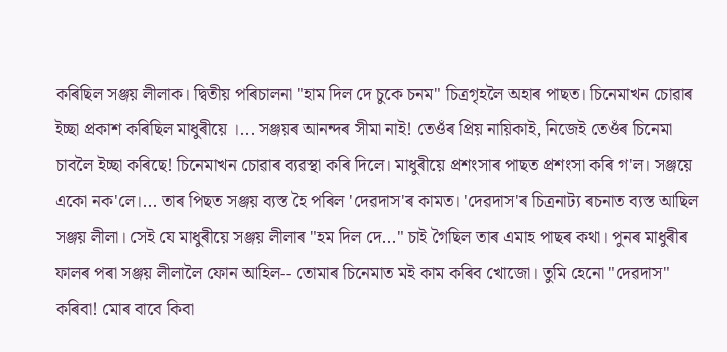কৰিছিল সঞ্জয় লীলাক। দ্বিতীয় পৰিচালনা "হাম দিল দে চুকে চনম" চিত্রগৃহলৈ অহাৰ পাছত। চিনেমাখন চোৱাৰ ইচ্ছা প্রকাশ কৰিছিল মাধুৰীয়ে ।... সঞ্জয়ৰ আনন্দৰ সীমা নাই! তেওঁৰ প্রিয় নায়িকাই, নিজেই তেওঁৰ চিনেমা চাবলৈ ইচ্ছা কৰিছে! চিনেমাখন চোৱাৰ ব্যৱস্থা কৰি দিলে। মাধুৰীয়ে প্ৰশংসাৰ পাছত প্রশংসা কৰি গ'ল। সঞ্জয়ে একো নক'লে।... তাৰ পিছত সঞ্জয় ব্যস্ত হৈ পৰিল 'দেৱদাস'ৰ কামত। 'দেৱদাস'ৰ চিত্ৰনাট্য ৰচনাত ব্যস্ত আছিল সঞ্জয় লীলা। সেই যে মাধুৰীয়ে সঞ্জয় লীলাৰ "হম দিল দে..." চাই গৈছিল তাৰ এমাহ পাছৰ কথা। পুনৰ মাধুৰীৰ ফালৰ পৰা সঞ্জয় লীলালৈ ফোন আহিল-- তোমাৰ চিনেমাত মই কাম কৰিব খোজো। তুমি হেনো "দেৱদাস" কৰিবা! মোৰ বাবে কিবা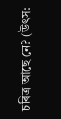চৰিত্ৰ আছে নে? (উৎস: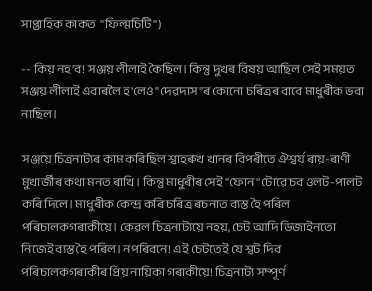সাপ্তাহিক কাকত  "ফিল্মচিটি")

-- কিয় নহ'ব! সঞ্জয় লীলাই কৈছিল। কিন্তু দুখৰ বিষয় আছিল সেই সময়ত সঞ্জয় লীলাই এবাৰলৈ হ'লেও "দেৱদাস"ৰ কোনো চৰিত্ৰৰ বাবে মাধুৰীক ভবা নাছিল।

সঞ্জয়ে চিত্ৰনাট্যৰ কাম কৰিছিল শ্বাহৰুখ খানৰ বিপৰীতে ঐশ্বৰ্য ৰায়-ৰাণী মুখার্জীৰ কথা মনত ৰাখি। কিন্তু মাধুৰীৰ সেই "ফোন"টোৱে চব ওলট-পালট কৰি দিলে। মাধুৰীক কেন্দ্ৰ কৰি চৰিত্ৰ ৰচনাত ব্যস্ত হৈ পৰিল পৰিচালকগৰাকীয়ে। কেৱল চিত্রনাট্যয়ে নহয়, চেট আদি ডিজাইনতো নিজেই ব্যস্ত হৈ পৰিল। নপৰিবনে! এই চেটতেই যে শ্বট দিব পৰিচালকগৰাকীৰ প্রিয় নায়িকা গৰাকীয়ে! চিত্রনাট্য সম্পূৰ্ণ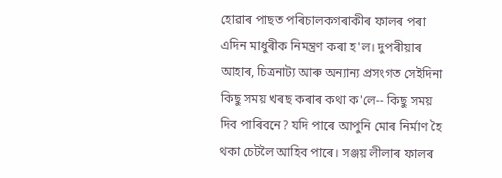হোৱাৰ পাছত পৰিচালকগৰাকীৰ ফালৰ পৰা এদিন মাধুৰীক নিমন্ত্ৰণ কৰা হ'ল। দুপৰীয়াৰ আহাৰ, চিত্রনাট্য আৰু অন্যান্য প্রসংগত সেইদিনা কিছু সময় খৰছ কৰাৰ কথা ক'লে-- কিছু সময় দিব পাৰিবনে? যদি পাৰে আপুনি মোৰ নির্মাণ হৈ থকা চেটলৈ আহিব পাৰে। সঞ্জয় লীলাৰ ফালৰ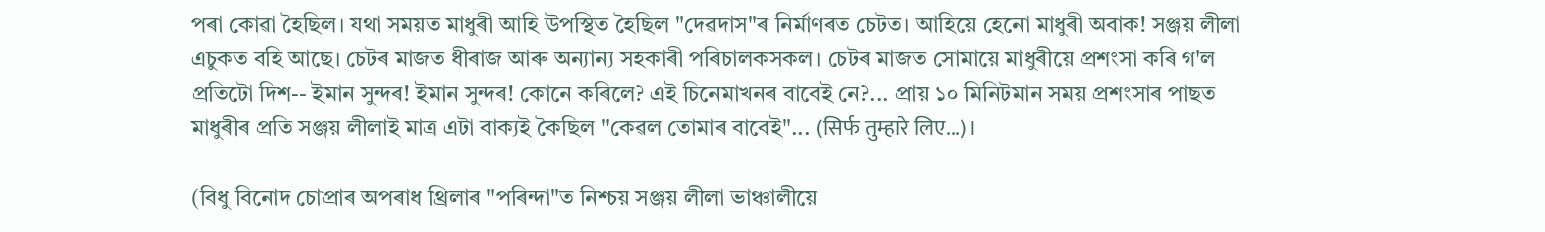পৰা কোৱা হৈছিল। যথা সময়ত মাধুৰী আহি উপস্থিত হৈছিল "দেৱদাস"ৰ নিৰ্মাণৰত চেটত। আহিয়ে হেনো মাধুৰী অবাক! সঞ্জয় লীলা এচুকত বহি আছে। চেটৰ মাজত ধীৰাজ আৰু অন্যান্য সহকাৰী পৰিচালকসকল। চেটৰ মাজত সোমায়ে মাধুৰীয়ে প্রশংসা কৰি গ'ল প্ৰতিটো দিশ-- ইমান সুন্দৰ! ইমান সুন্দৰ! কোনে কৰিলে? এই চিনেমাখনৰ বাবেই নে?... প্রায় ১০ মিনিটমান সময় প্রশংসাৰ পাছত মাধুৰীৰ প্ৰতি সঞ্জয় লীলাই মাত্র এটা বাক্যই কৈছিল "কেৱল তোমাৰ বাবেই"... (सिर्फ तुम्हारे लिए...)।

(বিধু বিনোদ চোপ্ৰাৰ অপৰাধ থ্ৰিলাৰ "পৰিন্দা"ত নিশ্চয় সঞ্জয় লীলা ভাঞ্চালীয়ে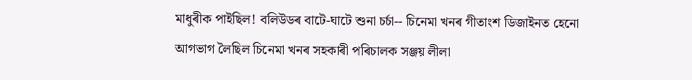মাধুৰীক পাইছিল! বলিউডৰ বাটে-ঘাটে শুনা চৰ্চা-- চিনেমা খনৰ গীতাংশ ডিজাইনত হেনো আগভাগ লৈছিল চিনেমা খনৰ সহকাৰী পৰিচালক সঞ্জয় লীলা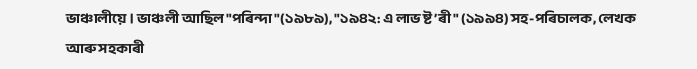ভাঞ্চালীয়ে। ভাঞ্চলী আছিল "পৰিন্দা "(১৯৮৯), "১৯৪২: এ লাভ ষ্ট’ৰী" (১৯৯৪) সহ-পৰিচালক, লেখক আৰু সহকাৰী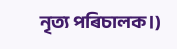নৃত্য পৰিচালক।)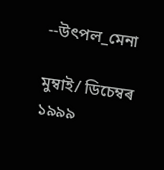--উৎপল_মেনা

মুম্বাই/ ডিচেম্বৰ ১৯৯৯